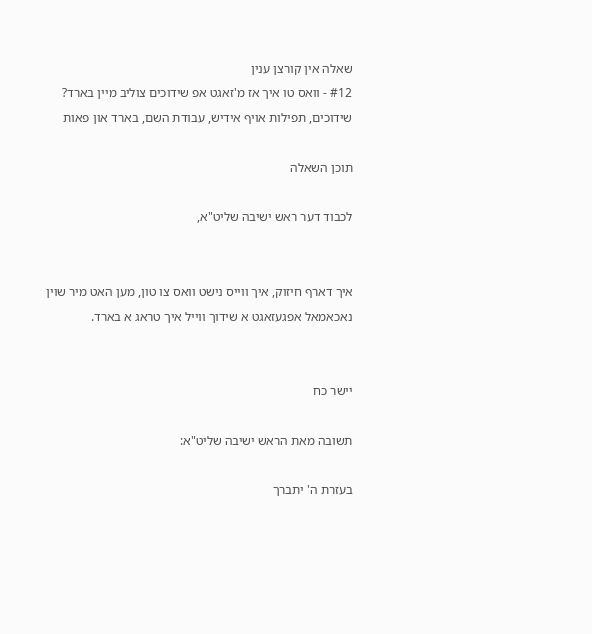שאלה אין קורצן ענין
#12 - וואס טו איך אז מ'זאגט אפ שידוכים צוליב מיין בארד?
שידוכים, תפילות אויף אידיש, עבודת השם, בארד און פאות

תוכן השאלה

לכבוד דער ראש ישיבה שליט"א,


איך דארף חיזוק, איך ווייס נישט וואס צו טון, מען האט מיר שוין נאכאמאל אפגעזאגט א שידוך ווייל איך טראג א בארד.


יישר כח

תשובה מאת הראש ישיבה שליט"א:

בעזרת ה' יתברך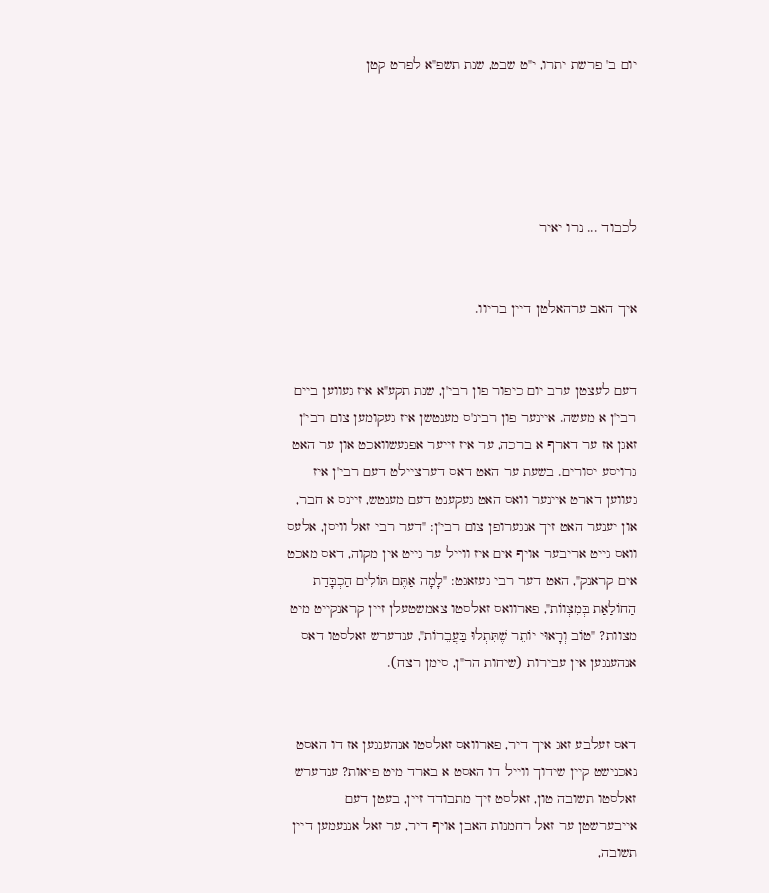יום ב' פרשת יתרו, י"ט שבט, שנת תשפ"א לפרט קטן





לכבוד ... נרו יאיר


איך האב ערהאלטן דיין בריוו.


דעם לעצטן ערב יום כיפור פון רבי'ן, שנת תקע"א איז געווען ביים רבי'ן א מעשה. איינער פון רבינ'ס מענטשן איז געקומען צום רבי'ן זאגן אז ער דארף א ברכה, ער איז זייער אפגעשוואכט און ער האט גרויסע יסורים. בשעת ער האט דאס דערציילט דעם רבי'ן איז געווען דארט איינער וואס האט געקענט דעם מענטש, זיינס א חבר, און יענער האט זיך אנגערופן צום רבי'ן: "דער רבי זאל וויסן, אלעס וואס גייט אריבער אויף אים איז ווייל ער גייט אין מקוה, דאס מאכט אים קראנק", האט דער רבי געזאגט: "לָמָה אַתֶּם תּוֹלִים הַכְבָּדַת הַחוֹלַאַת בְּמִצְווֹת", פארוואס זאלסטו צאמשטעלן זיין קראנקייט מיט מצוות? "טוֹב וְרָאוּי יוֹתֵר שֶׁתִּתְלוּ בַּעֲבֵרוֹת", ענדערש זאלסטו דאס אנהענגען אין עבירות (שיחות הר"ן, סימן רצח).


דאס זעלבע זאג איך דיר, פארוואס זאלסטו אנהענגען אז דו האסט נאכנישט קיין שידוך ווייל דו האסט א בארד מיט פיאות? ענדערש זאלסטו תשובה טון, זאלסט זיך מתבודד זיין, בעטן דעם אייבערשטן ער זאל רחמנות האבן אויף דיר, ער זאל אננעמען דיין תשובה,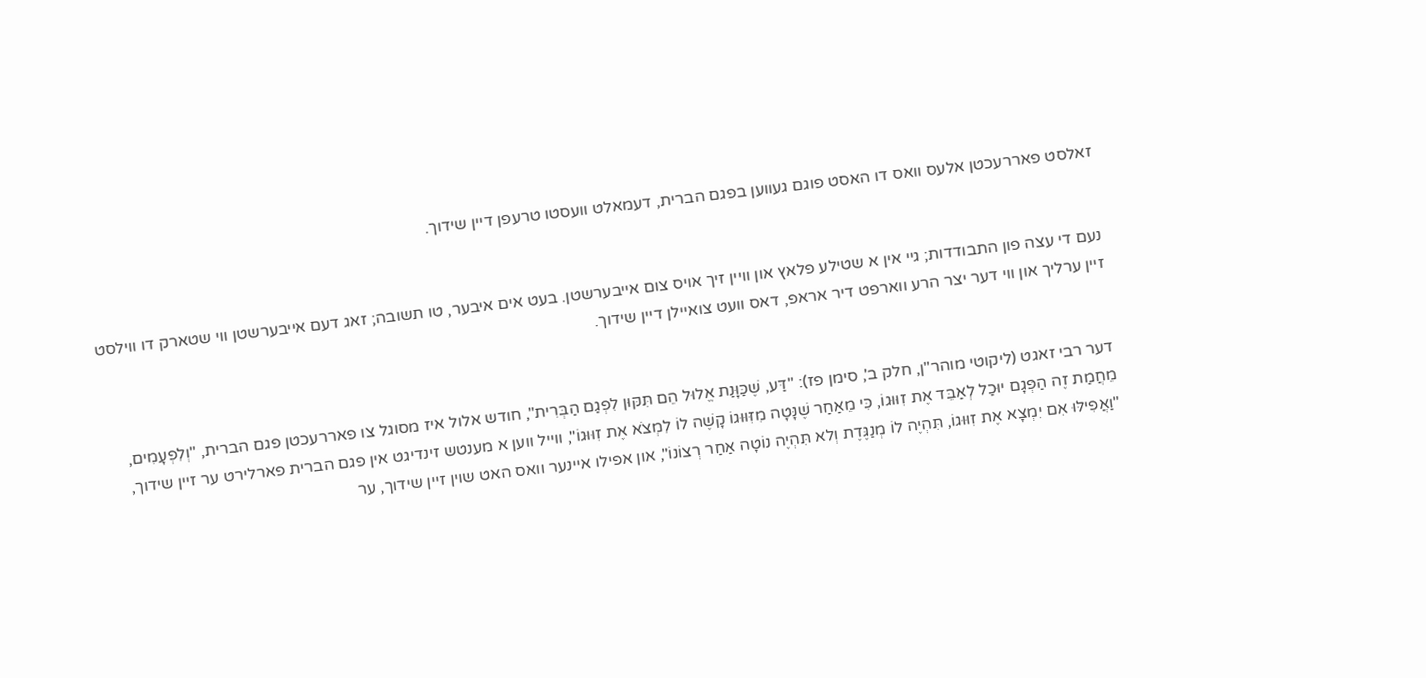זאלסט פאררעכטן אלעס וואס דו האסט פוגם געווען בפגם הברית, דעמאלט וועסטו טרעפן דיין שידוך.


נעם די עצה פון התבודדות; גיי אין א שטילע פלאץ און וויין זיך אויס צום אייבערשטן. בעט אים איבער, טו תשובה; זאג דעם אייבערשטן ווי שטארק דו ווילסט זיין ערליך און ווי דער יצר הרע ווארפט דיר אראפ, דאס וועט צואיילן דיין שידוך.


דער רבי זאגט (ליקוטי מוהר"ן, חלק ב', סימן פז): "דַּע, שֶׁכַּוָּנַת אֱלוּל הֵם תִּקּוּן לִפְגַם הַבְּרִית", חודש אלול איז מסוגל צו פאררעכטן פגם הברית, "וְלִפְעָמִים, מֵחֲמַת זֶה הַפְּגָם יוּכַל לְאַבֵּד אֶת זִוּוּגוֹ, כִּי מֵאַחַר שֶׁנָּטָה מִזִּוּוּגוֹ קָשֶׁה לוֹ לִמְצֹא אֶת זִוּוּגוֹ", ווייל ווען א מענטש זינדיגט אין פגם הברית פארלירט ער זיין שידוך, "וַאֲפִילּוּ אִם יִמְצָא אֶת זִוּוּגוֹ, תִּהְיֶה לוֹ מְנַגֶּדֶת וְלא תִּהְיֶה נוֹטָה אַחַר רְצוֹנוֹ", און אפילו איינער וואס האט שוין זיין שידוך, ער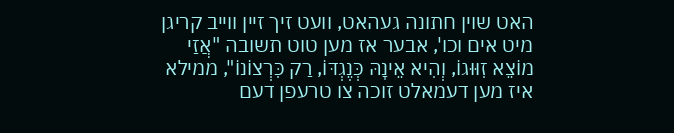האט שוין חתונה געהאט, וועט זיך זיין ווייב קריגן מיט אים וכו', אבער אז מען טוט תשובה "אֲזַי מוֹצֵא זִוּוּגוֹ, וְהִיא אֵינָהּ כְּנֶגְדּוֹ, רַק כִּרְצוֹנוֹ", ממילא איז מען דעמאלט זוכה צו טרעפן דעם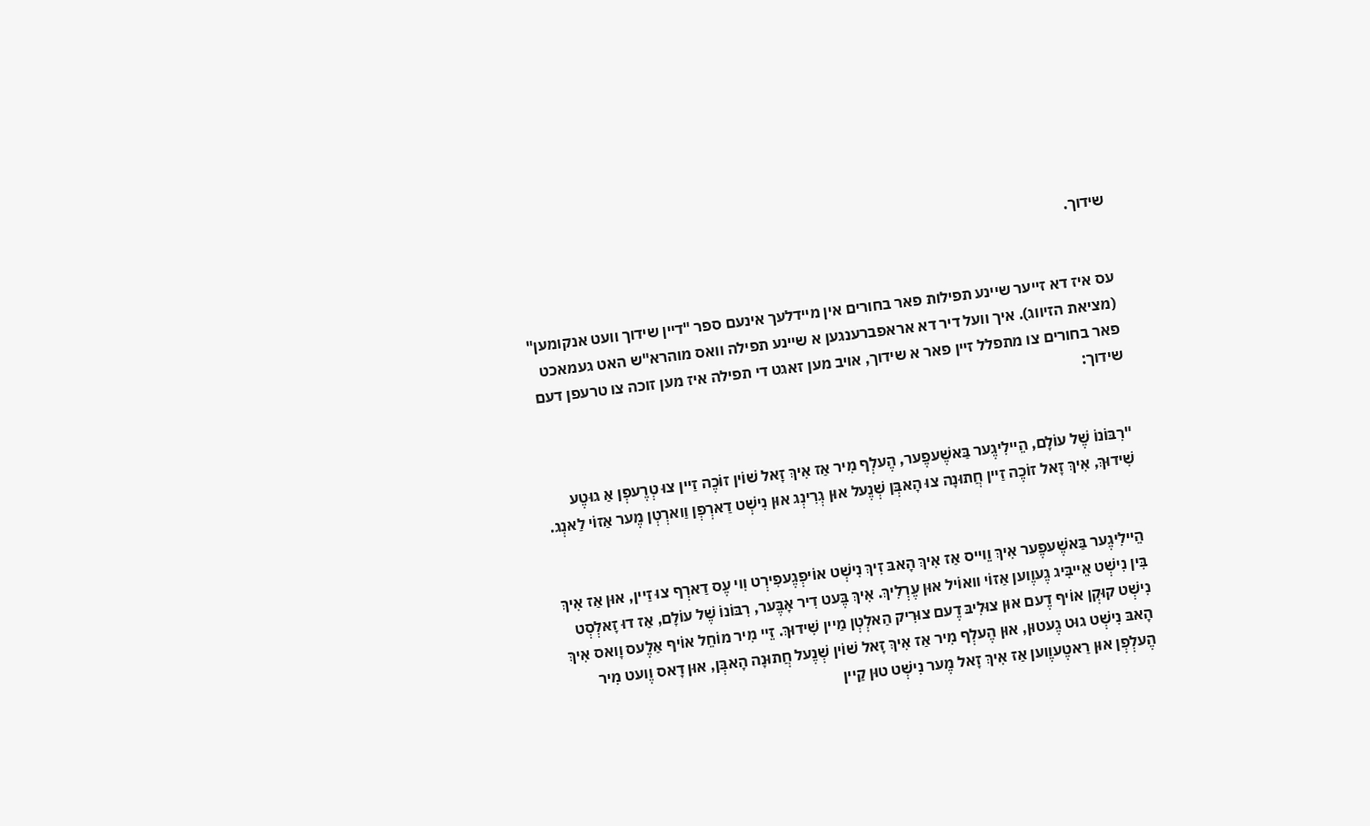שידוך.


עס איז דא זייער שיינע תפילות פאר בחורים אין מיידלעך אינעם ספר "דיין שידוך וועט אנקומען" (מציאת הזיווג). איך וועל דיר דא אראפברענגען א שיינע תפילה וואס מוהרא"ש האט געמאכט פאר בחורים צו מתפלל זיין פאר א שידוך, אויב מען זאגט די תפילה איז מען זוכה צו טרעפן דעם שידוך:


"רִבּוֹנוֹ שֶׁל עוֹלָם, הֵיילִיגֶער בַּאשֶׁעפֶער, הֶעלְף מִיר אַז אִיךְ זָאל שׁוֹין זוֹכֶה זַיין צוּ טְרֶעפְן אַ גוּטֶע שִׁידוּךְ, אִיךְ זָאל זוֹכֶה זַיין חֲתוּנָה צוּ הָאבְּן שְׁנֶעל אוּן גְרִינְג אוּן נִישְׁט דַארְפְן וַוארְטְן מֶער אַזוֹי לַאנְג.


הֵיילִיגֶער בַּאשֶׁעפֶער אִיךְ וֵוייס אַז אִיךְ הָאבּ זִיךְ נִישְׁט אוֹיפְגֶעפִירְט וִוי עֶס דַארְף צוּ זַיין, אוּן אַז אִיךְ בִּין נִישְׁט אֵייבִּיג גֶעוֶוען אַזוֹי וואוֹיל אוּן עֶרְלִיךְ. אִיךְ בֶּעט דִיר אָבֶּער, רִבּוֹנוֹ שֶׁל עוֹלָם, אַז דוּ זָאלְסְט נִישְׁט קוּקְן אוֹיף דֶעם אוּן צוּלִיבּ דֶעם צוּרִיק הַאלְטְן מַיין שִׁידוּךְ. זֵיי מִיר מוֹחֵל אוֹיף אַלֶעס וָואס אִיךְ הָאבּ נִישְׁט גוּט גֶעטוּן, אוּן הֶעלְף מִיר אַז אִיךְ זָאל שׁוֹין שְׁנֶעל חֲתוּנָה הָאבְּן, אוּן דָאס וֶועט מִיר הֶעלְפְן אוּן רַאטֶעוֶוען אַז אִיךְ זָאל מֶער נִישְׁט טוּן קַיין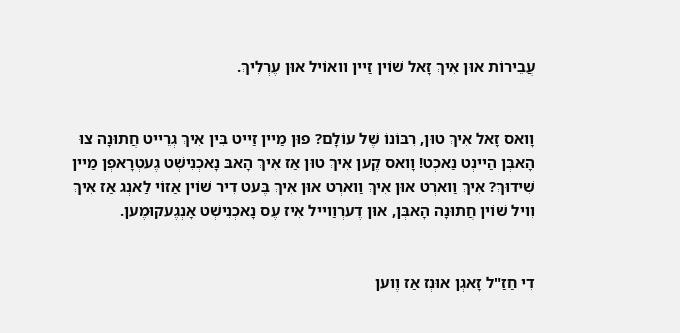עֲבֵירוֹת אוּן אִיךְ זָאל שׁוֹין זַיין וואוֹיל אוּן עֶרְלִיךְ.


וָואס זָאל אִיךְ טוּן, רִבּוֹנוֹ שֶׁל עוֹלָם? פוּן מַיין זַייט בִּין אִיךְ גְרֵייט חֲתוּנָה צוּ הָאבְּן הַיינְט נַאכְט! וָואס קֶען אִיךְ טוּן אַז אִיךְ הָאבּ נָאכְנִישְׁט גֶעטְרָאפְן מַיין שִׁידוּךְ? אִיךְ וַוארְט אוּן אִיךְ וַוארְט אוּן אִיךְ בֶּעט דִיר שׁוֹין אַזוֹי לַאנְג אַז אִיךְ וִויל שׁוֹין חֲתוּנָה הָאבְּן, אוּן דֶערְוַוייל אִיז עֶס נָאכְנִישְׁט אָנְגֶעקוּמֶען.


דִי חַזַ"ל זָאגְן אוּנְז אַז וֶוען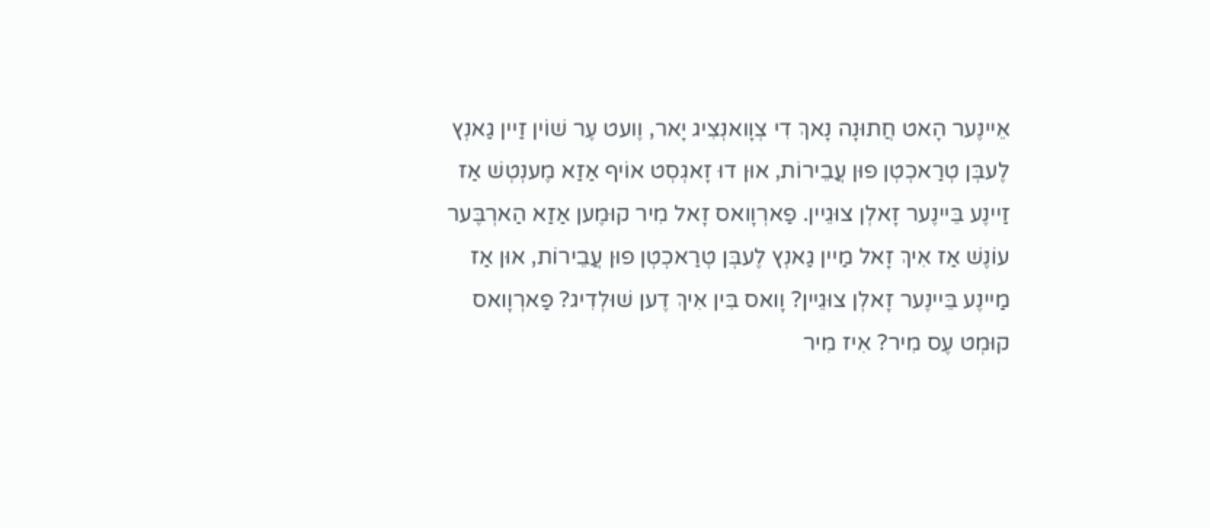אֵיינֶער הָאט חֲתוּנָה נָאךְ דִי צְוָואנְצִיג יָאר, וֶועט עֶר שׁוֹין זַיין גַאנְץ לֶעבְּן טְרַאכְטְן פוּן עֲבֵירוֹת, אוּן דוּ זָאגְסְט אוֹיף אַזַא מֶענְטְשׁ אַז זַיינֶע בֵּיינֶער זָאלְן צוּגֵיין. פַארְוָואס זָאל מִיר קוּמֶען אַזַא הַארְבֶּער עוֹנֶשׁ אַז אִיךְ זָאל מַיין גַאנְץ לֶעבְּן טְרַאכְטְן פוּן עֲבֵירוֹת, אוּן אַז מַיינֶע בֵּיינֶער זָאלְן צוּגֵיין? וָואס בִּין אִיךְ דֶען שׁוּלְדִיג? פַארְוָואס קוּמְט עֶס מִיר? אִיז מִיר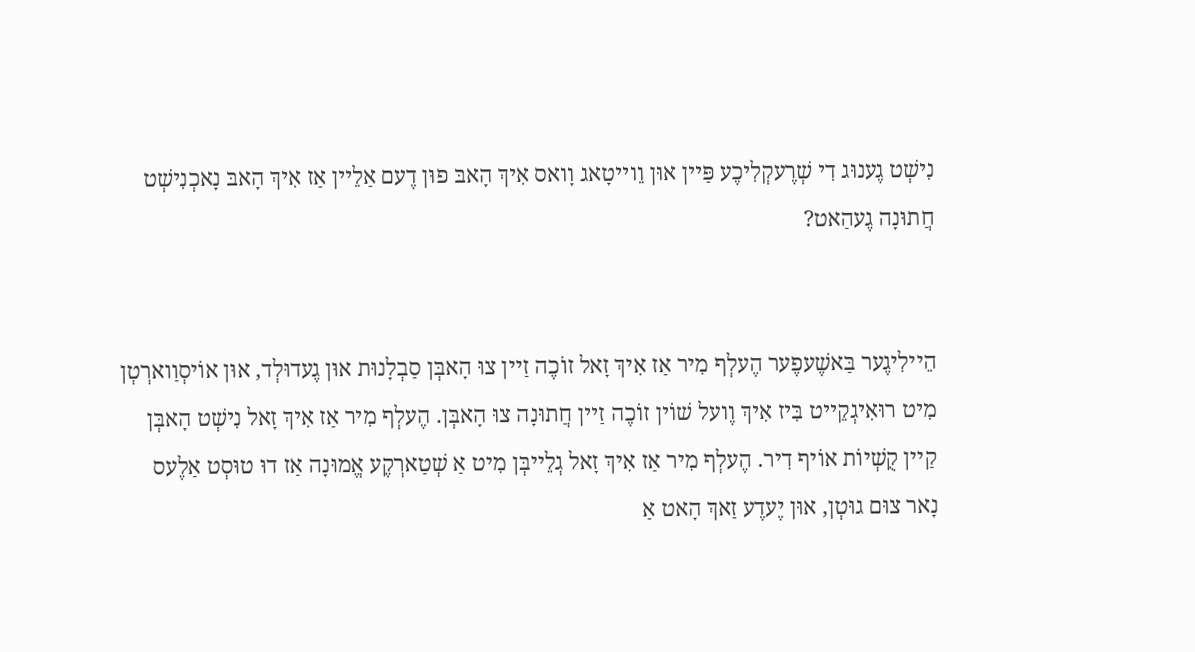נִישְׁט גֶענוּג דִי שְׁרֶעקְלִיכֶע פַּיין אוּן וֵוייטָאג וָואס אִיךְ הָאבּ פוּן דֶעם אַלֵיין אַז אִיךְ הָאבּ נָאכְנִישְׁט חֲתוּנָה גֶעהַאט?


הֵיילִיגֶער בַּאשֶׁעפֶער הֶעלְף מִיר אַז אִיךְ זָאל זוֹכֶה זַיין צוּ הָאבְּן סַבְלָנוּת אוּן גֶעדוּלְד, אוּן אוֹיסְוַוארְטְן מִיט רוּאִיגְקֵייט בִּיז אִיךְ וֶועל שׁוֹין זוֹכֶה זַיין חֲתוּנָה צוּ הָאבְּן. הֶעלְף מִיר אַז אִיךְ זָאל נִישְׁט הָאבְּן קַיין קֻשְׁיוֹת אוֹיף דִיר. הֶעלְף מִיר אַז אִיךְ זָאל גְלֵייבְּן מִיט אַ שְׁטַארְקֶע אֱמוּנָה אַז דוּ טוּסְט אַלֶעס נָאר צוּם גוּטְן, אוּן יֶעדֶע זַאךְ הָאט אַ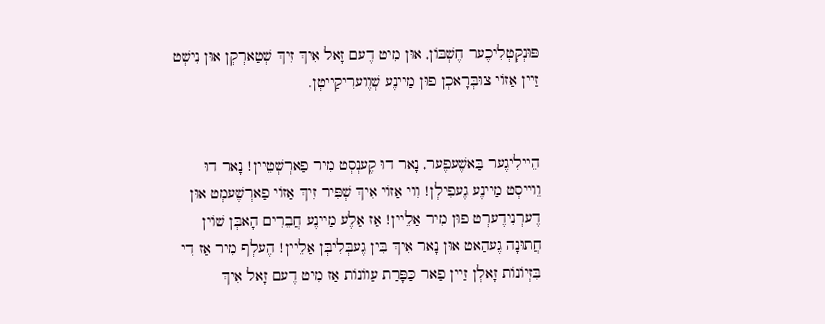פּוּנְקְטְלִיכֶער חֶשְׁבּוֹן, אוּן מִיט דֶעם זָאל אִיךְ זִיךְ שְׁטַארְקְן אוּן נִישְׁט זַיין אַזוֹי צוּבְּרָאכְן פוּן מַיינֶע שְׁוֶוערִיקַייטְן.


הֵיילִיגֶער בַּאשֶׁעפֶער, נָאר דוּ קֶענְסְט מִיר פַארְשְׁטֵיין! נָאר דוּ וֵוייסְט מַיינֶע גֶעפִילְן! וִוי אַזוֹי אִיךְ שְׁפִּיר זִיךְ אַזוֹי פַארְשֶׁעמְט אוּן דֶערְנִידֶערְט פוּן מִיר אַלֵיין! אַז אַלֶע מַיינֶע חֲבֵרִים הָאבְּן שׁוֹין חֲתוּנָה גֶעהַאט אוּן נָאר אִיךְ בִּין גֶעבְּלִיבְּן אַלֵיין! הֶעלְף מִיר אַז דִי בִּזְיוֹנוֹת זָאלְן זַיין פַאר כַּפָּרַת עַווֹנוֹת אַז מִיט דֶעם זָאל אִיךְ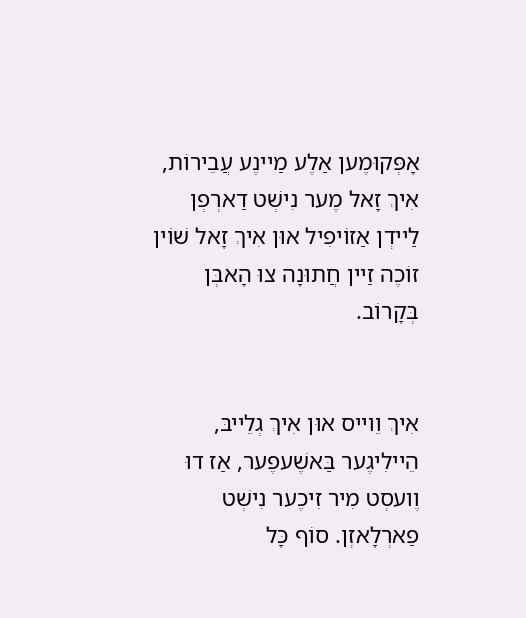אָפְּקוּמֶען אַלֶע מַיינֶע עֲבֵירוֹת, אִיךְ זָאל מֶער נִישְׁט דַארְפְן לַיידְן אַזוֹיפִיל אוּן אִיךְ זָאל שׁוֹין זוֹכֶה זַיין חֲתוּנָה צוּ הָאבְּן בְּקָרוֹב.


אִיךְ וֵוייס אוּן אִיךְ גְלֵייבּ, הֵיילִיגֶער בַּאשֶׁעפֶער, אַז דוּ וֶועסְט מִיר זִיכֶער נִישְׁט פַארְלָאזְן. סוֹף כָּל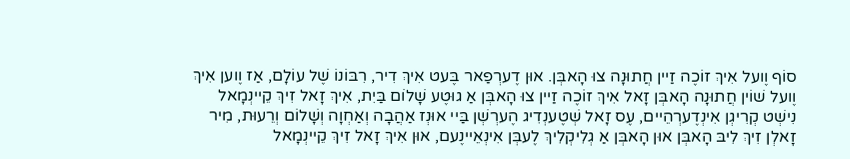סוֹף וֶועל אִיךְ זוֹכֶה זַיין חֲתוּנָה צוּ הָאבְּן. אוּן דֶערְפַאר בֶּעט אִיךְ דִיר, רִבּוֹנוֹ שֶׁל עוֹלָם, אַז וֶוען אִיךְ וֶועל שׁוֹין חֲתוּנָה הָאבְּן זָאל אִיךְ זוֹכֶה זַיין צוּ הָאבְּן אַ גוּטֶע שָׁלוֹם בַּיִת, אִיךְ זָאל זִיךְ קֵיינְמָאל נִישְׁט קְרִיגְן אִינְדֶערְהֵיים, עֶס זָאל שְׁטֶענְדִיג הֶערְשְׁן בַּיי אוּנְז אַהֲבָה וְאַחְוָה וְשָׁלוֹם וְרֵעוּת, מִיר זָאלְן זִיךְ לִיבּ הָאבְּן אוּן הָאבְּן אַ גְלִיקְלִיךְ לֶעבְּן אִינְאֵיינֶעם, אוּן אִיךְ זָאל זִיךְ קֵיינְמָאל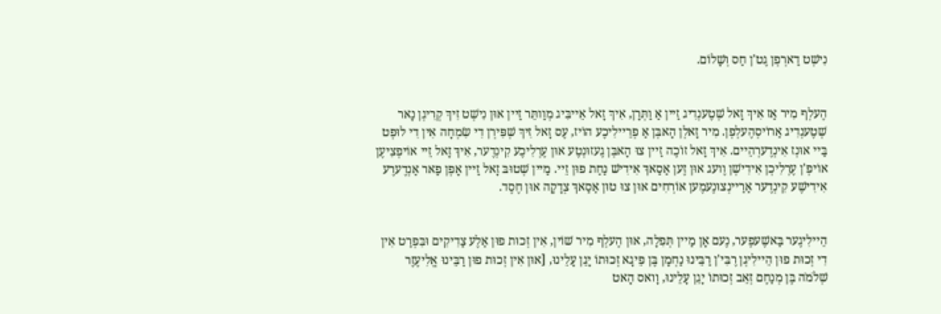נִישְׁט דַארְפְן גֶט'ן חַס וְשָׁלוֹם.


הֶעלְף מִיר אַז אִיךְ זָאל שְׁטֶענְדִיג זַיין אַ וַתְּרָן, אִיךְ זָאל אֵייבִּיג מְוַותֵּר זַיין אוּן נִישְׁט זִיךְ קְרִיגְן נָאר שְׁטֶענְדִיג אַרוֹיסְהֶעלְפְן. מִיר זָאלְן הָאבְּן אַ פְרֵיילִיכֶע הוֹיז, עֶס זָאל זִיךְ שְׁפִּירְן דִי שִׂמְחָה אִין דִי לוּפְט בַּיי אוּנְז אִינְדֶערְהֵיים. אִיךְ זָאל זוֹכֶה זַיין צוּ הָאבְּן גֶעזוּנְטֶע אוּן עֶרְלִיכֶע קִינְדֶער, אִיךְ זָאל זֵיי אוֹיפְצִיעֶן אוֹיפְ'ן עֶרְלִיכְן אִידִישְׁן וֶועג אוּן זֶען אַסַאךְ אִידִישׁ נַחַת פוּן זֵיי. מַיין שְׁטוּבּ זָאל זַיין אָפְן פַאר אַנְדֶערֶע אִידִישֶׁע קִינְדֶער אַרַיינְצוּנֶעמֶען אוֹרְחִים אוּן צוּ טוּן אַסַאךְ צְדָקָה אוּן חֶסֶד.


הֵיילִיגֶער בַּאשֶׁעפֶער, נֶעם אָן מַיין תְּפִלָה, אוּן הֶעלְף מִיר שׁוֹין, אִין זְכוּת פוּן אַלֶע צַדִיקִים וּבִּפְרַט אִין דִי זְכוּת פוּן הֵיילִיגְן רֶבִּי'ן רַבֵּינוּ נַחְמָן בֶּן פֵיגָא זְכוּתוֹ יָגֵן עָלֵינוּ, [אוּן אִין זְכוּת פוּן רַבֵּינוּ אֱלִיעֶזֶר שְׁלֹמֹה בֶּן מְנַחֶם זְאֵב זְכוּתוֹ יָגֵן עָלֵינוּ, וָואס הָאט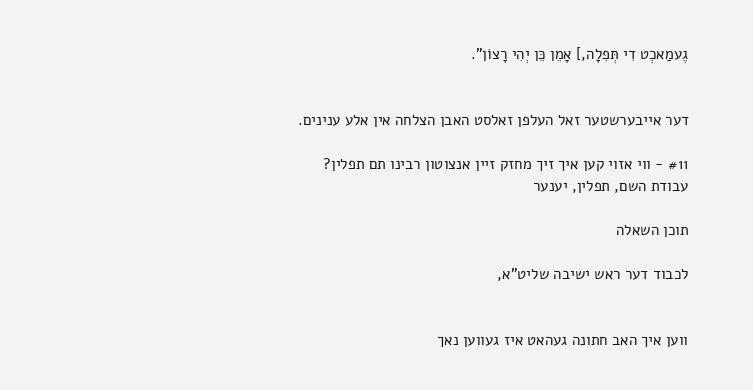גֶעמַאכְט דִי תְּפִלָה,] אָמֵן כֵּן יְהִי רָצוֹן".


דער אייבערשטער זאל העלפן זאלסט האבן הצלחה אין אלע ענינים.

#11 - ווי אזוי קען איך זיך מחזק זיין אנצוטון רבינו תם תפלין?
עבודת השם, תפלין, יענער

תוכן השאלה

לכבוד דער ראש ישיבה שליט"א,


ווען איך האב חתונה געהאט איז געווען נאך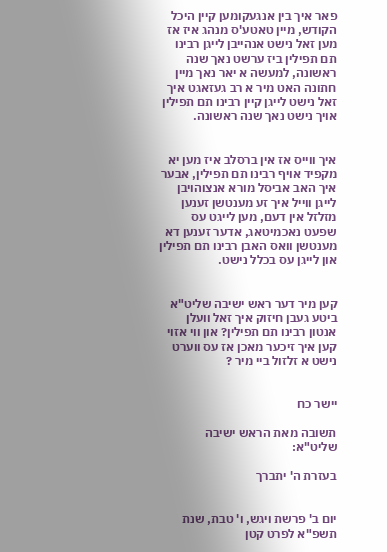פאר איך בין אנגעקומען קיין היכל הקודש, מיין טאטע'ס מנהג איז אז מען זאל נישט אנהייבן לייגן רבינו תם תפילין ביז ערשט נאך שנה ראשונה, למעשה א יאר נאך מיין חתונה האט מיר א רב געזאגט איך זאל נישט לייגן קיין רבינו תם תפילין אויך נישט נאך שנה ראשונה.


איך ווייס אז אין ברסלב איז מען יא מקפיד אויף רבינו תם תפילין, אבער איך האב אביסל מורא אנצוהויבן לייגן ווייל איך זע מענטשן זענען מזלזל אין דעם, מען לייגט עס שפעט נאכמיטאג, אדער זענען דא מענטשן וואס האבן רבינו תם תפילין און לייגן עס בכלל נישט.


קען מיר דער ראש ישיבה שליט"א ביטע געבן חיזוק איך זאל וועלן אנטון רבינו תם תפילין? און ווי אזוי קען איך זיכער מאכן אז עס ווערט נישט א זלזול ביי מיר ?


יישר כח

תשובה מאת הראש ישיבה שליט"א:

בעזרת ה' יתברך


יום ב' פרשת ויגש, ו' טבת, שנת תשפ"א לפרט קטן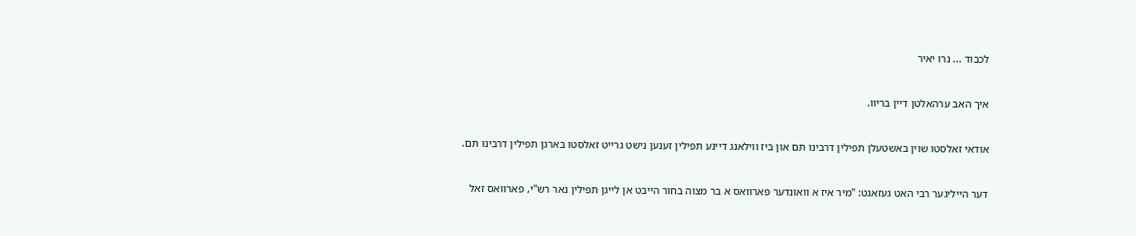לכבוד ... נרו יאיר


איך האב ערהאלטן דיין בריוו.


אודאי זאלסטו שוין באשטעלן תפילין דרבינו תם און ביז ווילאנג דיינע תפילין זענען נישט גרייט זאלסטו בארגן תפילין דרבינו תם.


דער הייליגער רבי האט געזאגט: "מיר איז א וואונדער פארוואס א בר מצוה בחור הייבט אן לייגן תפילין נאר רש"י, פארוואס זאל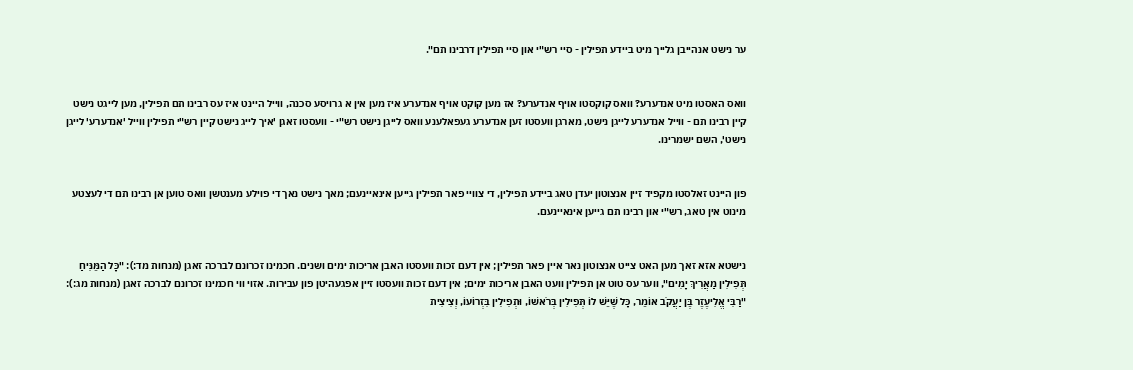ער נישט אנהייבן גלייך מיט ביידע תפילין - סיי רש"י און סיי תפילין דרבינו תם".


וואס האסטו מיט אנדערע? וואס קוקסטו אויף אנדערע? אז מען קוקט אויף אנדערע איז מען אין א גרויסע סכנה, ווייל היינט איז עס רבינו תם תפילין, מען לייגט נישט קיין רבינו תם - ווייל אנדערע לייגן נישט, מארגן וועסטו זען אנדערע געפאלענע וואס לייגן נישט רש"י - וועסטו זאגן 'איך לייג נישט קיין רש"י תפילין ווייל 'אנדערע' לייגן נישט', השם ישמרינו.


פון היינט זאלסטו מקפיד זיין אנצוטון יעדן טאג ביידע תפילין, די צוויי פאר תפילין גייען אינאיינעם; מאך נישט נאך די פוילע מענטשן וואס טוען אן רבינו תם די לעצטע מינוט אין טאג, רש"י און רבינו תם גייען אינאיינעם.


נישטא אזא זאך מען האט צייט אנצוטון נאר איין פאר תפילין; אין דעם זכות וועסטו האבן אריכות ימים ושנים. חכמינו זכרונם לברכה זאגן (מנחות מד:): "כָּל הַמֵּנִּיחַ תְּפִילִין מַאֲרִיךְ יָמִים", ווער עס טוט אן תפילין וועט האבן אריכות ימים; אין דעם זכות וועסטו זיין אפגעהיטן פון עבירות. אזוי ווי חכמינו זכרונם לברכה זאגן (מנחות מג:): "רַבִּי אֱלִיעֶזֶר בֶּן יַעֲקֹב אוֹמֵר, כָּל שֶׁיֵּשׁ לוֹ תְּפִילִין בְּרֹאשׁוֹ, וּתְפִילִין בִּזְרוֹעוֹ, וְצִיצִית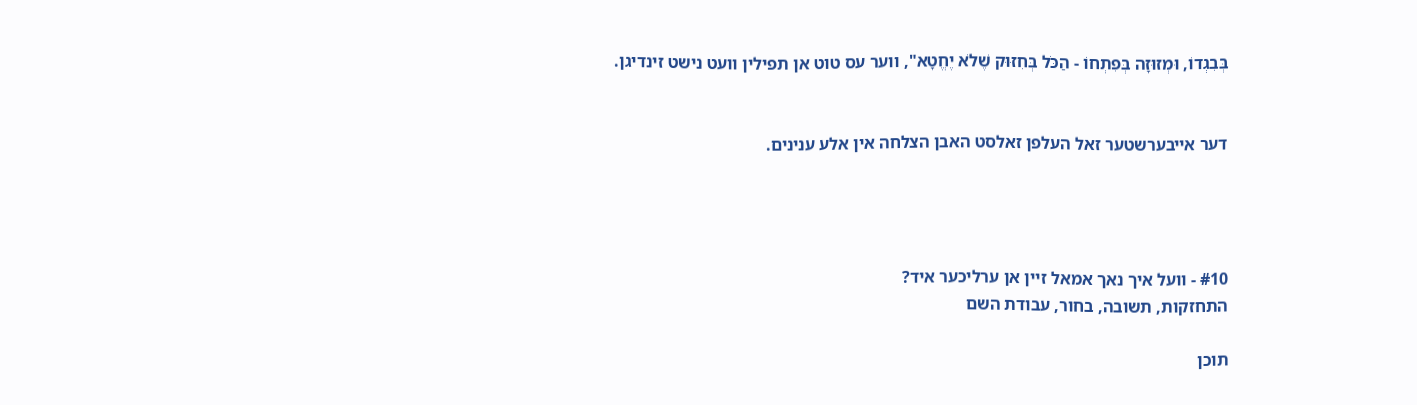בְּבִגְדוֹ, וּמְזוּזָה בְּפִתְחוֹ - הַכֹּל בְּחִזּוּק שֶׁלֹא יֶחֱטָא", ווער עס טוט אן תפילין וועט נישט זינדיגן.


דער אייבערשטער זאל העלפן זאלסט האבן הצלחה אין אלע ענינים.




#10 - וועל איך נאך אמאל זיין אן ערליכער איד?
התחזקות, תשובה, בחור, עבודת השם

תוכן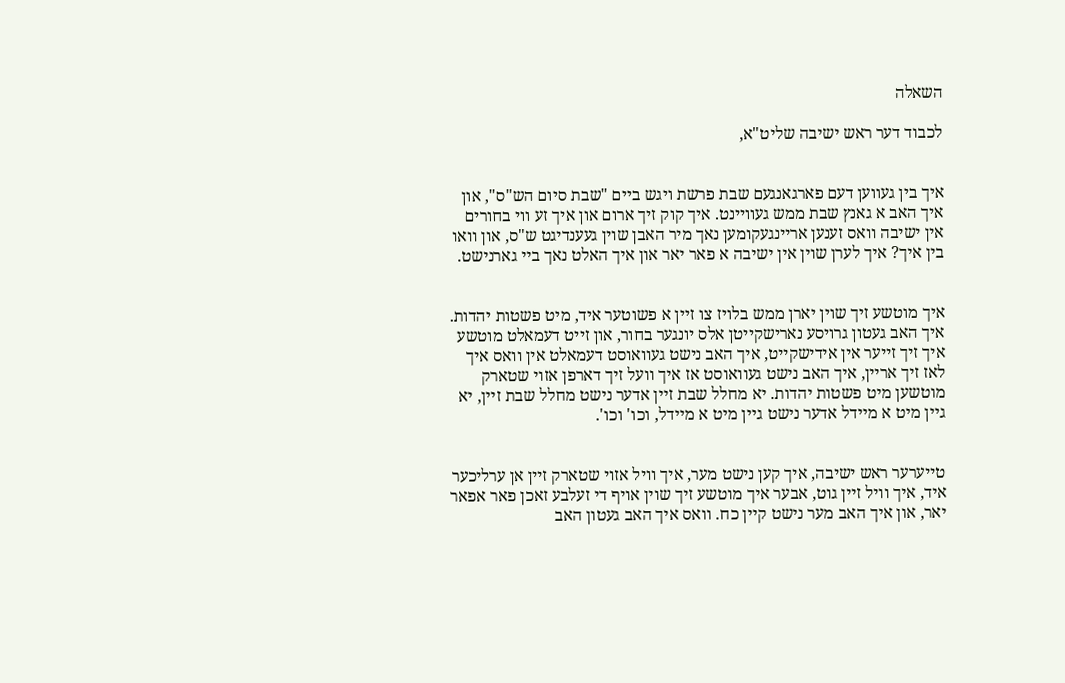השאלה

לכבוד דער ראש ישיבה שליט"א,


איך בין געווען דעם פארגאנגעם שבת פרשת ויגש ביים "שבת סיום הש"ס", און איך האב א גאנץ שבת ממש געוויינט. איך קוק זיך ארום און איך זע ווי בחורים אין ישיבה וואס זענען אריינגעקומען נאך מיר האבן שוין געענדיגט ש"ס, און וואו בין איך? איך לערן שוין אין ישיבה א פאר יאר און איך האלט נאך ביי גארנישט.


איך מוטשע זיך שוין יארן ממש בלויז צו זיין א פשוטער איד, מיט פשטות יהדות. איך האב געטון גרויסע נארישקייטן אלס יונגער בחור, און זייט דעמאלט מוטשע איך זיך זייער אין אידישקייט, איך האב נישט געוואוסט דעמאלט אין וואס איך לאז זיך אריין, איך האב נישט געוואוסט אז איך וועל זיך דארפן אזוי שטארק מוטשען מיט פשטות יהדות. יא מחלל שבת זיין אדער נישט מחלל שבת זיין, יא גיין מיט א מיידל אדער נישט גיין מיט א מיידל, וכו' וכו'.


טייערער ראש ישיבה, איך קען נישט מער, איך וויל אזוי שטארק זיין אן ערליכער איד, איך וויל זיין גוט, אבער איך מוטשע זיך שוין אויף די זעלבע זאכן פאר אפאר יאר, און איך האב מער נישט קיין כח. וואס איך האב געטון האב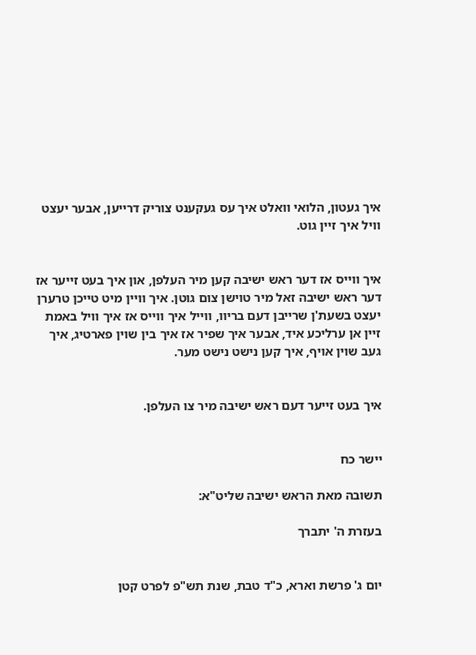איך געטון, הלואי וואלט איך עס געקענט צוריק דרייען, אבער יעצט וויל איך זיין גוט.


איך ווייס אז דער ראש ישיבה קען מיר העלפן, און איך בעט זייער אז דער ראש ישיבה זאל מיר טוישן צום גוטן. איך וויין מיט טייכן טרערן יעצט בשעת'ן שרייבן דעם בריוו, ווייל איך ווייס אז איך וויל באמת זיין אן ערליכע איד, אבער איך שפיר אז איך בין שוין פארטיג, איך געב שוין אויף, איך קען נישט נישט מער.


איך בעט זייער דעם ראש ישיבה מיר צו העלפן.


יישר כח

תשובה מאת הראש ישיבה שליט"א:

בעזרת ה' יתברך


יום ג' פרשת וארא, כ"ד טבת, שנת תש"פ לפרט קטן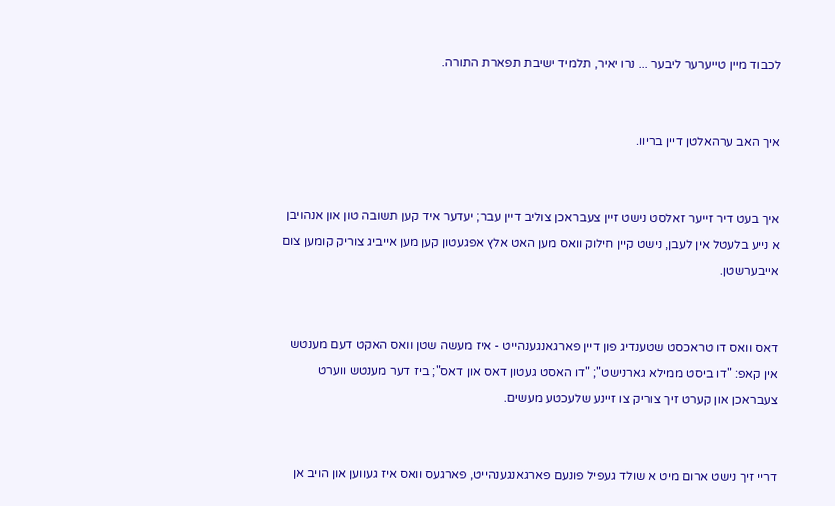לכבוד מיין טייערער ליבער ... נרו יאיר, תלמיד ישיבת תפארת התורה.


איך האב ערהאלטן דיין בריוו.


איך בעט דיר זייער זאלסט נישט זיין צעבראכן צוליב דיין עבר; יעדער איד קען תשובה טון און אנהויבן א נייע בלעטל אין לעבן, נישט קיין חילוק וואס מען האט אלץ אפגעטון קען מען אייביג צוריק קומען צום אייבערשטן.


דאס וואס דו טראכסט שטענדיג פון דיין פארגאנגענהייט - איז מעשה שטן וואס האקט דעם מענטש אין קאפ: "דו ביסט ממילא גארנישט"; "דו האסט געטון דאס און דאס"; ביז דער מענטש ווערט צעבראכן און קערט זיך צוריק צו זיינע שלעכטע מעשים.


דריי זיך נישט ארום מיט א שולד געפיל פונעם פארגאנגענהייט, פארגעס וואס איז געווען און הויב אן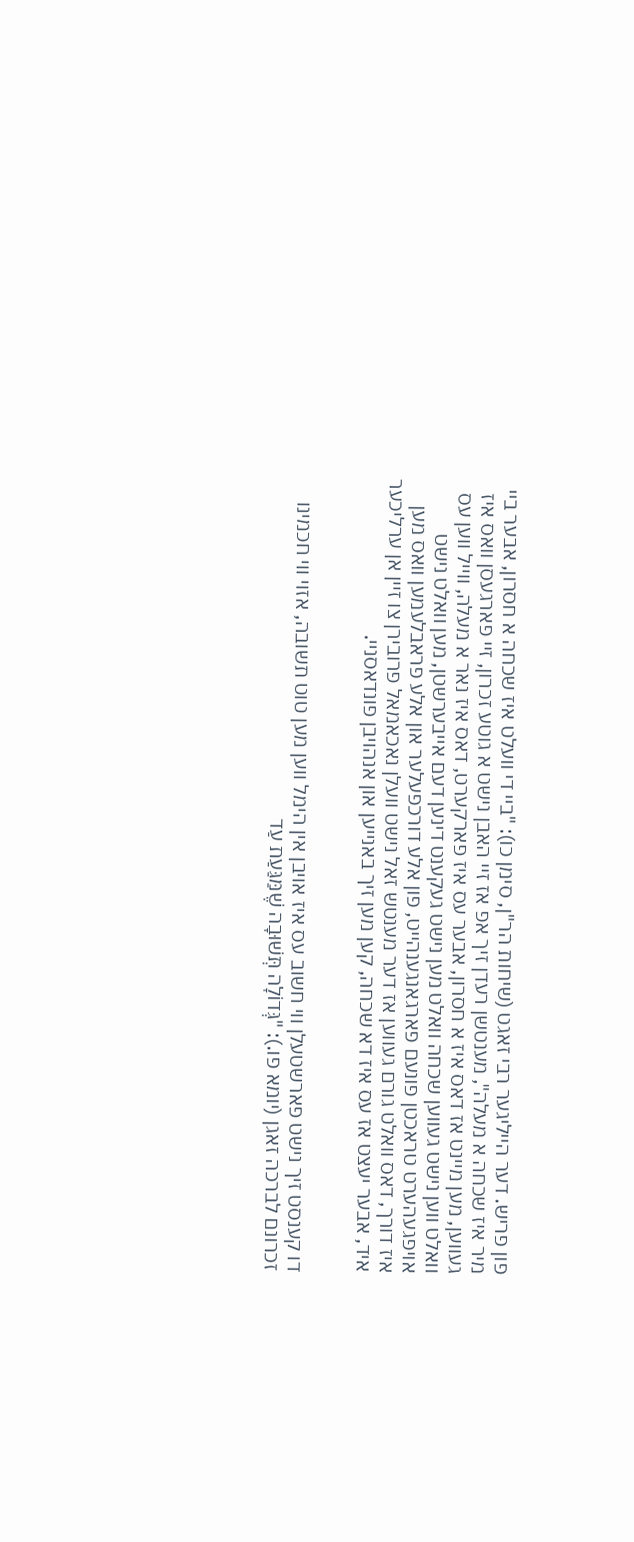פון פריש. דער הייליגער רבי זאגט (שיחות הר"ן, סימן כו): "ביי די וועלט איז שכחה א חסרון, אבער ביי מיר איז שכחה א מעלה", מענטשן רעדן זיך אפ אז זיי האבן נישט א גוטע זכרון, זיי פארגעסן וואס איז געווען, מען מיינט אז דאס איז א חסרון, אבער עס איז פארקערט, דאס איז נאר א מעלה, ווייל ווען עס וואלט ווען נישט געווען שכחה וואלט מען נישט געקענט דינען דעם אייבערשטן, מען וואלט נישט אויפגעהערט טראכטן פונעם פארגאנגענהייט, פון אלע דורכפעלער און אלע פראבלעמען וואס מען איז דורך, דאס וואלט גורם געווען אז דער מענטש זאל נישט וועלן נאכאמאל פרובירן צו זיין אן ערליכער איד, אבער יעצט אז עס איז דא שכחה, קען מען זיך באנייען און אנהויבן פונדאסניי.


דו קענסט זיך נישט פארשטעלן ווי חשוב עס איז אויבן אין הימל ווען מען טוט תשובה, אזוי ווי חכמינו זכרונם לברכה זאגן (יומא פו.): "גְּדוֹלָה תְּשׁוּבָה שֶׁמַּגַּעַת עַד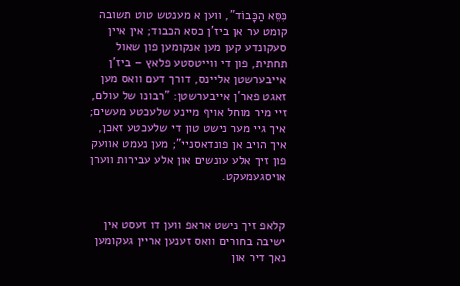כִּסֵּא הַכָּבוֹד", ווען א מענטש טוט תשובה קומט ער אן ביז'ן כסא הכבוד; אין איין סעקונדע קען מען אנקומען פון שאול תחתית, פון די ווייטסטע פלאץ – ביז'ן אייבערשטן אליינס, דורך דעם וואס מען זאגט פאר'ן אייבערשטן: "רבונו של עולם, זיי מיר מוחל אויף מיינע שלעכטע מעשים; איך גיי מער נישט טון די שלעכטע זאכן, איך הויב אן פונדאסניי"; מען נעמט אוועק פון זיך אלע עונשים און אלע עבירות ווערן אויסגעמעקט.


קלאפ זיך נישט אראפ ווען דו זעסט אין ישיבה בחורים וואס זענען אריין געקומען נאך דיר און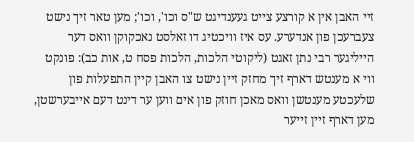זיי האבן אין א קורצע צייט געענדיגט ש"ס וכו', וכו'; מען טאר זיך נישט צעברעכן פון אנדערע. עס איז וויכטיג דו זאלסט נאכקוקן וואס דער הייליגער רבי נתן זאגט (ליקוטי הלכות, הלכות פסח ט, אות כב): פונקט ווי א מענטש דארף זיך מחזק זיין נישט צו האבן קיין התפעלות פון שלעכטע מענטשן וואס מאכן חוזק פון אים ווען ער דינט דעם אייבערשטן, מען דארף זיין זייער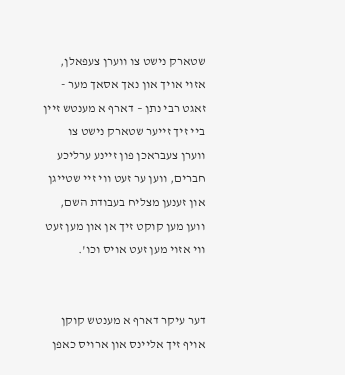שטארק נישט צו ווערן צעפאלן, אזוי אויך און נאך אסאך מער - זאגט רבי נתן – דארף א מענטש זיין ביי זיך זייער שטארק נישט צו ווערן צעבראכן פון זיינע ערליכע חברים, ווען ער זעט ווי זיי שטייגן און זענען מצליח בעבודת השם, ווען מען קוקט זיך אן און מען זעט ווי אזוי מען זעט אויס וכו'.


דער עיקר דארף א מענטש קוקן אויף זיך אליינס און ארויס כאפן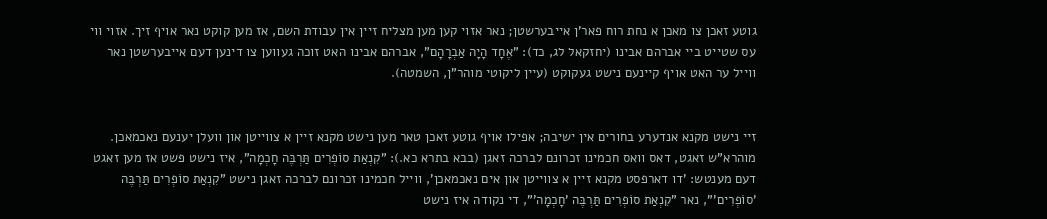גוטע זאכן צו מאכן א נחת רוח פאר'ן אייבערשטן; נאר אזוי קען מען מצליח זיין אין עבודת השם, אז מען קוקט נאר אויף זיך. אזוי ווי עס שטייט ביי אברהם אבינו (יחזקאל לג, כד): "אֶחָד הָיָה אַבְרָהָם", אברהם אבינו האט זוכה געווען צו דינען דעם אייבערשטן נאר ווייל ער האט אויף קיינעם נישט געקוקט (עיין ליקוטי מוהר"ן, השמטה).


זיי נישט מקנא אנדערע בחורים אין ישיבה; אפילו אויף גוטע זאכן טאר מען נישט מקנא זיין א צווייטן און וועלן יענעם נאכמאכן. מוהרא"ש זאגט, דאס וואס חכמינו זכרונם לברכה זאגן (בבא בתרא כא.): "קִנְאַת סוֹפְרִים תַּרְבֶּה חָכְמָה", איז נישט פשט אז מען זאגט דעם מענטש: 'דו דארפסט מקנא זיין א צווייטן און אים נאכמאכן', ווייל חכמינו זכרונם לברכה זאגן נישט "קִנְאַת סוֹפְרִים תַּרְבֶּה 'סוֹפְרִים'", נאר "קִנְאַת סוֹפְרִים תַּרְבֶּה 'חָכְמָה'", די נקודה איז נישט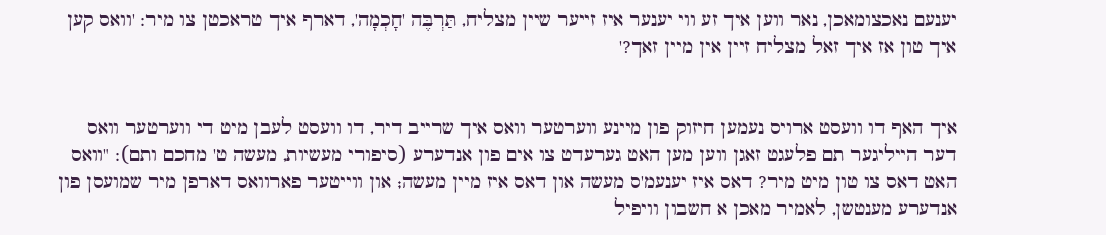יענעם נאכצומאכן, נאר ווען איך זע ווי יענער איז זייער שיין מצליח, תַּרְבֶּה 'חָכְמָה', דארף איך טראכטן צו מיר: 'וואס קען איך טון אז איך זאל מצליח זיין אין מיין זאך?'


איך האף דו וועסט ארויס נעמען חיזוק פון מיינע ווערטער וואס איך שרייב דיר, דו וועסט לעבן מיט די ווערטער וואס דער הייליגער תם פלעגט זאגן ווען מען האט גערעדט צו אים פון אנדערע (סיפורי מעשיות, מעשה ט' מחכם ותם): "וואס האט דאס צו טון מיט מיר? דאס איז יענעמ'ס מעשה און דאס איז מיין מעשה; און ווייטער פארוואס דארפן מיר שמועסן פון אנדערע מענטשן, לאמיר מאכן א חשבון וויפיל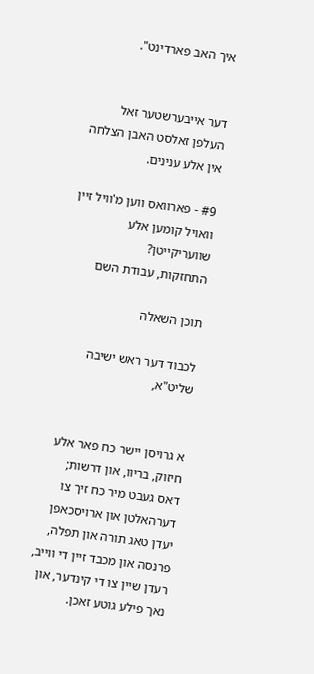איך האב פארדינט".


דער אייבערשטער זאל העלפן זאלסט האבן הצלחה אין אלע ענינים.

#9 - פארוואס ווען מ'וויל זיין וואויל קומען אלע שוועריקייטן?
התחזקות, עבודת השם

תוכן השאלה

לכבוד דער ראש ישיבה שליט"א,


א גרויסן יישר כח פאר אלע חיזוק, בריוו, און דרשות; דאס געבט מיר כח זיך צו דערהאלטן און ארויסכאפן יעדן טאג תורה און תפלה, פרנסה און מכבד זיין די ווייב, רעדן שיין צו די קינדער, און נאך פילע גוטע זאכן.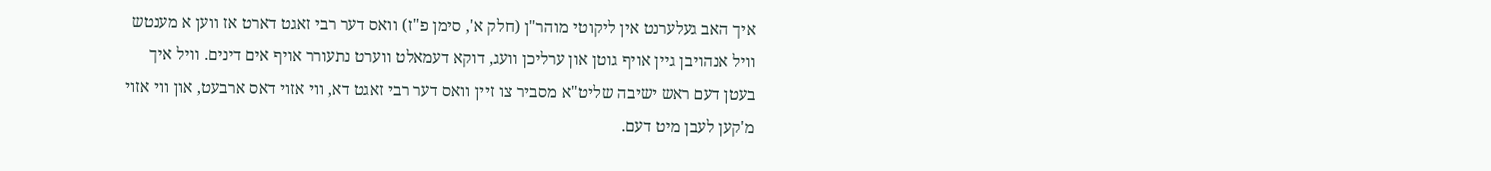איך האב געלערנט אין ליקוטי מוהר"ן (חלק א', סימן פ"ז) וואס דער רבי זאגט דארט אז ווען א מענטש וויל אנהויבן גיין אויף גוטן און ערליכן וועג, דוקא דעמאלט ווערט נתעורר אויף אים דינים. וויל איך בעטן דעם ראש ישיבה שליט"א מסביר צו זיין וואס דער רבי זאגט דא, ווי אזוי דאס ארבעט, און ווי אזוי מ'קען לעבן מיט דעם.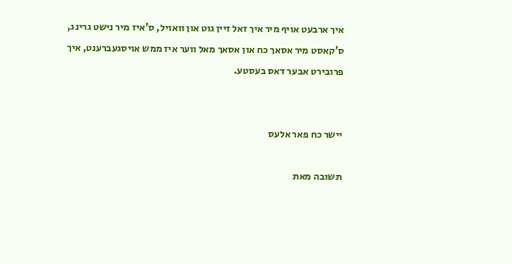איך ארבעט אויף מיר איך זאל זיין גוט און וואויל, ס'איז מיר נישט גרינג, ס'קאסט מיר אסאך כח און אסאך מאל ווער איז ממש אויסגעברענט, איך פרובירט אבער דאס בעסטע.


יישר כח פאר אלעס

תשובה מאת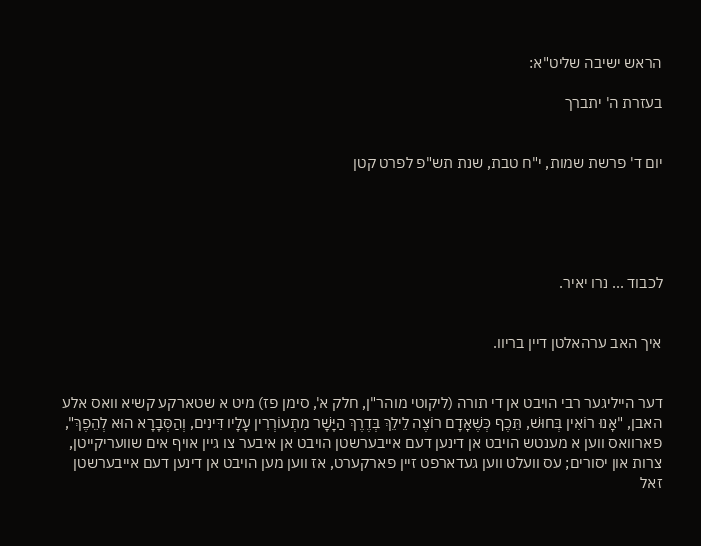הראש ישיבה שליט"א:

בעזרת ה' יתברך


יום ד' פרשת שמות, י"ח טבת, שנת תש"פ לפרט קטן





לכבוד ... נרו יאיר.


איך האב ערהאלטן דיין בריוו.


דער הייליגער רבי הויבט אן די תורה (ליקוטי מוהר"ן, חלק א', סימן פז) מיט א שטארקע קשיא וואס אלע האבן, "אָנוּ רוֹאִין בְּחוּשׁ, תֵּכֶף כְּשֶׁאָדָם רוֹצֶה לֵילֵךְ בְּדֶרֶךְ הַיָּשָׁר מִתְעוֹרְרִין עָלָיו דִּינִים, וְהַסְּבָרָא הוּא לְהֵפֶךְ", פארוואס ווען א מענטש הויבט אן דינען דעם אייבערשטן הויבט אן איבער צו גיין אויף אים שוועריקייטן, צרות און יסורים; עס וועלט ווען געדארפט זיין פארקערט, אז ווען מען הויבט אן דינען דעם אייבערשטן זאל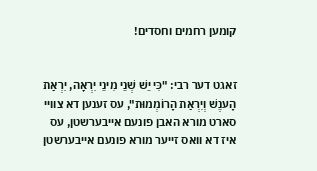קומען רחמים וחסדים!


זאגט דער רבי: "כִּי יֵשׁ שְׁנֵי מִינֵי יִרְאָה, יִרְאַת הָענֶשׁ וְיִרְאַת הָרוֹמְמוּת", עס זענען דא צוויי סארט מורא האבן פונעם אייבערשטן, עס איז דא וואס זייער מורא פונעם אייבערשטן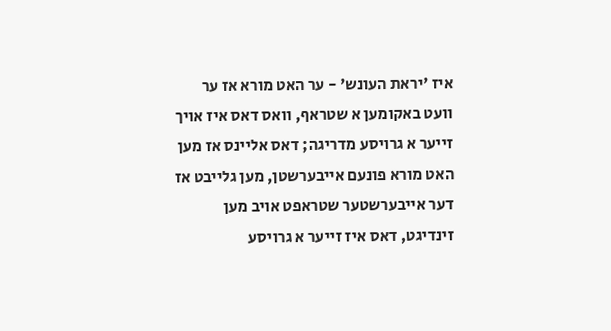איז 'יראת העונש' - ער האט מורא אז ער וועט באקומען א שטראף, וואס דאס איז אויך זייער א גרויסע מדריגה; דאס אליינס אז מען האט מורא פונעם אייבערשטן, מען גלייבט אז דער אייבערשטער שטראפט אויב מען זינדיגט, דאס איז זייער א גרויסע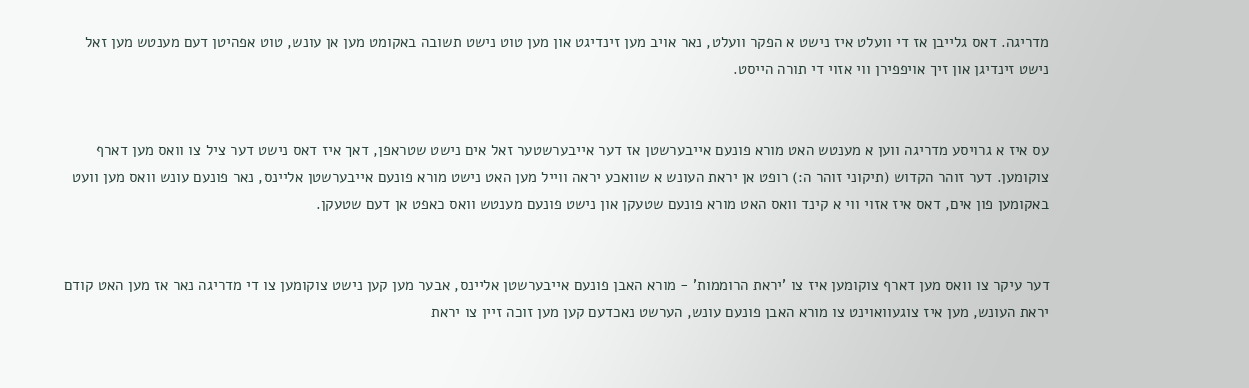מדריגה. דאס גלייבן אז די וועלט איז נישט א הפקר וועלט, נאר אויב מען זינדיגט און מען טוט נישט תשובה באקומט מען אן עונש, טוט אפהיטן דעם מענטש מען זאל נישט זינדיגן און זיך אויפפירן ווי אזוי די תורה הייסט.


עס איז א גרויסע מדריגה ווען א מענטש האט מורא פונעם אייבערשטן אז דער אייבערשטער זאל אים נישט שטראפן, דאך איז דאס נישט דער ציל צו וואס מען דארף צוקומען. דער זוהר הקדוש (תיקוני זוהר ה:) רופט אן יראת העונש א שוואכע יראה ווייל מען האט נישט מורא פונעם אייבערשטן אליינס, נאר פונעם עונש וואס מען וועט באקומען פון אים, דאס איז אזוי ווי א קינד וואס האט מורא פונעם שטעקן און נישט פונעם מענטש וואס כאפט אן דעם שטעקן.


דער עיקר צו וואס מען דארף צוקומען איז צו 'יראת הרוממות' - מורא האבן פונעם אייבערשטן אליינס, אבער מען קען נישט צוקומען צו די מדריגה נאר אז מען האט קודם יראת העונש, מען איז צוגעוואוינט צו מורא האבן פונעם עונש, הערשט נאכדעם קען מען זוכה זיין צו יראת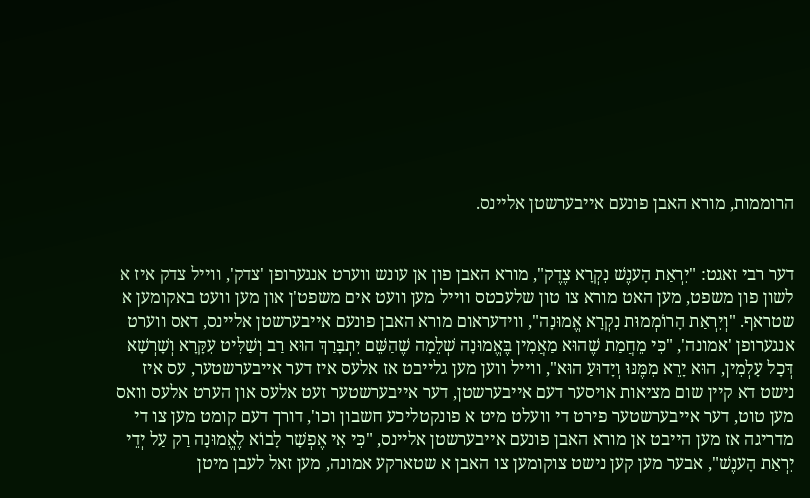הרוממות, מורא האבן פונעם אייבערשטן אליינס.


דער רבי זאגט: "יִרְאַת הָענֶשׁ נִקְרָא צֶדֶק", מורא האבן פון אן עונש ווערט אנגערופן 'צדק', ווייל צדק איז א לשון פון משפט, מען האט מורא צו טון שלעכטס ווייל מען וועט אים משפט'ן און מען וועט באקומען א שטראף. "וְיִרְאַת הָרוֹמְמוּת נִקְרָא אֱמוּנָה", ווידעראום מורא האבן פונעם אייבערשטן אליינס, דאס ווערט אנגערופן 'אמונה', "כִּי מֵחֲמַת שֶׁהוּא מַאֲמִין בֶּאֱמוּנָה שְׁלֵמָה שֶׁהַשֵּׁם יִתְבָּרַךְ הוּא רַב וְשַׁלִּיט עִקָּרָא וְשָׁרְשָׁא דְּכָל עָלְמִין, הוּא יָרֵא מִמֶּנּוּ וְיָדוּעַ הוּא", ווייל ווען מען גלייבט אז אלעס איז דער אייבערשטער, עס איז נישט דא קיין שום מציאות אויסער דעם אייבערשטן, דער אייבערשטער זעט אלעס און הערט אלעס וואס מען טוט, דער אייבערשטער פירט די וועלט מיט א פונקטליכע חשבון וכו', דורך דעם קומט מען צו די מדריגה אז מען הייבט אן מורא האבן פונעם אייבערשטן אליינס, "כִּי אִי אֶפְשָׁר לָבוֹא לֶאֱמוּנָה רַק עַל יְדֵי יִרְאַת הָענֶשׁ", אבער מען קען נישט צוקומען צו האבן א שטארקע אמונה, מען זאל לעבן מיטן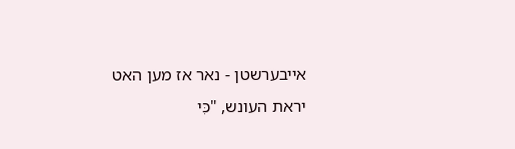אייבערשטן - נאר אז מען האט יראת העונש, "כִּי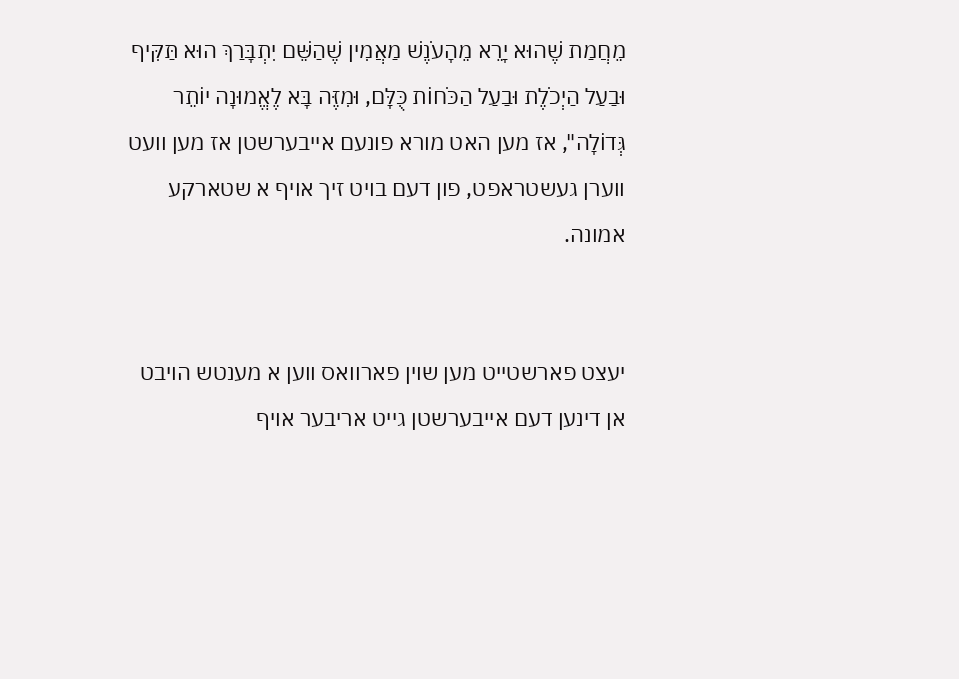מֵחֲמַת שֶׁהוּא יָרֵא מֵהָעֹנֶשׁ מַאֲמִין שֶׁהַשֵּׁם יִתְבָּרַךְ הוּא תַּקִּיף וּבַעַל הַיְכֹלֶת וּבַעַל הַכֹּחוֹת כֻּלָּם, וּמִזֶּה בָּא לֶאֱמוּנָה יוֹתֵר גְּדוֹלָה", אז מען האט מורא פונעם אייבערשטן אז מען וועט ווערן געשטראפט, פון דעם בויט זיך אויף א שטארקע אמונה.


יעצט פארשטייט מען שוין פארוואס ווען א מענטש הויבט אן דינען דעם אייבערשטן גייט אריבער אויף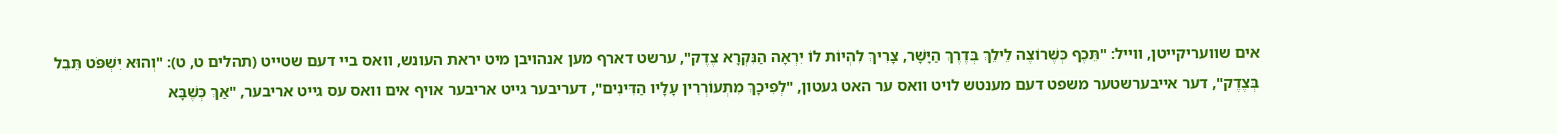אים שוועריקייטן, ווייל: "תֵּכֶף כְּשֶׁרוֹצֶה לֵילֵךְ בְּדֶרֶךְ הַיָּשָׁר, צָרִיךְ לִהְיוֹת לוֹ יִרְאָה הַנִּקְרָא צֶדֶק", ערשט דארף מען אנהויבן מיט יראת העונש, וואס ביי דעם שטייט (תהלים ט, ט): "וְהוּא יִשְׁפֹּט תֵּבֵל בְּצֶדֶק", דער אייבערשטער משפט דעם מענטש לויט וואס ער האט געטון, "לְפִיכָךְ מִתְעוֹרְרִין עָלָיו הַדִּינִים", דעריבער גייט אריבער אויף אים וואס עס גייט אריבער, "אַךְ כְּשֶׁבָּא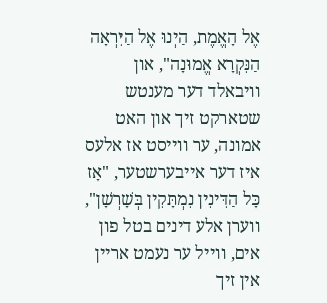אֶל הָאֱמֶת, הַיְנוּ אֶל הַיִּרְאָה הַנִּקְרָא אֱמוּנָה", און וויבאלד דער מענטש שטארקט זיך און האט אמונה, ער ווייסט אז אלעס איז דער אייבערשטער, "אָז כָּל הַדִּינִין נִמְתָּקִין בְּשָׁרְשָׁן", ווערן אלע דינים בטל פון אים, ווייל ער נעמט אריין אין זיך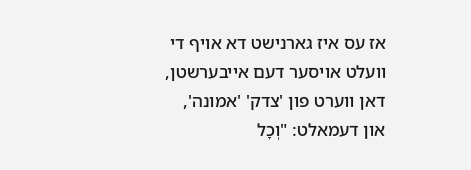אז עס איז גארנישט דא אויף די וועלט אויסער דעם אייבערשטן, דאן ווערט פון 'צדק' 'אמונה', און דעמאלט: "וְכָל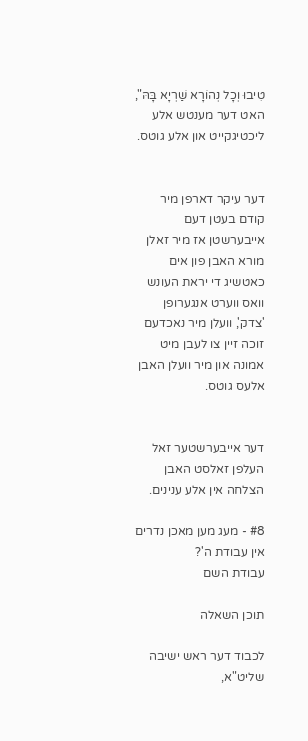טִיבוּ וְכָל נְהוֹרָא שַׁרְיָא בָּהּ", האט דער מענטש אלע ליכטיגקייט און אלע גוטס.


דער עיקר דארפן מיר קודם בעטן דעם אייבערשטן אז מיר זאלן מורא האבן פון אים כאטשיג די יראת העונש וואס ווערט אנגערופן 'צדק', וועלן מיר נאכדעם זוכה זיין צו לעבן מיט אמונה און מיר וועלן האבן אלעס גוטס.


דער אייבערשטער זאל העלפן זאלסט האבן הצלחה אין אלע ענינים.

#8 - מעג מען מאכן נדרים אין עבודת ה'?
עבודת השם

תוכן השאלה

לכבוד דער ראש ישיבה שליט"א,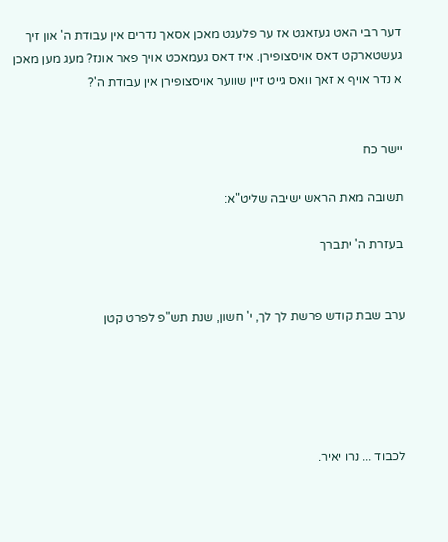דער רבי האט געזאגט אז ער פלעגט מאכן אסאך נדרים אין עבודת ה' און זיך געשטארקט דאס אויסצופירן. איז דאס געמאכט אויך פאר אונז? מעג מען מאכן א נדר אויף א זאך וואס גייט זיין שווער אויסצופירן אין עבודת ה'?


יישר כח

תשובה מאת הראש ישיבה שליט"א:

בעזרת ה' יתברך


ערב שבת קודש פרשת לך לך, י' חשון, שנת תש"פ לפרט קטן





לכבוד ... נרו יאיר.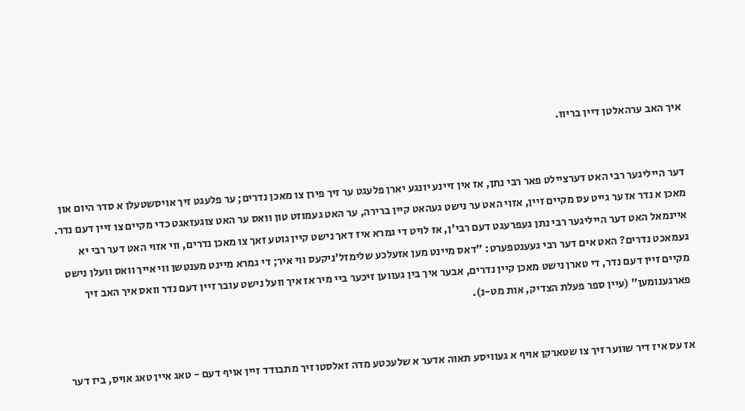איך האב ערהאלטן דיין בריוו.


דער הייליגער רבי האט דערציילט פאר רבי נתן, אז אין זיינע יונגע יארן פלעגט ער זיך פירן צו מאכן נדרים; ער פלעגט זיך אויסשטעלן א סדר היום און מאכן א נדר אז ער גייט עס מקיים זיין, אזוי האט ער נישט געהאט קיין ברירה, ער האט געמוזט טון וואס ער האט צוגעזאגט כדי מקיים צו זיין דעם נדר. איינמאל האט דער הייליגער רבי נתן געפרעגט דעם רבי'ן, אז לויט די גמרא איז דאך נישט קיין גוטע זאך צו מאכן נדרים, ווי אזוי האט דער רבי יא געמאכט נדרים? האט אים דער רבי געענטפערט: "דאס מיינט מען אזעלכע שלימזל'ניקעס ווי איר; די גמרא מיינט מענטשן ווי אייך וואס וועלן נישט מקיים זיין דעם נדר, די טארן נישט מאכן קיין נדרים, אבער איך בין געווען זיכער ביי מיר אז איך וועל נישט עובר זיין דעם נדר וואס איך האב זיך פארגענומען" (עיין ספר פעלת הצדיק, אות מט-נ).


אז עס איז דיר שווער זיך צו שטארקן אויף א געוויסע תאוה אדער א שלעכטע מדה זאלסטו זיך מתבודד זיין אויף דעם - טאג איין טאג אויס, ביז דער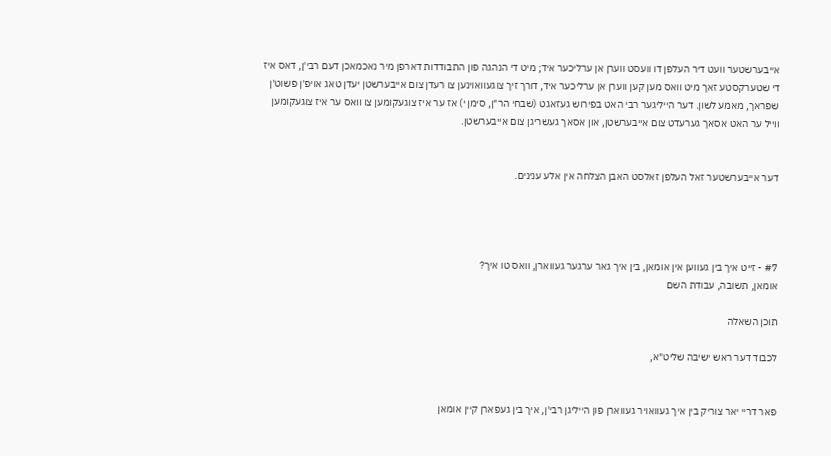אייבערשטער וועט דיר העלפן דו וועסט ווערן אן ערליכער איד; מיט די הנהגה פון התבודדות דארפן מיר נאכמאכן דעם רבי'ן, דאס איז די שטערקסטע זאך מיט וואס מען קען ווערן אן ערליכער איד, דורך זיך צוגעוואוינען צו רעדן צום אייבערשטן יעדן טאג אויפ'ן פשוט'ן שפראך, מאמע לשון. דער הייליגער רבי האט בפירוש געזאגט (שבחי הר"ן, סימן י) אז ער איז צוגעקומען צו וואס ער איז צוגעקומען ווייל ער האט אסאך גערעדט צום אייבערשטן, און אסאך געשריגן צום אייבערשטן.


דער אייבערשטער זאל העלפן זאלסט האבן הצלחה אין אלע ענינים.




#7 - זייט איך בין געווען אין אומאן, בין איך גאר ערגער געווארן, וואס טו איך?
אומאן, תשובה, עבודת השם

תוכן השאלה

לכבוד דער ראש ישיבה שליט"א,


פאר דריי יאר צוריק בין איך געוואויר געווארן פון הייליגן רבי'ן, איך בין געפארן קיין אומאן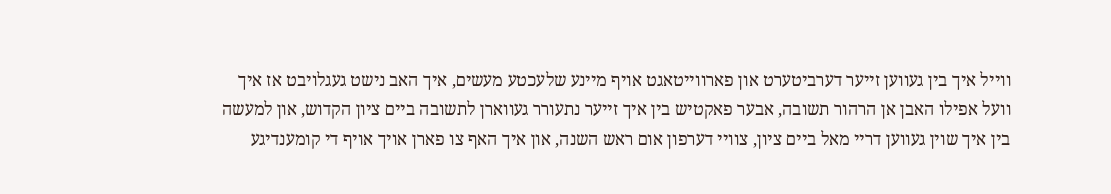ווייל איך בין געווען זייער דערביטערט און פארווייטאגט אויף מיינע שלעכטע מעשים, איך האב נישט געגלויבט אז איך וועל אפילו האבן אן הרהור תשובה, אבער פאקטיש בין איך זייער נתעורר געווארן לתשובה ביים ציון הקדוש, און למעשה בין איך שוין געווען דריי מאל ביים ציון, צוויי דערפון אום ראש השנה, און איך האף צו פארן אויך אויף די קומענדיגע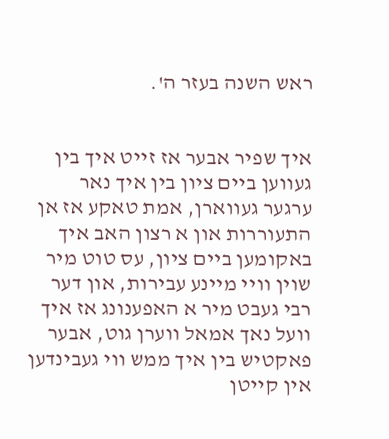ראש השנה בעזר ה'.


איך שפיר אבער אז זייט איך בין געווען ביים ציון בין איך נאר ערגער געווארן, אמת טאקע אז אן התעוררות און א רצון האב איך באקומען ביים ציון, עס טוט מיר שוין וויי מיינע עבירות, און דער רבי געבט מיר א האפענונג אז איך וועל נאך אמאל ווערן גוט, אבער פאקטיש בין איך ממש ווי געבינדען אין קייטן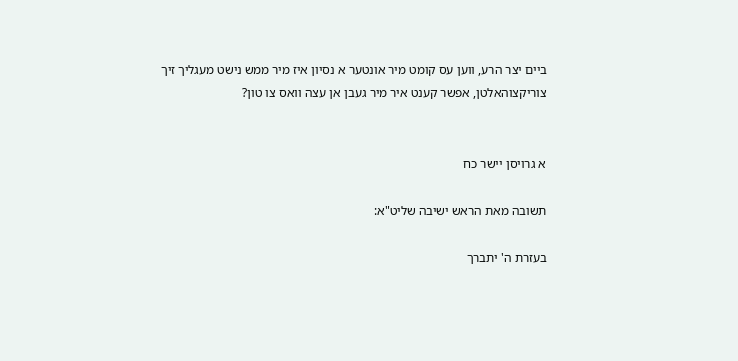ביים יצר הרע, ווען עס קומט מיר אונטער א נסיון איז מיר ממש נישט מעגליך זיך צוריקצוהאלטן, אפשר קענט איר מיר געבן אן עצה וואס צו טון?


א גרויסן יישר כח

תשובה מאת הראש ישיבה שליט"א:

בעזרת ה' יתברך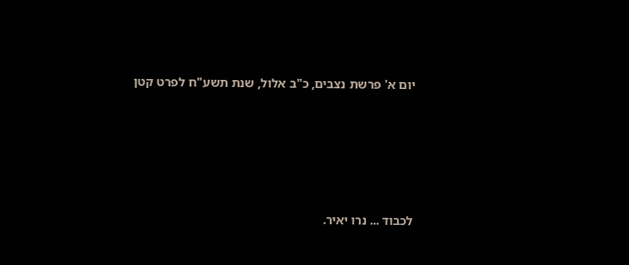יום א' פרשת נצבים, כ"ב אלול, שנת תשע"ח לפרט קטן





לכבוד ... נרו יאיר.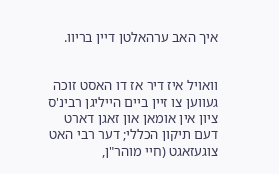איך האב ערהאלטן דיין בריוו.


וואויל איז דיר אז דו האסט זוכה געווען צו זיין ביים הייליגן רבינ'ס ציון אין אומאן און זאגן דארט דעם תיקון הכללי; דער רבי האט צוגעזאגט (חיי מוהר"ן,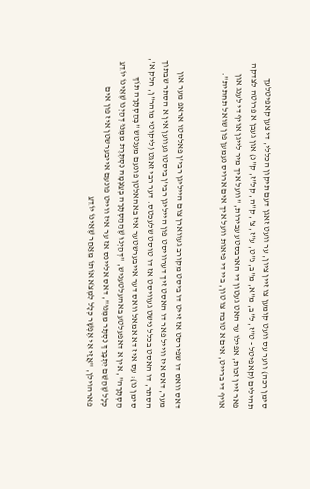סימן רכה) ווער עס וועט קומען צו זיין ציון, ער וועט זאגן דעם תיקון הכללי, די צען קאפיטלעך תהילים (קאפיטל - ט"ז, ל"ב, מ"א, מ"ב, נ"ט, ע"ז, צ', ק"ה, קל"ז, ק"נ) און געבן א פרוטה לצדקה פאר זיין זכות, אפילו ער האט געטון די הארבסטע עבירות, "וועל איך מיר לייגן אויף די לענג און אויף די ברייט, אים א טובה צו טון, ביי די פיאות וועל איך אים ארויס נעמען פון שואל תחתית".


דאס וואס דו שפירסט אז זייט דו ביסט מקורב געווארן צום הייליגן רבי'ן פאלסטו אראפ מער און מער, דאס איז ווייל פאר דו האסט זיך דערוויסט פון הייליגן רבי'ן ביסטו געווען אין א הסתר שבתוך הסתר, דו האסט בכלל נישט געוויסט אז דו טוסט שלעכטס. דער רבי זאגט (ליקוטי מוהר"ן, חלק א', סימן נו): עס איז דא אמאל וואס דער אייבערשטער איז באהאלטן פונעם מענטש "בְּהַסְתָּרָה תּוֹךְ הַסְתָּרָה", אין א דאפעלטע באהעלטעניש, "דְּהַיְנוּ שֶׁהַהַסְתָּרָה בְּעַצְמָהּ נִסְתֶּרֶת מִמֶּנּוּ דְּהַיְנוּ שֶׁאֵינוֹ יוֹדֵעַ כְּלָל שֶׁהַשֵּׁם יִתְבָּרַךְ נִסְתָּר מִמֶּנּוּ", דאס אליינס אז ער איז ווייט פונעם אייבערשטן איז פון אים פארהוילן, "אֲזַי אִי אֶפְשָׁר כְּלָל לִמְצֹא אוֹתוֹ מֵאַחַר שֶׁאֵינוֹ יוֹדֵעַ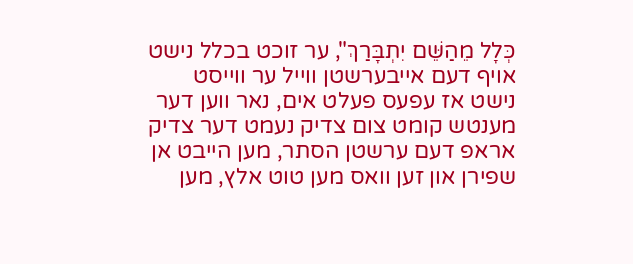כְּלָל מֵהַשֵּׁם יִתְבָּרַךְ", ער זוכט בכלל נישט אויף דעם אייבערשטן ווייל ער ווייסט נישט אז עפעס פעלט אים, נאר ווען דער מענטש קומט צום צדיק נעמט דער צדיק אראפ דעם ערשטן הסתר, מען הייבט אן שפירן און זען וואס מען טוט אלץ, מען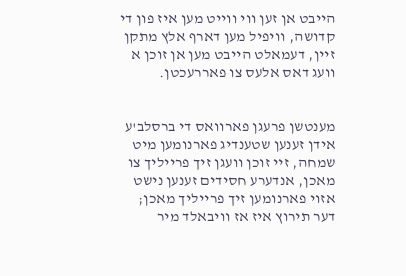הייבט אן זען ווי ווייט מען איז פון די קדושה, וויפיל מען דארף אלץ מתקן זיין, דעמאלט הייבט מען אן זוכן א וועג דאס אלעס צו פאררעכטן.


מענטשן פרעגן פארוואס די ברסלב'ע אידן זענען שטענדיג פארנומען מיט שמחה, זיי זוכן וועגן זיך פרייליך צו מאכן, אנדערע חסידים זענען נישט אזוי פארנומען זיך פרייליך מאכן; דער תירוץ איז אז וויבאלד מיר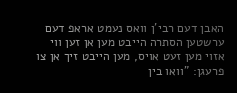האבן דעם רבי'ן וואס נעמט אראפ דעם ערשטען הסתרה הייבט מען אן זען ווי אזוי מען זעט אויס, מען הייבט זיך אן צו פרעגן: "וואו בין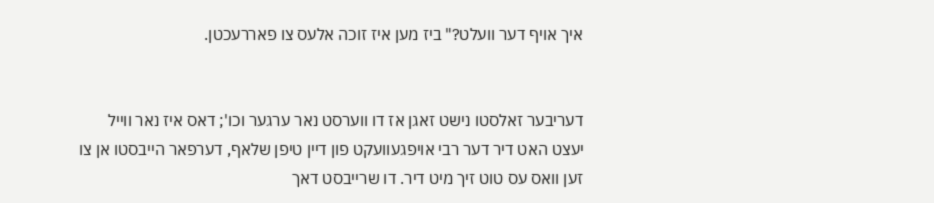איך אויף דער וועלט?" ביז מען איז זוכה אלעס צו פאררעכטן.


דעריבער זאלסטו נישט זאגן אז דו ווערסט נאר ערגער וכו'; דאס איז נאר ווייל יעצט האט דיר דער רבי אויפגעוועקט פון דיין טיפן שלאף, דערפאר הייבסטו אן צו זען וואס עס טוט זיך מיט דיר. דו שרייבסט דאך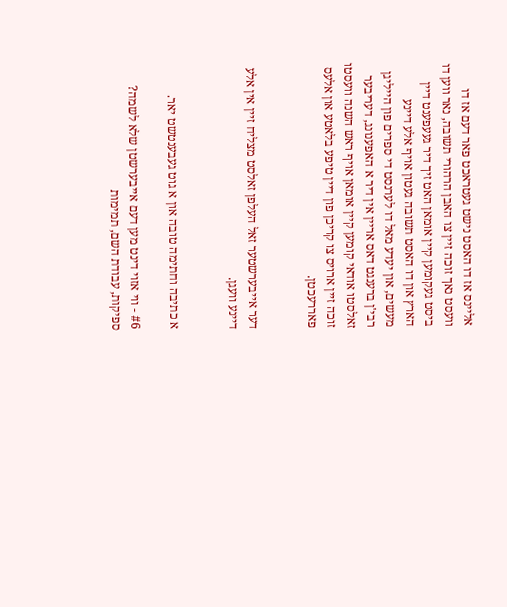אליינס אז דו האסט נישט געטראכט פאר דעם אז דו וועסט נאך זוכה זיין צו האבן הרהורי תשובה, נאר ווען דו ביסט געקומען קיין אומאן האט זיך דיר געעפענט דיין הארץ און דו האסט תשובה געטון אויף אלע דיינע מעשים, און יעדע מאל דו לערנסט די ספרים פון הייליגן רבי'ן ברענגט דאס אריין אין דיר א האפענונג, דעריבער זאלסטו אודאי קומען קיין אומאן אויף ראש השנה וועסטו זוכה זיין ארויס צו קריכן פון דיין טיפע בלאטע און אלעס פאררעכטן.


דער אייבערשטער זאל העלפן זאלסט מצליח זיין אין אלע דיינע וועגן.


א כתיבה וחתימה טובה און א גוט געבענטשט יאר.

#6 - ווי אזוי דינט מען דעם אייבערשטן שלא לשמה?
ספיקות, עבודת השם, תמימות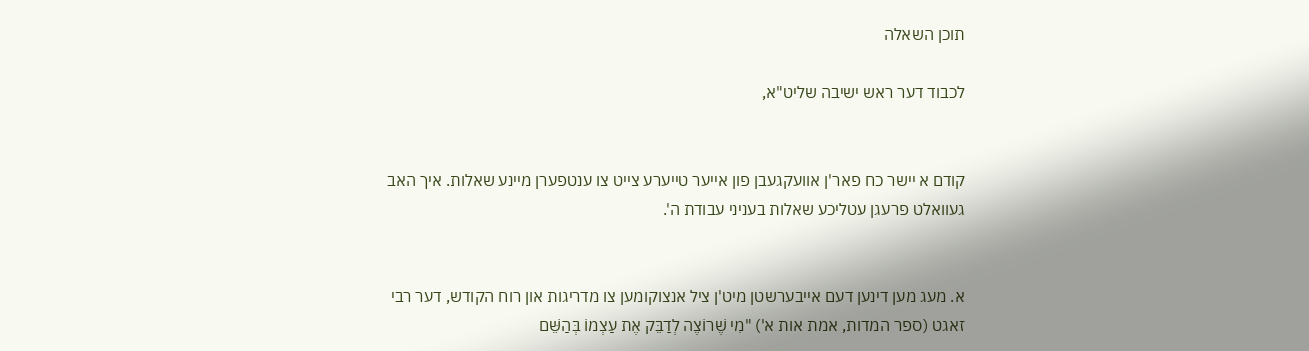תוכן השאלה

לכבוד דער ראש ישיבה שליט"א,


קודם א יישר כח פאר'ן אוועקגעבן פון אייער טייערע צייט צו ענטפערן מיינע שאלות. איך האב געוואלט פרעגן עטליכע שאלות בעניני עבודת ה'.


א. מעג מען דינען דעם אייבערשטן מיט'ן ציל אנצוקומען צו מדריגות און רוח הקודש, דער רבי זאגט (ספר המדות, אמת אות א') "מִי שֶׁרוֹצֶה לְדַבֵּק אֶת עַצְמוֹ בְּהַשֵּׁם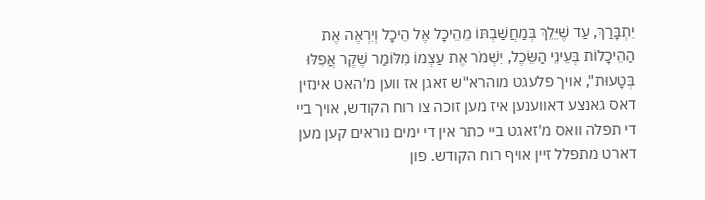יִתְבָּרַךְ, עַד שֶׁיֵּלֵךְ בְּמַחֲשַׁבְתּוֹ מֵהֵיכָל אֶל הֵיכָל וְיִרְאֶה אֶת הַהֵיכָלוֹת בְּעֵינֵי הַשֵּׂכֶל, יִשְׁמֹר אֶת עַצְמוֹ מִלּוֹמַר שֶׁקֶר אֲפִלּוּ בְּטָעוּת", אויך פלעגט מוהרא"ש זאגן אז ווען מ'האט אינזין דאס גאנצע דאווענען איז מען זוכה צו רוח הקודש, אויך ביי די תפלה וואס מ'זאגט ביי כתר אין די ימים נוראים קען מען דארט מתפלל זיין אויף רוח הקודש. פון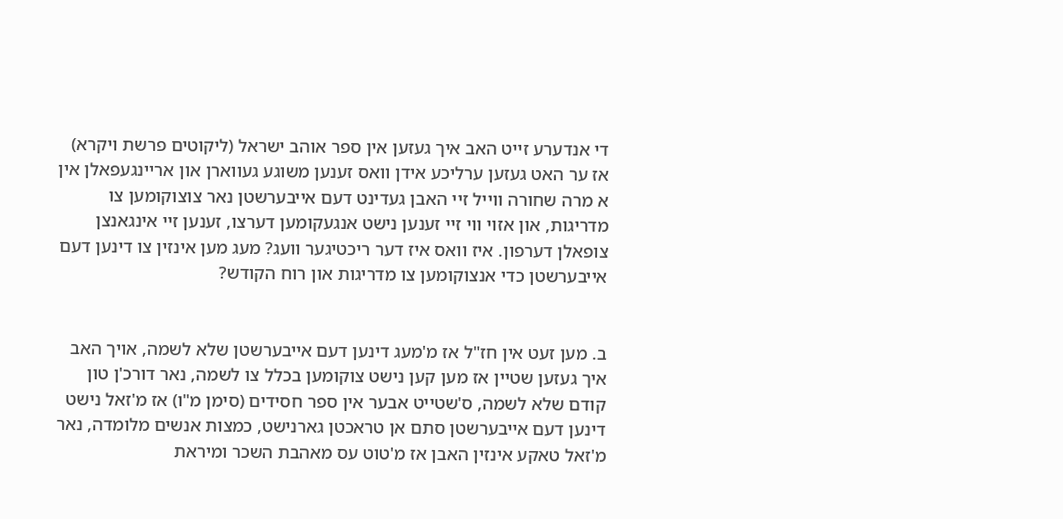די אנדערע זייט האב איך געזען אין ספר אוהב ישראל (ליקוטים פרשת ויקרא) אז ער האט געזען ערליכע אידן וואס זענען משוגע געווארן און אריינגעפאלן אין א מרה שחורה ווייל זיי האבן געדינט דעם אייבערשטן נאר צוצוקומען צו מדריגות, און אזוי ווי זיי זענען נישט אנגעקומען דערצו, זענען זיי אינגאנצן צופאלן דערפון. איז וואס איז דער ריכטיגער וועג? מעג מען אינזין צו דינען דעם אייבערשטן כדי אנצוקומען צו מדריגות און רוח הקודש?


ב. מען זעט אין חז"ל אז מ'מעג דינען דעם אייבערשטן שלא לשמה, אויך האב איך געזען שטיין אז מען קען נישט צוקומען בכלל צו לשמה, נאר דורכ'ן טון קודם שלא לשמה, ס'שטייט אבער אין ספר חסידים (סימן מ"ו) אז מ'זאל נישט דינען דעם אייבערשטן סתם אן טראכטן גארנישט, כמצות אנשים מלומדה, נאר מ'זאל טאקע אינזין האבן אז מ'טוט עס מאהבת השכר ומיראת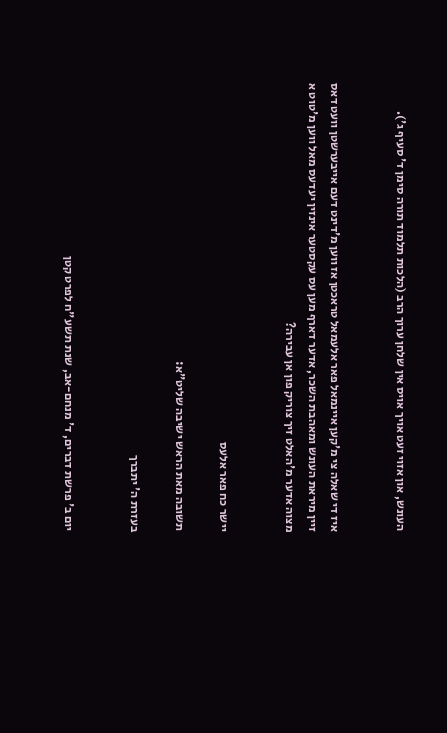העונש, און אזוי זעט אויך אויס אין שלחן ערוך הרב (הלכות תלמוד תורה סימן ד' סעיף ג').


איז די שאלה צי מ'קען איינמאל פאר אלעמאל טראכטן אז ווען מ'דינט דעם אייבערשטן וועט דאס זיין מיראת העונש ומאהבת השכר, אדער דארף מען עס עקסטער אינזין יעדעס מאל ווען מ'טוט א מצוה אדער מ'האלט זיך צוריק פון אן עבירה?


יישר כח פאר אלעס

תשובה מאת הראש ישיבה שליט"א:

בעזרת ה' יתברך


יום ב' פרשת דברים, ד' מנחם-אב, שנת תשע"ח לפרט קטן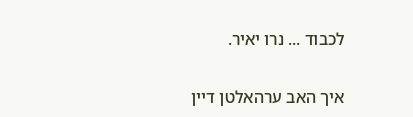לכבוד ... נרו יאיר.


איך האב ערהאלטן דיין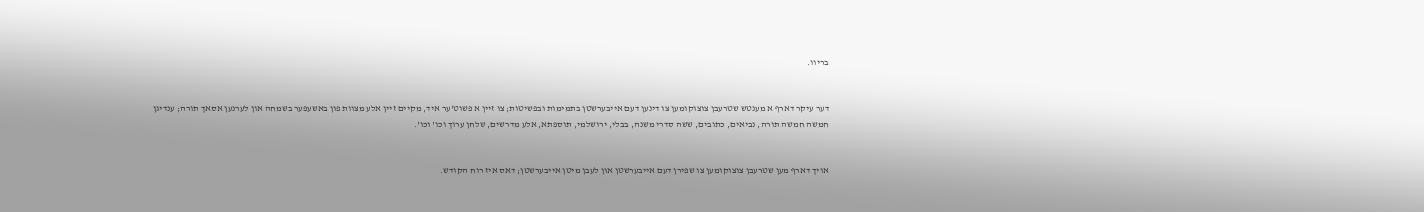בריוו.


דער עיקר דארף א מענטש שטרעבן צוצוקומען צו דינען דעם אייבערשטן בתמימות ובפשיטות; צו זיין א פשוט'ער איד, מקיים זיין אלע מצוות פון באשעפער בשמחה און לערנען אסאך תורה; ענדיגן חמשה חמשה תורה, נביאים, כתובים, ששה סדרי משנה, בבלי, ירושלמי, תוספתא, אלע מדרשים, שלחן ערוך וכו' וכו'.


אויך דארף מען שטרעבן צוצוקומען צו שפירן דעם אייבערשטן און לעבן מיטן אייבערשטן; דאס איז רוח הקודש.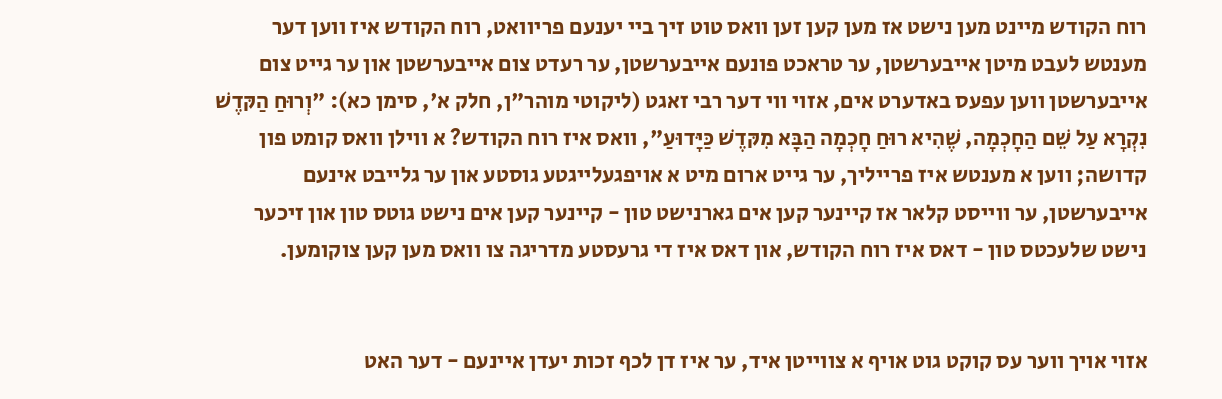רוח הקודש מיינט מען נישט אז מען קען זען וואס טוט זיך ביי יענעם פריוואט, רוח הקודש איז ווען דער מענטש לעבט מיטן אייבערשטן, ער טראכט פונעם אייבערשטן, ער רעדט צום אייבערשטן און ער גייט צום אייבערשטן ווען עפעס באדערט אים, אזוי ווי דער רבי זאגט (ליקוטי מוהר"ן, חלק א', סימן כא): "וְרוּחַ הַקּדֶשׁ נִקְרָא עַל שֵׁם הַחָכְמָה, שֶׁהִיא רוּחַ חָכְמָה הַבָּא מִקּדֶשׁ כַּיָּדוּעַ", וואס איז רוח הקודש? א ווילן וואס קומט פון קדושה; ווען א מענטש איז פרייליך, ער גייט ארום מיט א אויפגעלייגטע גוסטע און ער גלייבט אינעם אייבערשטן, ער ווייסט קלאר אז קיינער קען אים גארנישט טון - קיינער קען אים נישט גוטס טון און זיכער נישט שלעכטס טון - דאס איז רוח הקודש, און דאס איז די גרעסטע מדריגה צו וואס מען קען צוקומען.


אזוי אויך ווער עס קוקט גוט אויף א צווייטן איד, ער איז דן לכף זכות יעדן איינעם - דער האט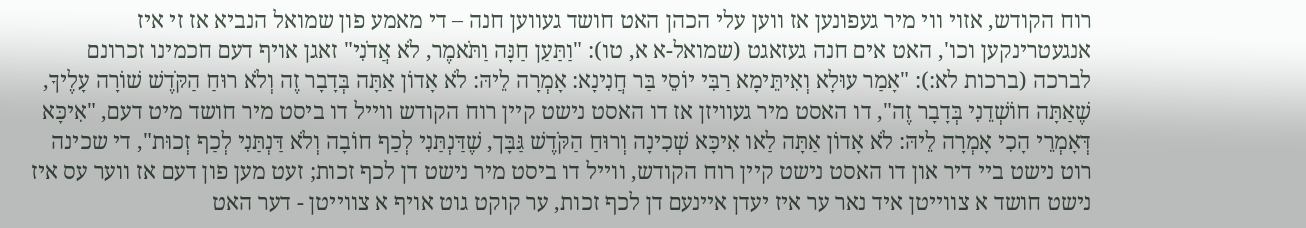רוח הקודש, אזוי ווי מיר געפונען אז ווען עלי הכהן האט חושד געווען חנה – די מאמע פון שמואל הנביא אז זי איז אנגעטרינקען וכו', האט אים חנה געזאגט (שמואל-א א, טו): "וַתַּעַן חַנָּה וַתֹּאמֶר, לֹא אֲדֹנִי" זאגן אויף דעם חכמינו זכרונם לברכה (ברכות לא:): "אָמַר עוּלָא וְאִיתֵּימָא רַבִּי יוֹסֵי בַּר חֲנִינָא: אָמְרָה לֵיהּ: לֹא אָדוֹן אַתָּה בְּדָבָר זֶה וְלֹא רוּחַ הַקֹּדֶשׁ שׁוֹרָה עָלֶיךָ, שֶׁאַתָּה חוֹשְׁדֵנִי בְּדָבָר זֶה", דו האסט מיר געוויזן אז דו האסט נישט קיין רוח הקודש ווייל דו ביסט מיר חושד מיט דעם, "אִיכָּא דְּאָמְרֵי הָכִי אָמְרָה לֵיהּ: לֹא אָדוֹן אַתָּה לַאו אִיכָּא שְׁכִינָה וְרוּחַ הַקֹּדֶשׁ גַּבָּך, שֶׁדַּנְתַּנִי לְכַף חוֹבָה וְלֹא דַּנְתַּנִי לְכַף זְכוּת", די שכינה רוט נישט ביי דיר און דו האסט נישט קיין רוח הקודש, ווייל דו ביסט מיר נישט דן לכף זכות; זעט מען פון דעם אז ווער עס איז נישט חושד א צווייטן איד נאר ער איז יעדן איינעם דן לכף זכות, ער קוקט גוט אויף א צווייטן - דער האט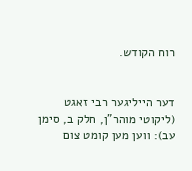רוח הקודש.


דער הייליגער רבי זאגט (ליקוטי מוהר"ן, חלק ב, סימן עב): ווען מען קומט צום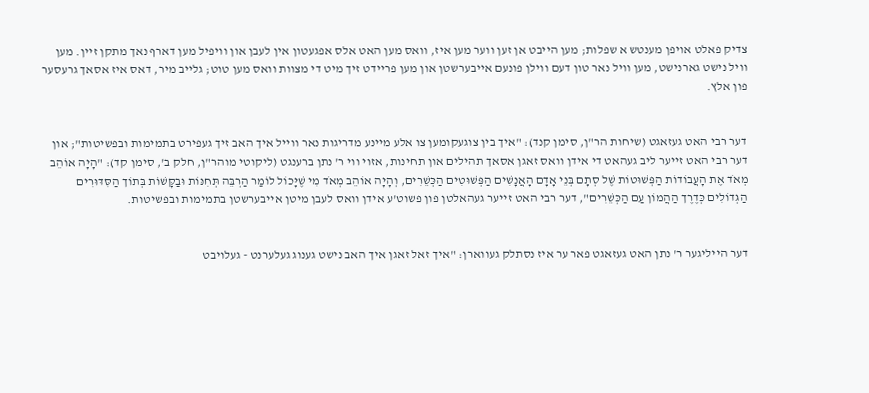צדיק פאלט אויפן מענטש א שפלות; מען הייבט אן זען ווער מען איז, וואס מען האט אלס אפגעטון אין לעבן און וויפיל מען דארף נאך מתקן זיין. מען וויל נישט גארנישט, מען וויל נאר טון דעם ווילן פונעם אייבערשטן און מען פריידט זיך מיט די מצוות וואס מען טוט; גלייב מיר, דאס איז אסאך גרעסער פון אלץ.


דער רבי האט געזאגט (שיחות הר"ן, סימן קנד): "איך בין צוגעקומען צו אלע מיינע מדריגות נאר ווייל איך האב זיך געפירט בתמימות ובפשיטות"; און דער רבי האט זייער ליב געהאט די אידן וואס זאגן אסאך תהילים און תחינות, אזוי ווי ר' נתן ברענגט (ליקוטי מוהר"ן, חלק ב', סימן קד): "הָיָה אוֹהֵב מְאֹד אֶת הָעֲבוֹדוֹת הַפְּשׁוּטוֹת שֶׁל סְתָם בְּנֵי אָדָם הָאֲנָשִׁים הַפְּשׁוּטִים הַכְּשֵׁרִים, וְהָיָה אוֹהֵב מְאֹד מִי שֶׁיָּכוֹל לוֹמַר הַרְבֵּה תְּחִנּוֹת וּבַקָּשׁוֹת בְּתוֹך הַסִּדּוּרִים הַגְּדוֹלִים כְּדֶרֶך הַהֲמוֹן עַם הַכְּשֵׁרִים", דער רבי האט זייער געהאלטן פון פשוט'ע אידן וואס לעבן מיטן אייבערשטן בתמימות ובפשיטות.


דער הייליגער ר' נתן האט געזאגט פאר ער איז נסתלק געווארן: "איך זאל זאגן איך האב נישט גענוג געלערנט - געלויבט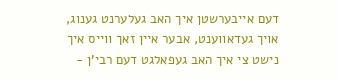דעם אייבערשטן איך האב געלערנט גענוג, אויך געדאווענט, אבער איין זאך ווייס איך נישט צי איך האב געפאלגט דעם רבי'ן -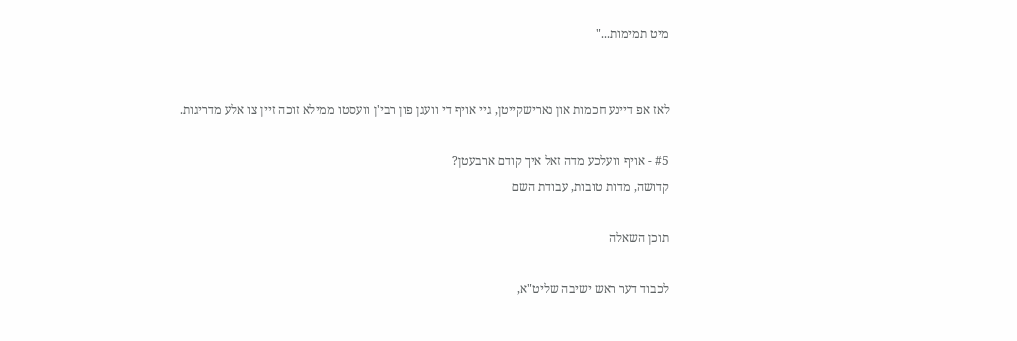מיט תמימות..."


לאז אפ דיינע חכמות און נארישקייטן, גיי אויף די וועגן פון רבי'ן וועסטו ממילא זוכה זיין צו אלע מדריגות.

#5 - אויף וועלכע מדה זאל איך קודם ארבעטן?
קדושה, מדות טובות, עבודת השם

תוכן השאלה

לכבוד דער ראש ישיבה שליט"א,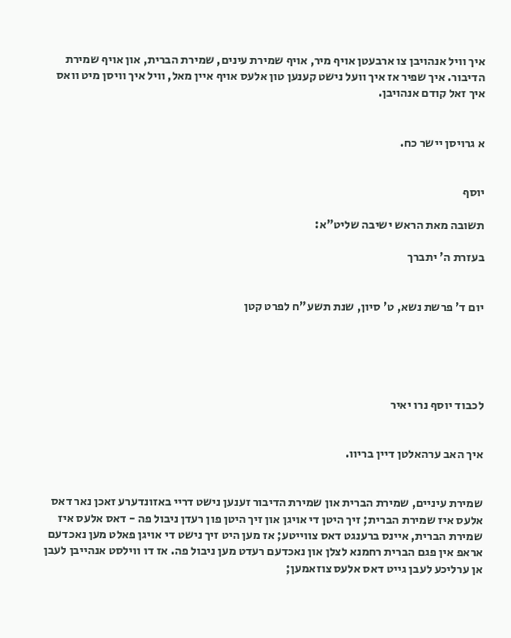איך וויל אנהויבן צו ארבעטן אויף מיר, אויף שמירת עינים, שמירת הברית, און אויף שמירת הדיבור. איך שפיר אז איך וועל נישט קענען טון אלעס אויף איין מאל, וויל איך וויסן מיט וואס איך זאל קודם אנהויבן.


א גרויסן יישר כח.


יוסף

תשובה מאת הראש ישיבה שליט"א:

בעזרת ה' יתברך


יום ד' פרשת נשא, ט' סיון, שנת תשע"ח לפרט קטן





לכבוד יוסף נרו יאיר


איך האב ערהאלטן דיין בריוו.


שמירת עיניים, שמירת הברית און שמירת הדיבור זענען נישט דריי באזונדערע זאכן נאר דאס אלעס איז שמירת הברית; זיך היטן די אויגן און זיך היטן פון רעדן ניבול פה - דאס אלעס איז שמירת הברית, איינס ברענגט דאס צווייטע; אז מען היט זיך נישט די אויגן פאלט מען נאכדעם אראפ אין פגם הברית רחמנא לצלן און נאכדעם רעדט מען ניבול פה. אז דו ווילסט אנהייבן לעבן אן ערליכע לעבן גייט דאס אלעס צוזאמען;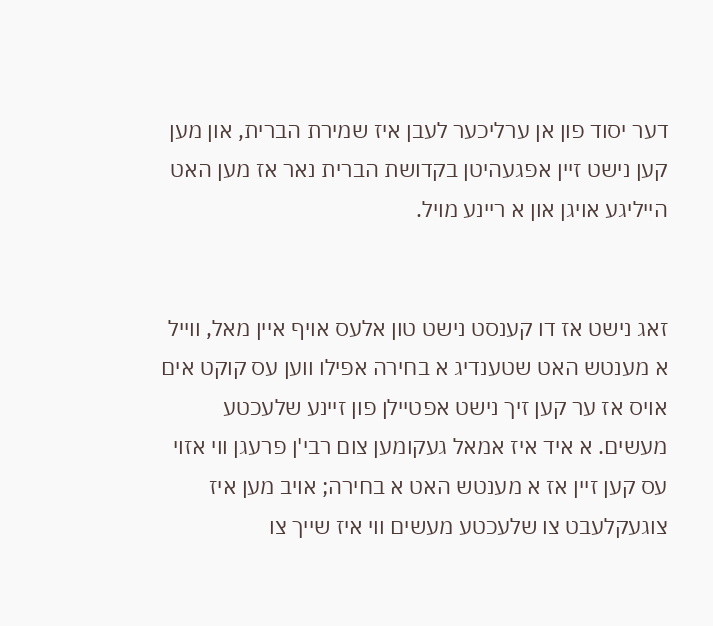דער יסוד פון אן ערליכער לעבן איז שמירת הברית, און מען קען נישט זיין אפגעהיטן בקדושת הברית נאר אז מען האט הייליגע אויגן און א ריינע מויל.


זאג נישט אז דו קענסט נישט טון אלעס אויף איין מאל, ווייל א מענטש האט שטענדיג א בחירה אפילו ווען עס קוקט אים  אויס אז ער קען זיך נישט אפטיילן פון זיינע שלעכטע מעשים. א איד איז אמאל געקומען צום רבי'ן פרעגן ווי אזוי עס קען זיין אז א מענטש האט א בחירה; אויב מען איז צוגעקלעבט צו שלעכטע מעשים ווי איז שייך צו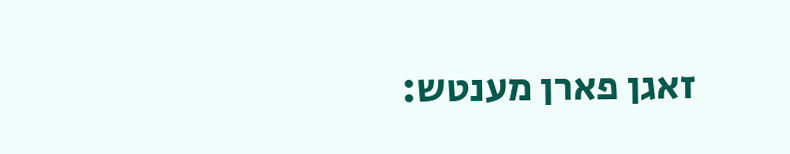זאגן פארן מענטש: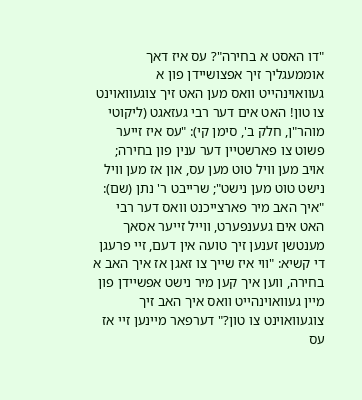"דו האסט א בחירה"? עס איז דאך אוממעגליך זיך אפצושיידן פון א געוואוינהייט וואס מען האט זיך צוגעוואוינט צו טון! האט אים דער רבי געזאגט (ליקוטי מוהר"ן, חלק ב', סימן קי): "עס איז זייער פשוט צו פארשטיין דער ענין פון בחירה; אויב מען וויל טוט מען עס, און אז מען וויל נישט טוט מען נישט"; שרייבט ר' נתן (שם): "איך האב מיר פארצייכנט וואס דער רבי האט אים געענפערט, ווייל זייער אסאך מענטשן זענען זיך טועה אין דעם, זיי פרעגן די קשיא: "ווי איז שייך צו זאגן אז איך האב א בחירה, ווען איך קען מיר נישט אפשיידן פון מיין געוואוינהייט וואס איך האב זיך צוגעוואוינט צו טון?" דערפאר מיינען זיי אז עס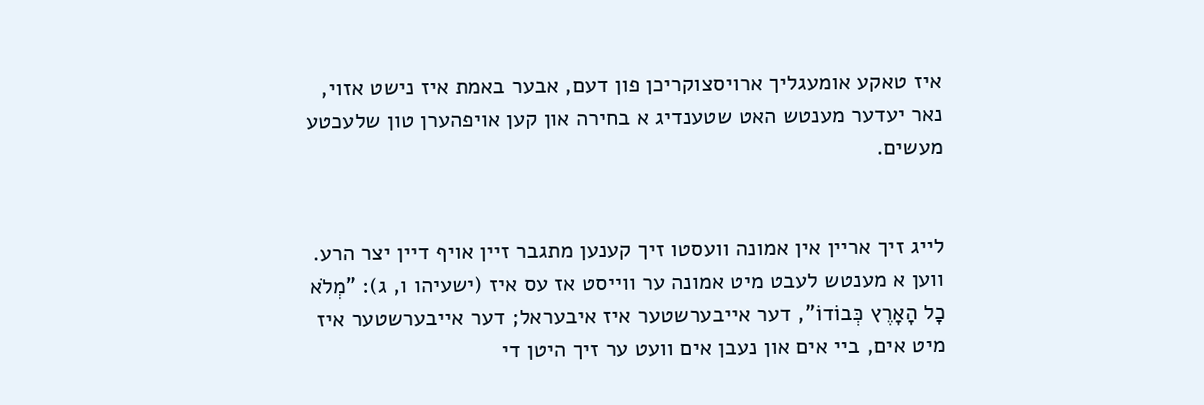איז טאקע אומעגליך ארויסצוקריכן פון דעם, אבער באמת איז נישט אזוי, נאר יעדער מענטש האט שטענדיג א בחירה און קען אויפהערן טון שלעכטע מעשים.


לייג זיך אריין אין אמונה וועסטו זיך קענען מתגבר זיין אויף דיין יצר הרע. ווען א מענטש לעבט מיט אמונה ער ווייסט אז עס איז (ישעיהו ו, ג): "מְלֹא כָל הָאָרֶץ כְּבוֹדוֹ", דער אייבערשטער איז איבעראל; דער אייבערשטער איז מיט אים, ביי אים און נעבן אים וועט ער זיך היטן די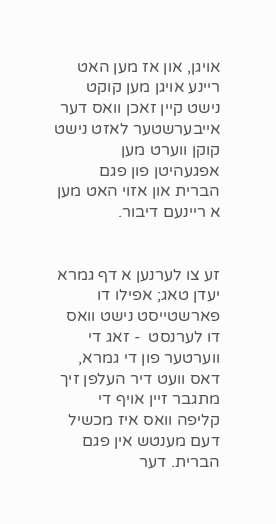אויגן, און אז מען האט ריינע אויגן מען קוקט נישט קיין זאכן וואס דער אייבערשטער לאזט נישט קוקן ווערט מען אפגעהיטן פון פגם הברית און אזוי האט מען א ריינעם דיבור.


זע צו לערנען א דף גמרא יעדן טאג; אפילו דו פארשטייסט נישט וואס דו לערנסט  - זאג די ווערטער פון די גמרא, דאס וועט דיר העלפן זיך מתגבר זיין אויף די קליפה וואס איז מכשיל דעם מענטש אין פגם הברית. דער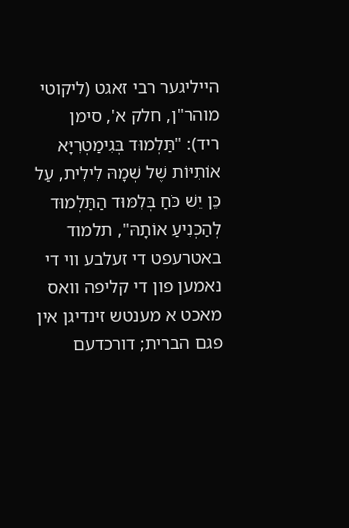הייליגער רבי זאגט (ליקוטי מוהר"ן, חלק א', סימן ריד): "תַּלְמוּד בְּגִימַטְרִיָּא אוֹתִיּוֹת שֶׁל שְׁמָהּ לִילִית, עַל כֵּן יֵשׁ כֹּחַ בְּלִמּוּד הַתַּלְמוּד לְהַכְנִיעַ אוֹתָהּ", תלמוד באטרעפט די זעלבע ווי די נאמען פון די קליפה וואס מאכט א מענטש זינדיגן אין פגם הברית; דורכדעם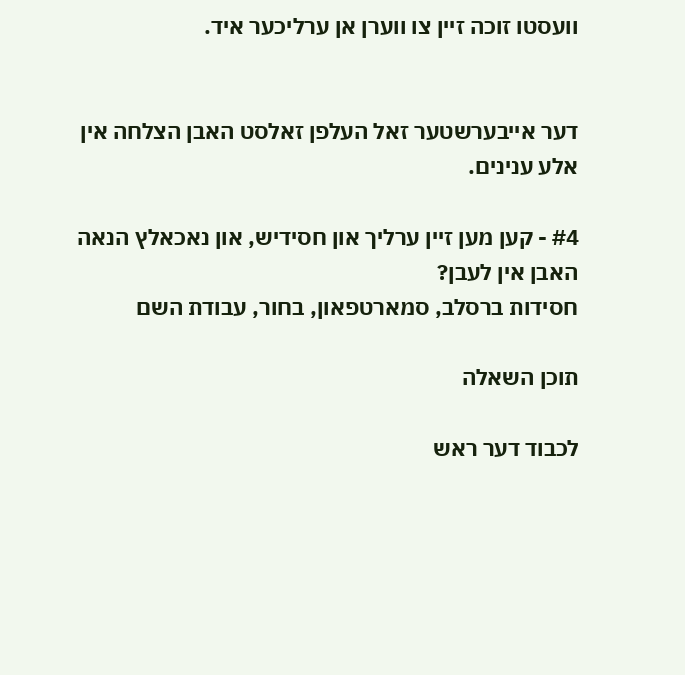וועסטו זוכה זיין צו ווערן אן ערליכער איד.


דער אייבערשטער זאל העלפן זאלסט האבן הצלחה אין אלע ענינים.

#4 - קען מען זיין ערליך און חסידיש, און נאכאלץ הנאה האבן אין לעבן?
חסידות ברסלב, סמארטפאון, בחור, עבודת השם

תוכן השאלה

לכבוד דער ראש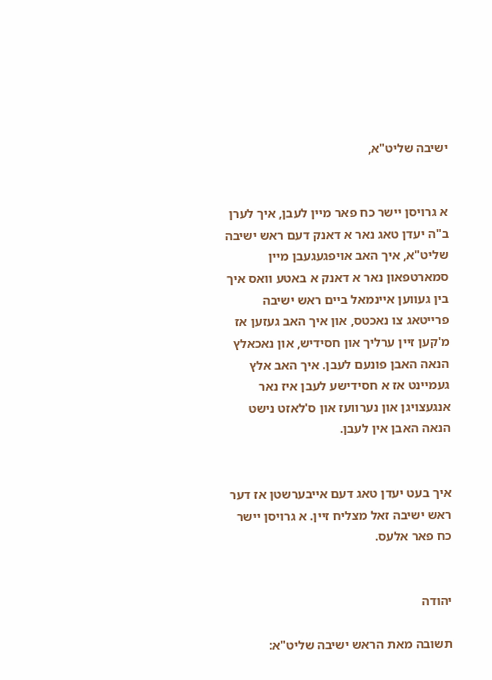ישיבה שליט"א,


א גרויסן יישר כח פאר מיין לעבן, איך לערן ב"ה יעדן טאג נאר א דאנק דעם ראש ישיבה שליט"א, איך האב אויפגעגעבן מיין סמארטפאון נאר א דאנק א באטע וואס איך בין געווען איינמאל ביים ראש ישיבה פרייטאג צו נאכטס, און איך האב געזען אז מ'קען זיין ערליך און חסידיש, און נאכאלץ הנאה האבן פונעם לעבן. איך האב אלץ געמיינט אז א חסידישע לעבן איז נאר אנגעצויגן און נערוועז און ס'לאזט נישט הנאה האבן אין לעבן.


איך בעט יעדן טאג דעם אייבערשטן אז דער ראש ישיבה זאל מצליח זיין. א גרויסן יישר כח פאר אלעס.


יהודה

תשובה מאת הראש ישיבה שליט"א: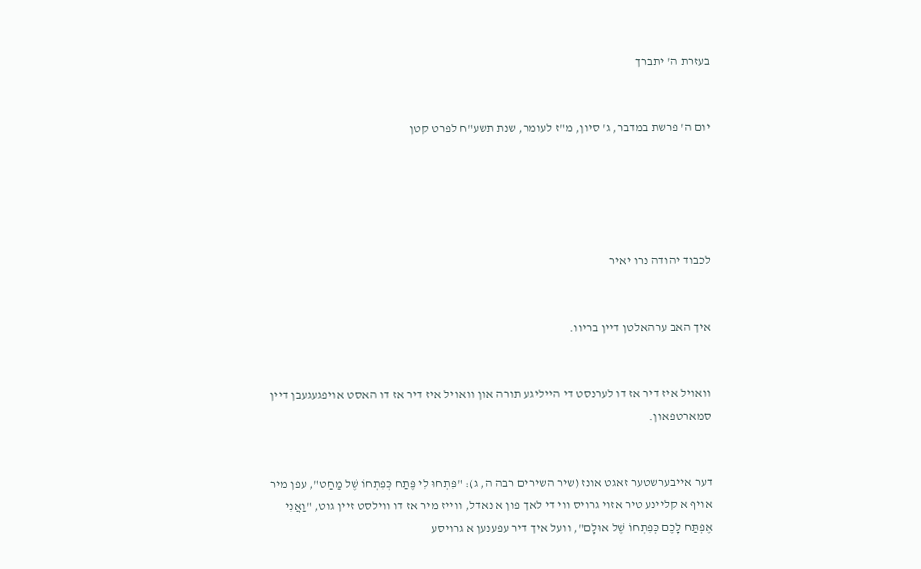בעזרת ה' יתברך


יום ה' פרשת במדבר, ג' סיון, מ"ז לעומר, שנת תשע"ח לפרט קטן





לכבוד יהודה נרו יאיר


איך האב ערהאלטן דיין בריוו.


וואויל איז דיר אז דו לערנסט די הייליגע תורה און וואויל איז דיר אז דו האסט אויפגעגעבן דיין סמארטפאון.


דער אייבערשטער זאגט אונז (שיר השירים רבה ה, ג): "פִּתְחוּ לִי פֶּתַח כְּפִתְחוֹ שֶׁל מַחַט", עפן מיר אויף א קליינע טיר אזוי גרויס ווי די לאך פון א נאדל, ווייז מיר אז דו ווילסט זיין גוט, "וַאֲנִי אֶפְתַּח לָכֶם כְּפִתְחוֹ שֶׁל אוּלָם", וועל איך דיר עפענען א גרויסע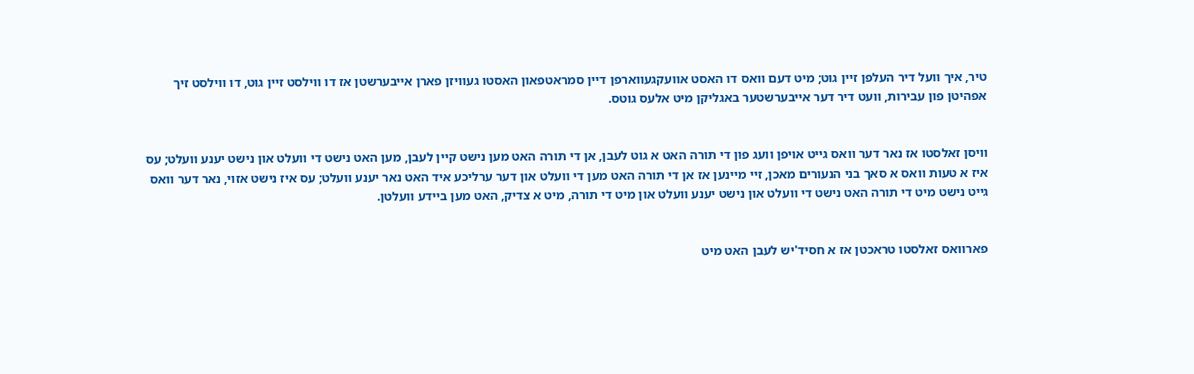טיר, איך וועל דיר העלפן זיין גוט; מיט דעם וואס דו האסט אוועקגעווארפן דיין סמראטפאון האסטו געוויזן פארן אייבערשטן אז דו ווילסט זיין גוט, דו ווילסט זיך אפהיטן פון עבירות, וועט דיר דער אייבערשטער באגליקן מיט אלעס גוטס.


וויסן זאלסטו אז נאר דער וואס גייט אויפן וועג פון די תורה האט א גוט לעבן, אן די תורה האט מען נישט קיין לעבן, מען האט נישט די וועלט און נישט יענע וועלט; עס איז א טעות וואס א סאך בני הנעורים מאכן, זיי מיינען אז אן די תורה האט מען די וועלט און דער ערליכע איד האט נאר יענע וועלט; עס איז נישט אזוי, נאר דער וואס גייט נישט מיט די תורה האט נישט די וועלט און נישט יענע וועלט און מיט די תורה, מיט א צדיק, האט מען ביידע וועלטן.


פארוואס זאלסטו טראכטן אז א חסיד'יש לעבן האט מיט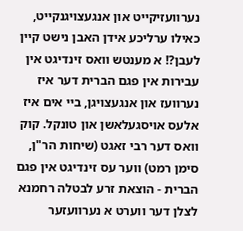נערוועזיקייט און אנגעצויגנקייט, כאילו ערליכע אידן האבן נישט קיין לעבן?! א מענטש וואס זינדיגט אין עבירות אין פגם הברית דער איז נערוועז און אנגעצויגן, ביי אים איז אלעס אויסגעלאשן און טונקל. קוק וואס דער רבי זאגט (שיחות הר"ן, סימן רמט) ווער עס זינדיגט אין פגם הברית - הוצאת זרע לבטלה רחמנא לצלן דער ווערט א נערוועזער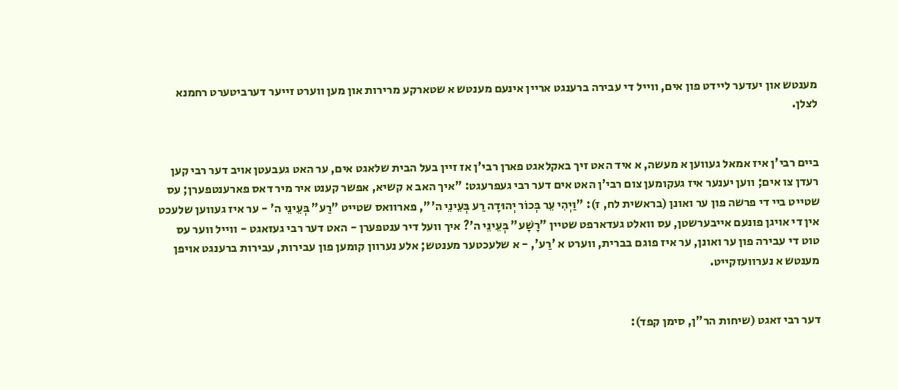מענטש און יעדער ליידט פון אים, ווייל די עבירה ברענגט אריין אינעם מענטש א שטארקע מרירות און מען ווערט זייער דערביטערט רחמנא לצלן.


ביים רבי'ן איז אמאל געווען א מעשה, א איד האט זיך באקלאגט פארן רבי'ן אז זיין בעל הבית שלאגט אים, ער האט געבעטן אויב דער רבי קען רעדן צו אים; ווען יענער איז געקומען צום רבי'ן האט אים דער רבי געפרעגט: "איך האב א קשיא, אפשר קענט איר מיר דאס פארענטפערן; עס שטייט ביי די פרשה פון ער ואונן (בראשית לח, ז): "וַיְהִי עֵר בְּכוֹר יְהוּדָה רַע בְּעֵינֵי ה'", פארוואס שטייט "רַע" בְּעֵינֵי ה' - ער איז געווען שלעכט אין די אויגן פונעם אייבערשטן, עס וואלט געדארפט שטיין "רָשָׁע" בְּעֵינֵי ה'? איך וועל דיר ענטפערן - האט דער רבי געזאגט - ווייל ווער עס טוט די עבירה פון ער ואונן, ער איז פוגם בברית, ווערט א 'רַע', - א שלעכטער מענטש; אלע נערוון קומען פון עבירות, עבירות ברענגט אויפן מענטש א נערוועזקייט.


דער רבי זאגט (שיחות הר"ן, סימן קפד):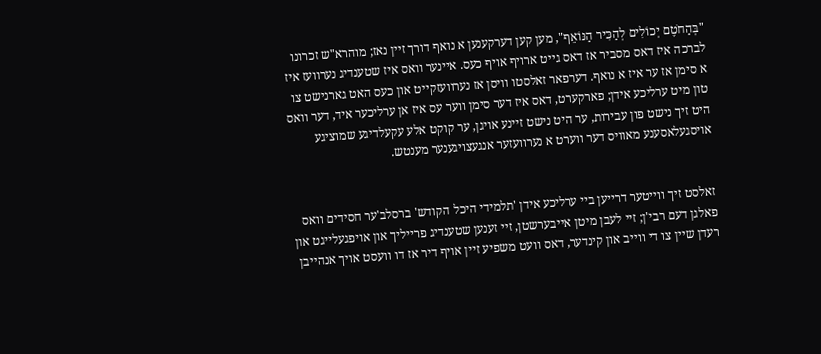"בְּהַחֹטֶם יְכוֹלִים לְהַכִּיר הַנּוֹאֵף", מען קען דערקענען א נואף דורך זיין נאז; מוהרא"ש זכרונו לברכה איז דאס מסביר אז דאס גייט ארויף אויף כעס. איינער וואס איז שטענדיג נערוועז איז א סימן אז ער איז א נואף. דערפאר זאלסטו וויסן אז נערוועזקייט און כעס האט גארנישט צו טון מיט ערליכע אידן; פארקערט, דאס איז דער סימן ווער עס איז אן ערליכער איד, דער וואס היט זיך נישט פון עבירות, ער היט נישט זיינע אויגן, ער קוקט אלע עקעלדיגע שמוציגע אויסגעלאסענע מאוויס דער ווערט א נערוועזער אנגעצויגענער מענטש.


זאלסט זיך ווייטער דרייען ביי ערליכע אידן 'תלמידי היכל הקודש' ברסלב'ער חסידים וואס פאלגן דעם רבי'ן; זיי לעבן מיטן אייבערשטן, זיי זענען שטענדיג פרייליך און אויפגעלייגט און רעדן שיין צו די ווייב און קינדער, דאס וועט משפיע זיין אויף דיר אז דו וועסט אויך אנהייבן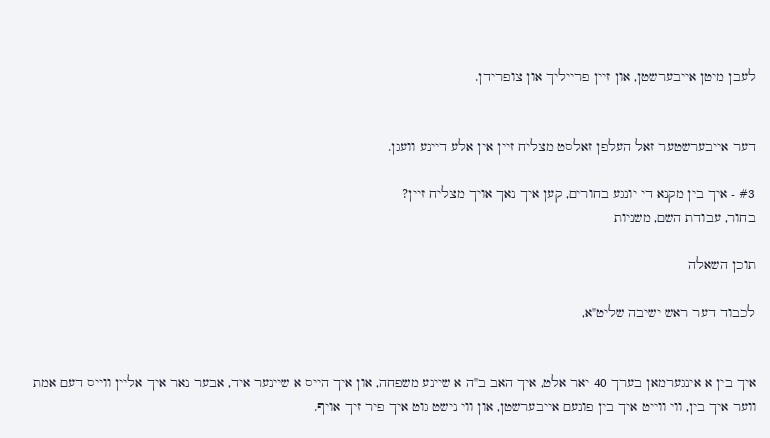לעבן מיטן אייבערשטן, און זיין פרייליך און צופרידן.


דער אייבערשטער זאל העלפן זאלסט מצליח זיין אין אלע דיינע וועגן.

#3 - איך בין מקנא די יונגע בחורים, קען איך נאך אויך מצליח זיין?
בחור, עבודת השם, משניות

תוכן השאלה

לכבוד דער ראש ישיבה שליט"א,


איך בין א אינגערמאן בערך 40 יאר אלט, איך האב ב"ה א שיינע משפחה, און איך הייס א שיינער איד, אבער נאר איך אליין ווייס דעם אמת ווער איך בין, ווי ווייט איך בין פונעם אייבערשטן, און ווי נישט גוט איך פיר זיך אויף.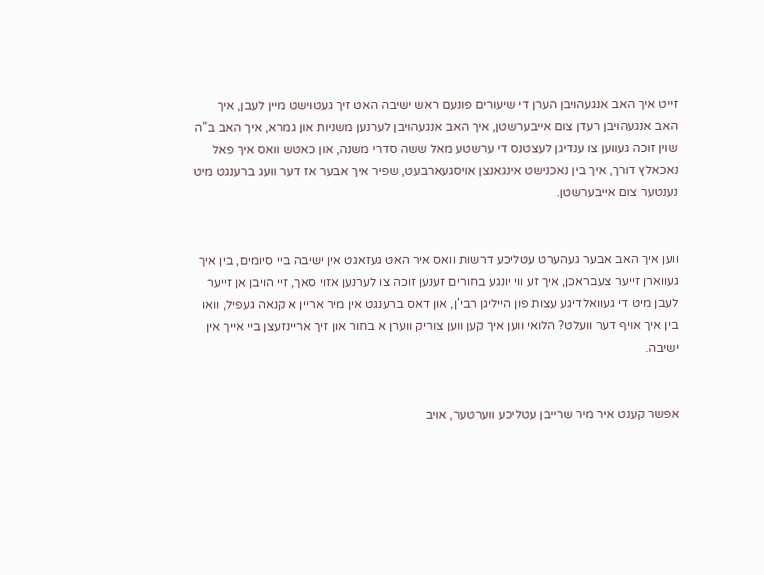זייט איך האב אנגעהויבן הערן די שיעורים פונעם ראש ישיבה האט זיך געטוישט מיין לעבן, איך האב אנגעהויבן רעדן צום אייבערשטן, איך האב אנגעהויבן לערנען משניות און גמרא, איך האב ב"ה שוין זוכה געווען צו ענדיגן לעצטנס די ערשטע מאל ששה סדרי משנה, און כאטש וואס איך פאל נאכאלץ דורך, איך בין נאכנישט אינגאנצן אויסגעארבעט, שפיר איך אבער אז דער וועג ברענגט מיט נענטער צום אייבערשטן.


ווען איך האב אבער געהערט עטליכע דרשות וואס איר האט געזאגט אין ישיבה ביי סיומים, בין איך געווארן זייער צעבראכן, איך זע ווי יונגע בחורים זענען זוכה צו לערנען אזוי סאך, זיי הויבן אן זייער לעבן מיט די געוואלדיגע עצות פון הייליגן רבי'ן, און דאס ברענגט אין מיר אריין א קנאה געפיל, וואו בין איך אויף דער וועלט? הלואי ווען איך קען ווען צוריק ווערן א בחור און זיך אריינזעצן ביי אייך אין ישיבה.


אפשר קענט איר מיר שרייבן עטליכע ווערטער, אויב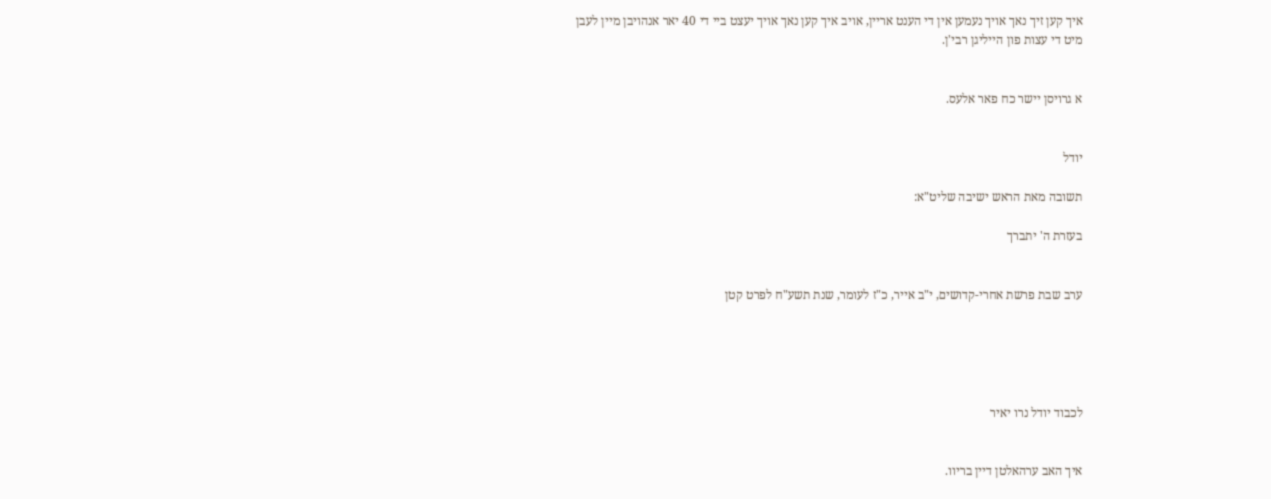איך קען זיך נאך אויך נעמען אין די הענט אריין, אויב איך קען נאך אויך יעצט ביי די 40 יאר אנהויבן מיין לעבן מיט די עצות פון הייליגן רבי'ן.


א גרויסן יישר כח פאר אלעס.


יודל

תשובה מאת הראש ישיבה שליט"א:

בעזרת ה' יתברך


ערב שבת פרשת אחרי-קדושים, י"ב אייר, כ"ז לעומר, שנת תשע"ח לפרט קטן





לכבוד יודל נרו יאיר


איך האב ערהאלטן דיין בריוו.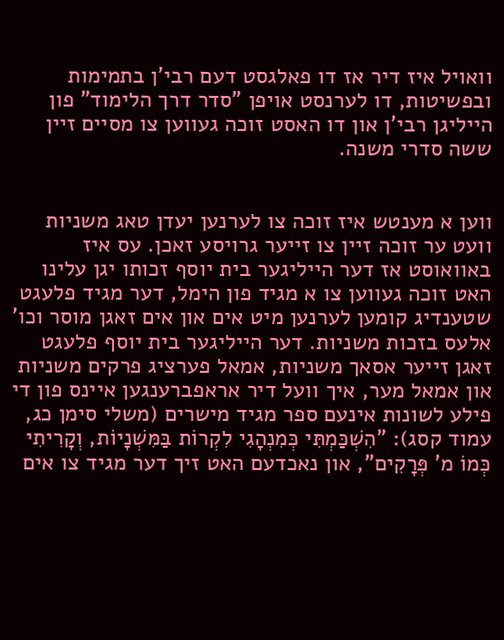וואויל איז דיר אז דו פאלגסט דעם רבי'ן בתמימות ובפשיטות, דו לערנסט אויפן "סדר דרך הלימוד" פון הייליגן רבי'ן און דו האסט זוכה געווען צו מסיים זיין ששה סדרי משנה.


ווען א מענטש איז זוכה צו לערנען יעדן טאג משניות וועט ער זוכה זיין צו זייער גרויסע זאכן. עס איז באוואוסט אז דער הייליגער בית יוסף זכותו יגן עלינו האט זוכה געווען צו א מגיד פון הימל, דער מגיד פלעגט שטענדיג קומען לערנען מיט אים און אים זאגן מוסר וכו' אלעס בזכות משניות. דער הייליגער בית יוסף פלעגט זאגן זייער אסאך משניות, אמאל פערציג פרקים משניות און אמאל מער, איך וועל דיר אראפברענגען איינס פון די פילע לשונות אינעם ספר מגיד מישרים (משלי סימן כג, עמוד קסג): "הִשְׁכַּמְתִּי כְּמִנְהָגִי לִקְרוֹת בַּמִּשְׁנָיוֹת, וְקָרִיתִי כְּמוֹ מ' פְּרָקִים", און נאכדעם האט זיך דער מגיד צו אים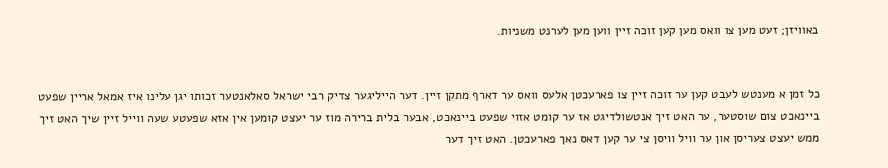באוויזן; זעט מען צו וואס מען קען זוכה זיין ווען מען לערנט משניות.


כל זמן א מענטש לעבט קען ער זוכה זיין צו פארעכטן אלעס וואס ער דארף מתקן זיין. דער הייליגער צדיק רבי ישראל סאלאנטער זכותו יגן עלינו איז אמאל אריין שפעט ביינאכט צום שוסטער, ער האט זיך אנטשולדיגט אז ער קומט אזוי שפעט ביינאכט, אבער בלית ברירה מוז ער יעצט קומען אין אזא שפעטע שעה ווייל זיין שיך האט זיך ממש יעצט צעריסן און ער וויל וויסן צי ער קען דאס נאך פארעכטן. האט זיך דער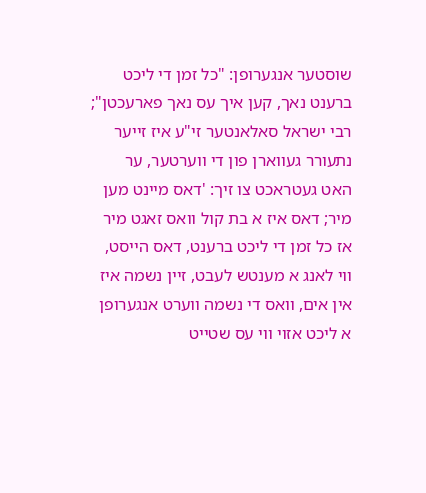שוסטער אנגערופן: "כל זמן די ליכט ברענט נאך, קען איך עס נאך פארעכטן"; רבי ישראל סאלאנטער זי"ע איז זייער נתעורר געווארן פון די ווערטער, ער האט געטראכט צו זיך: 'דאס מיינט מען מיר; דאס איז א בת קול וואס זאגט מיר אז כל זמן די ליכט ברענט, דאס הייסט, ווי לאנג א מענטש לעבט, זיין נשמה איז אין אים, וואס די נשמה ווערט אנגערופן א ליכט אזוי ווי עס שטייט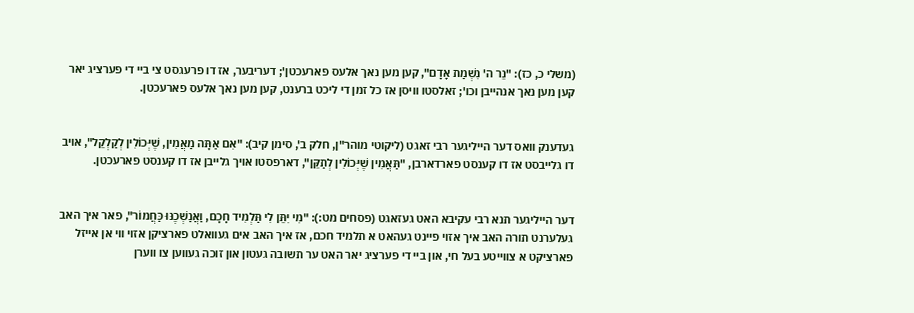(משלי כ, כז): "נֵר ה' נִשְׁמַת אָדָם", קען מען נאך אלעס פארעכטן'; דעריבער, אז דו פרעגסט צי ביי די פערציג יאר קען מען נאך אנהייבן וכו'; זאלסטו וויסן אז כל זמן די ליכט ברענט, קען מען נאך אלעס פארעכטן.


געדענק וואס דער הייליגער רבי זאגט (ליקוטי מוהר"ן, חלק ב', סימן קיב): "אִם אַתָּה מַאֲמִין, שֶׁיְּכוֹלִין לְקַלְקֵל", אויב דו גלייבסט אז דו קענסט פארדארבן, "תַּאֲמִין שֶׁיְּכוֹלִין לְתַקֵּן", דארפסטו אויך גלייבן אז דו קענסט פארעכטן.


דער הייליגער תנא רבי עקיבא האט געזאגט (פסחים מט:): "מִי יִתֵּן לִי תַּלְמִיד חָכָם, וַאֲנַשְׁכֶנּוּ כַּחֲמוֹר", פאר איך האב געלערנט תורה האב איך אזוי פיינט געהאט א תלמיד חכם, אז איך האב אים געוואלט פארציקן אזוי ווי אן אייזל פארציקט א צווייטע בעל חי, און ביי די פערציג יאר האט ער תשובה געטון און זוכה געווען צו ווערן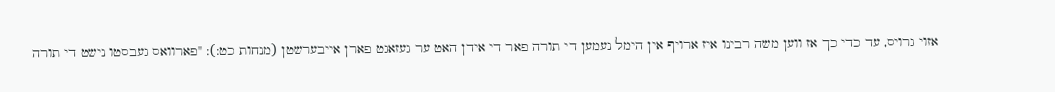אזוי גרויס, עד כדי כך אז ווען משה רבינו איז ארויף אין הימל נעמען די תורה פאר די אידן האט ער געזאגט פארן אייבערשטן (מנחות כט:): "פארוואס געבסטו נישט די תורה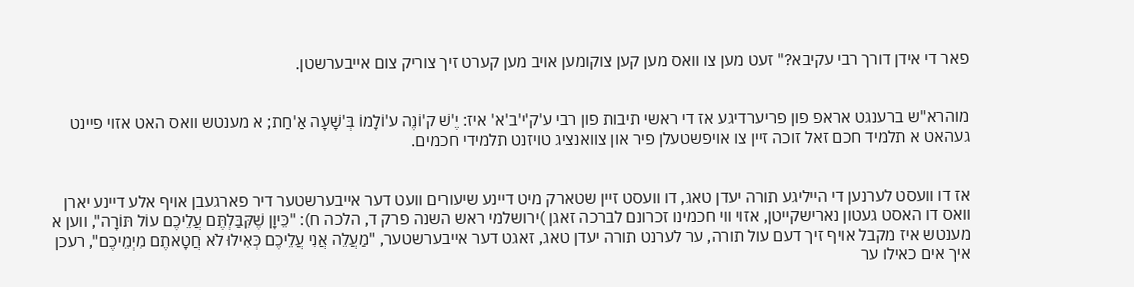פאר די אידן דורך רבי עקיבא?" זעט מען צו וואס מען קען צוקומען אויב מען קערט זיך צוריק צום אייבערשטן.


מוהרא"ש ברענגט אראפ פון פריערדיגע אז די ראשי תיבות פון רבי ע'ק'י'ב'א' איז: יֶ'שׁ ק'וֹנֶה ע'וֹלָמוֹ בְּ'שָׁעָה אַ'חַת; א מענטש וואס האט אזוי פיינט געהאט א תלמיד חכם זאל זוכה זיין צו אויפשטעלן פיר און צוואנציג טויזנט תלמידי חכמים.


אז דו וועסט לערנען די הייליגע תורה יעדן טאג, דו וועסט זיין שטארק מיט דיינע שיעורים וועט דער אייבערשטער דיר פארגעבן אויף אלע דיינע יארן וואס דו האסט געטון נארישקייטן, אזוי ווי חכמינו זכרונם לברכה זאגן )ירושלמי ראש השנה פרק ד, הלכה ח): "כֵּיוָן שֶׁקִּבַּלְתֶּם עֲלֵיכֶם עוֹל תּוֹרָה", ווען א מענטש איז מקבל אויף זיך דעם עול תורה, ער לערנט תורה יעדן טאג, זאגט דער אייבערשטער, "מַעֲלֵה אֲנִי עֲלֵיכֶם כְּאִילוּ לֹא חֲטָאתֶם מִיְמֵיכֶם", רעכן איך אים כאילו ער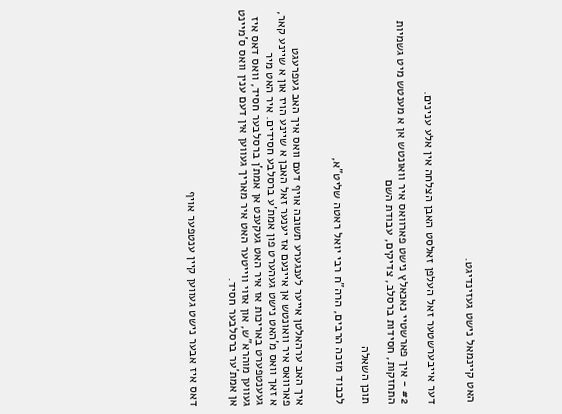האט קיינמאל נישט געזינדיגט.


דער אייבערשטער זאל העלפן זאלסט האבן הצלחה אין אלע ענינים.

#2 - איך פארשטיי נאכאלץ נישט פארוואס איר וואונטש אן א מענטש מיט גשמיות
התחזקות, חסידות ברסלב, צדיקים, עבודת השם

תוכן השאלה

לכבוד מזכה הרבים, הרה"ח רבי יואל ראטה שליט"א,


איך האב ערהאלטן אייער לענגערע תשובה אויף דעם וואס איך האב געפרעגט פארוואס איר וואונטש אן איינעם אז יענער זאל האבן א שיינע הויז און א שיינע קאר, א זאך וואס מ'האט נישט געהערט פון אמת'ע ברסלבע חסידים. איר האט מיר געענטפערט באריכות אז איר האט געקענט אן אמת'ן ברסלבער חסיד, וואס דאס איז געווען מוהרא"ש, און אזוי ווייטער האט איר מאריך געווען אין דעם ענין וואס ס'מיינט אן אמת'ער ברסלבער חסיד.


דאס איז אבער נישט געווען קיין ענטפער אויף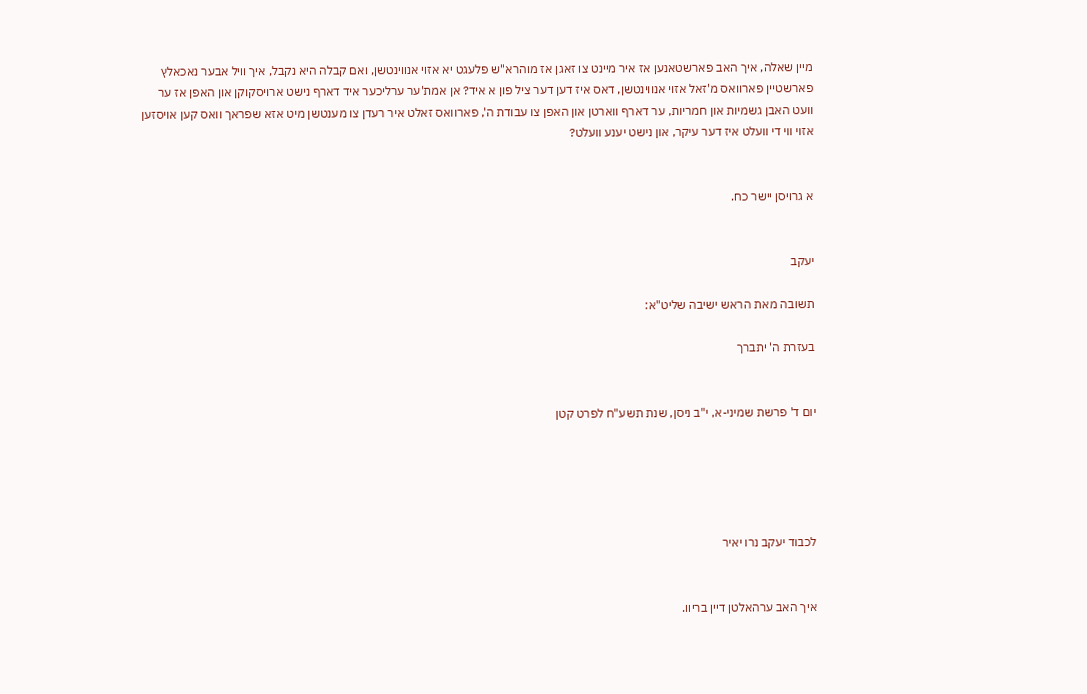מיין שאלה, איך האב פארשטאנען אז איר מיינט צו זאגן אז מוהרא"ש פלעגט יא אזוי אנווינטשן, ואם קבלה היא נקבל, איך וויל אבער נאכאלץ פארשטיין פארוואס מ'זאל אזוי אנווינטשן, דאס איז דען דער ציל פון א איד? אן אמת'ער ערליכער איד דארף נישט ארויסקוקן און האפן אז ער וועט האבן גשמיות און חמריות, ער דארף ווארטן און האפן צו עבודת ה', פארוואס זאלט איר רעדן צו מענטשן מיט אזא שפראך וואס קען אויסזען אזוי ווי די וועלט איז דער עיקר, און נישט יענע וועלט?


א גרויסן יישר כח.


יעקב

תשובה מאת הראש ישיבה שליט"א:

בעזרת ה' יתברך


יום ד' פרשת שמיני-א, י"ב ניסן, שנת תשע"ח לפרט קטן





לכבוד יעקב נרו יאיר


איך האב ערהאלטן דיין בריוו.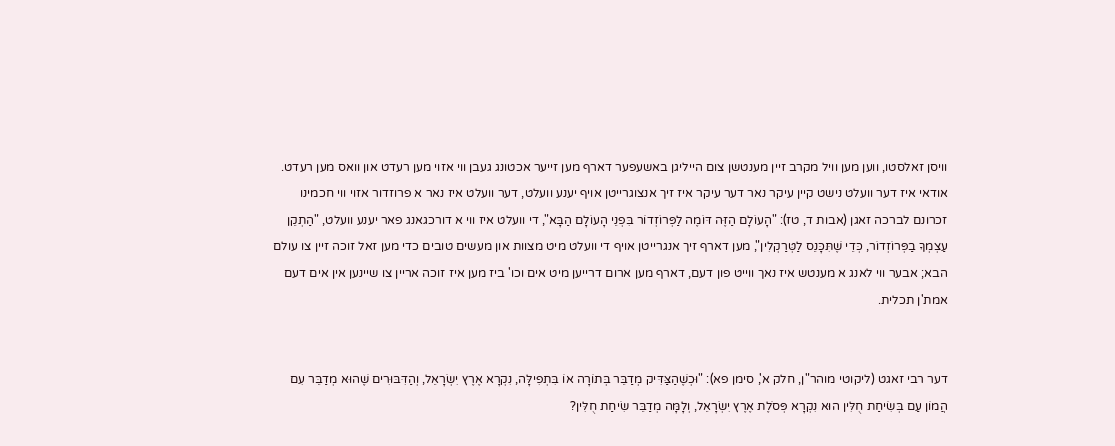וויסן זאלסטו, ווען מען וויל מקרב זיין מענטשן צום הייליגן באשעפער דארף מען זייער אכטונג געבן ווי אזוי מען רעדט און וואס מען רעדט. אודאי איז דער וועלט נישט קיין עיקר נאר דער עיקר איז זיך אנצוגרייטן אויף יענע וועלט, דער וועלט איז נאר א פרוזדור אזוי ווי חכמינו זכרונם לברכה זאגן (אבות ד, טז): "הָעוֹלָם הַזֶּה דּוֹמֶה לַפְּרוֹזְדוֹר בִּפְנֵי הָעוֹלָם הַבָּא", די וועלט איז ווי א דורכגאנג פאר יענע וועלט, "הַתְקֵן עַצְמְךָ בַפְּרוֹזְדוֹר, כְּדֵי שֶׁתִּכָּנֵס לַטְּרַקְלִין", מען דארף זיך אנגרייטן אויף די וועלט מיט מצוות און מעשים טובים כדי מען זאל זוכה זיין צו עולם הבא; אבער ווי לאנג א מענטש איז נאך ווייט פון דעם, דארף מען ארום דרייען מיט אים וכו' ביז מען איז זוכה אריין צו שיינען אין אים דעם אמת'ן תכלית.


דער רבי זאגט (ליקוטי מוהר"ן, חלק א', סימן פא): "וּכְשֶׁהַצַּדִּיק מְדַבֵּר בְּתוֹרָה אוֹ בִּתְפִילָּה, נִקְרָא אֶרֶץ יִשְׂרָאֵל, וְהַדִּבּוּרִים שֶׁהוּא מְדַבֵּר עִם הֲמוֹן עַם בְּשִׂיחַת חֻלִּין הוּא נִקְרָא פְּסֹלֶת אֶרֶץ יִשְׂרָאֵל, וְלָמָּה מְדַבֵּר שִׂיחַת חֻלִּין?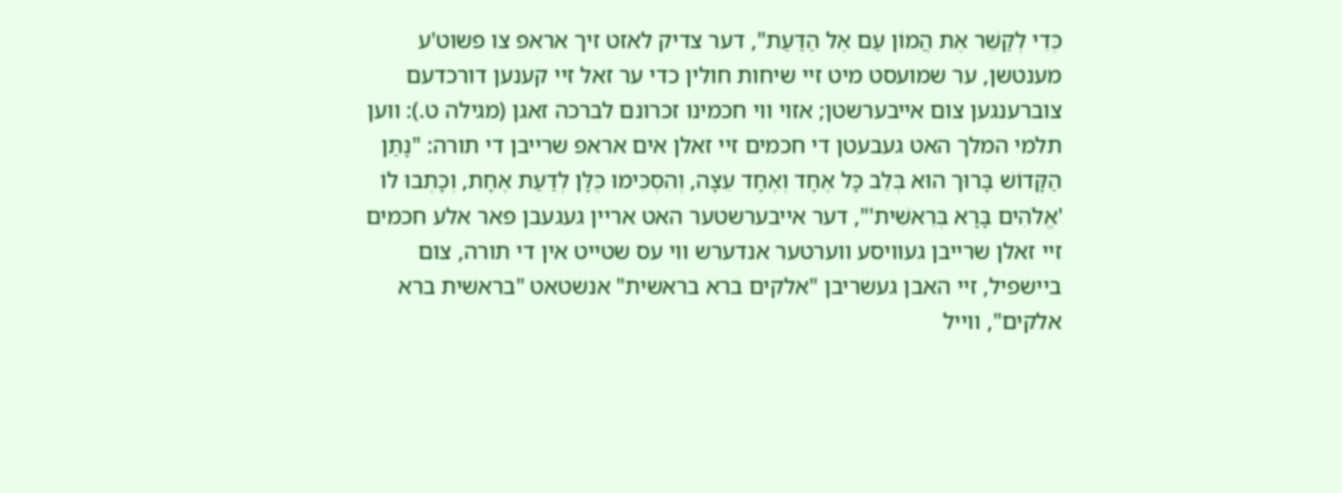כְּדֵי לְקַשֵּׁר אֶת הֲמוֹן עַם אֶל הַדַּעַת", דער צדיק לאזט זיך אראפ צו פשוט'ע מענטשן, ער שמועסט מיט זיי שיחות חולין כדי ער זאל זיי קענען דורכדעם צוברענגען צום אייבערשטן; אזוי ווי חכמינו זכרונם לברכה זאגן (מגילה ט.): ווען תלמי המלך האט געבעטן די חכמים זיי זאלן אים אראפ שרייבן די תורה: "נָתַן הַקָּדוֹשׁ בָּרוּך הוּא בְּלֵב כָּל אֶחָד וְאֶחָד עֵצָה, וְהִסְכִּימוּ כֻּלָּן לְדַעַת אֶחָת, וְכָתְבוּ לוֹ 'אֱלֹהִים בָּרָא בְּרֵאשִׁית'", דער אייבערשטער האט אריין געגעבן פאר אלע חכמים זיי זאלן שרייבן געוויסע ווערטער אנדערש ווי עס שטייט אין די תורה, צום ביישפיל, זיי האבן געשריבן "אלקים ברא בראשית" אנשטאט "בראשית ברא אלקים", ווייל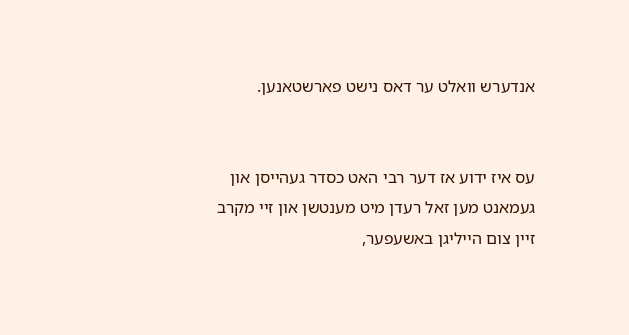אנדערש וואלט ער דאס נישט פארשטאנען.


עס איז ידוע אז דער רבי האט כסדר געהייסן און געמאנט מען זאל רעדן מיט מענטשן און זיי מקרב זיין צום הייליגן באשעפער,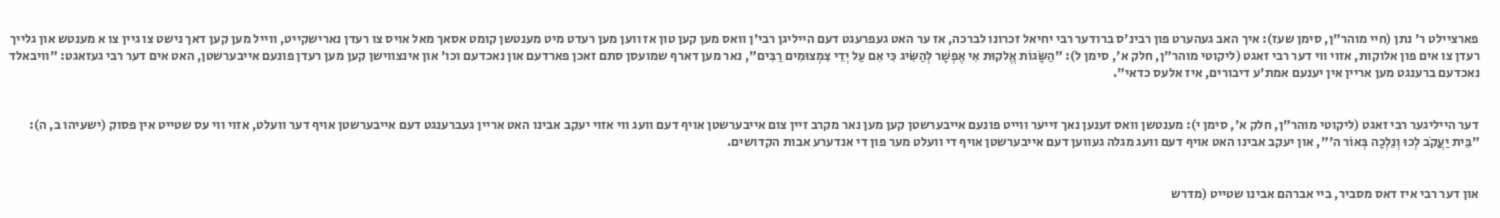פארציילט ר' נתן (חיי מוהר"ן, סימן שעז): איך האב געהערט פון רבינ'ס ברודער רבי יחיאל זכרונו לברכה, אז ער האט געפרעגט דעם הייליגן רבי'ן וואס מען קען טון אז ווען מען רעדט מיט מענטשן קומט אסאך מאל אויס צו רעדן נארישקייט, ווייל מען קען דאך נישט צו גיין צו א מענטש און גלייך רעדן צו אים פון אלוקות, אזוי ווי דער רבי זאגט (ליקוטי מוהר"ן, חלק א', סימן ל): "הַשָּׂגוֹת אֱלקוּת אִי אֶפְשָׁר לְהַשִּׂיג כִּי אִם עַל יְדֵי צִמְצוּמִים רַבִּים", נאר מען דארף שמועסן סתם זאכן פארדעם און נאכדעם וכו' און אינצווישן קען מען רעדן פונעם אייבערשטן, האט אים דער רבי געזאגט: "וויבאלד נאכדעם ברענגט מען אריין אין יענעם אמת'ע דיבורים, איז אלעס כדאי".


דער הייליגער רבי זאגט (ליקוטי מוהר"ן, חלק א', סימן י): מענטשן וואס זענען נאך זייער ווייט פונעם אייבערשטן קען מען נאר מקרב זיין צום אייבערשטן אויף דעם וועג ווי אזוי יעקב אבינו האט אריין געברענגט דעם אייבערשטן אויף דער וועלט, אזוי ווי עס שטייט אין פסוק (ישעיהו ב, ה): "בֵּית יַעֲקֹב לְכוּ וְנֵלְכָה בְּאוֹר ה'", און יעקב אבינו האט אויף דעם וועג מגלה געווען דעם אייבערשטן אויף די וועלט מער פון די אנדערע אבות הקדושים.


און דער רבי איז דאס מסביר, ביי אברהם אבינו שטייט (מדרש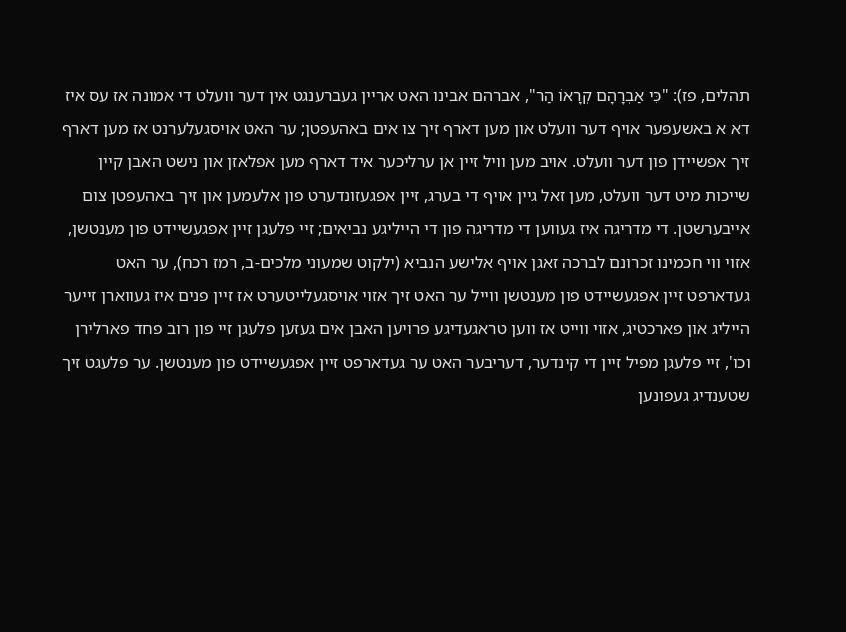תהלים, פז): "כִּי אַבְרָהָם קְרָאוֹ הַר", אברהם אבינו האט אריין געברענגט אין דער וועלט די אמונה אז עס איז דא א באשעפער אויף דער וועלט און מען דארף זיך צו אים באהעפטן; ער האט אויסגעלערנט אז מען דארף זיך אפשיידן פון דער וועלט. אויב מען וויל זיין אן ערליכער איד דארף מען אפלאזן און נישט האבן קיין שייכות מיט דער וועלט, מען זאל גיין אויף די בערג, זיין אפגעזונדערט פון אלעמען און זיך באהעפטן צום אייבערשטן. די מדריגה איז געווען די מדריגה פון די הייליגע נביאים; זיי פלעגן זיין אפגעשיידט פון מענטשן, אזוי ווי חכמינו זכרונם לברכה זאגן אויף אלישע הנביא (ילקוט שמעוני מלכים-ב, רמז רכח), ער האט געדארפט זיין אפגעשיידט פון מענטשן ווייל ער האט זיך אזוי אויסגעלייטערט אז זיין פנים איז געווארן זייער הייליג און פארכטיג, אזוי ווייט אז ווען טראגעדיגע פרויען האבן אים געזען פלעגן זיי פון רוב פחד פארלירן וכו', זיי פלעגן מפיל זיין די קינדער, דעריבער האט ער געדארפט זיין אפגעשיידט פון מענטשן. ער פלעגט זיך שטענדיג געפונען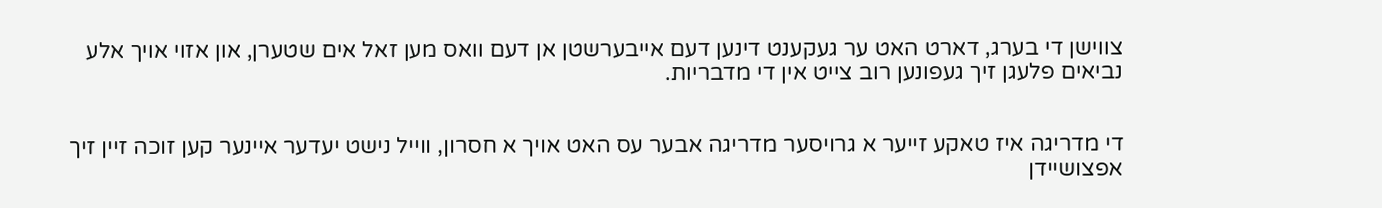צווישן די בערג, דארט האט ער געקענט דינען דעם אייבערשטן אן דעם וואס מען זאל אים שטערן, און אזוי אויך אלע נביאים פלעגן זיך געפונען רוב צייט אין די מדבריות.


די מדריגה איז טאקע זייער א גרויסער מדריגה אבער עס האט אויך א חסרון, ווייל נישט יעדער איינער קען זוכה זיין זיך אפצושיידן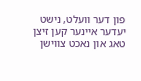פון דער וועלט, נישט יעדער איינער קען זיצן טאג און נאכט צווישן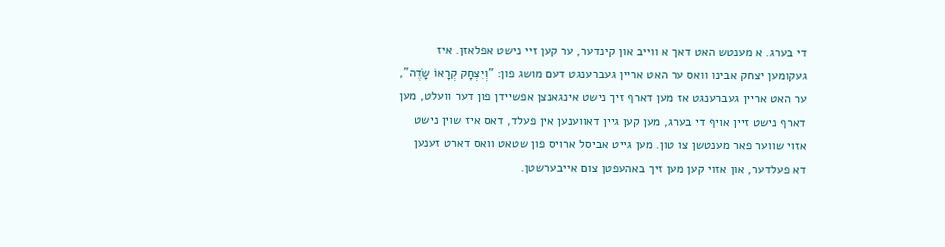די בערג. א מענטש האט דאך א ווייב און קינדער, ער קען זיי נישט אפלאזן. איז געקומען יצחק אבינו וואס ער האט אריין געברענגט דעם מושג פון: "וְיִצְחָק קְרָאוֹ שָׂדֶה", ער האט אריין געברענגט אז מען דארף זיך נישט אינגאנצן אפשיידן פון דער וועלט, מען דארף נישט זיין אויף די בערג, מען קען גיין דאווענען אין פעלד, דאס איז שוין נישט אזוי שווער פאר מענטשן צו טון. מען גייט אביסל ארויס פון שטאט וואס דארט זענען דא פעלדער, און אזוי קען מען זיך באהעפטן צום אייבערשטן.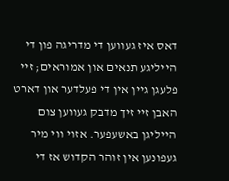דאס איז געווען די מדריגה פון די הייליגע תנאים און אמוראים; זיי פלעגן גיין אין די פעלדער און דארט האבן זיי זיך מדבק געווען צום הייליגן באשעפער. אזוי ווי מיר געפונען אין זוהר הקדוש אז די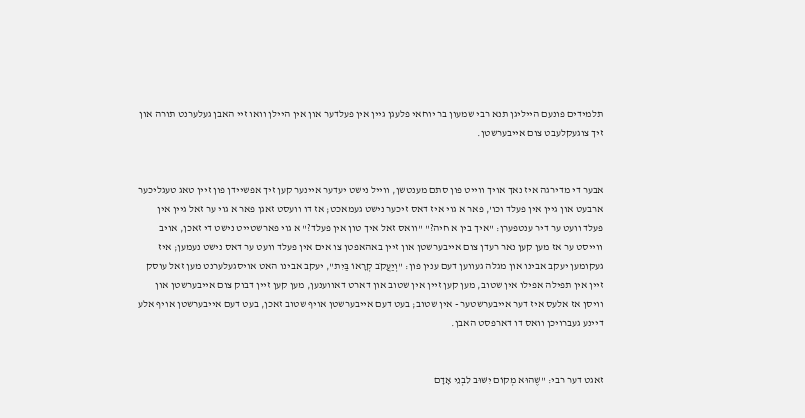תלמידים פונעם הייליגן תנא רבי שמעון בר יוחאי פלעגן גיין אין פעלדער און אין היילן וואו זיי האבן געלערנט תורה און זיך צוגעקלעבט צום אייבערשטן.


אבער די מדירגה איז נאך אויך ווייט פון סתם מענטשן, ווייל נישט יעדער איינער קען זיך אפשיידן פון זיין טאג טעגליכער ארבעט און גיין אין פעלד וכו', פאר א גוי איז דאס זיכער נישט געמאכט; אז דו וועסט זאגן פאר א גוי ער זאל גיין אין פעלד וועט ער דיר ענטפערן: "איך בין א חיה?" "וואס זאל איך טון אין פעלד?" א גוי פארשטייט נישט די זאכן, אויב ווייסט ער אז מען קען נאר רעדן צום אייבערשטן און זיין באהאפטן צו אים אין פעלד וועט ער דאס נישט נעמען; איז געקומען יעקב אבינו און מגלה געווען דעם ענין פון: "וְיַעֲקֹב קְרָאוֹ בַּיִת", יעקב אבינו האט אויסגעלערנט מען זאל עוסק זיין אין תפילה אפילו אין שטוב, מען קען זיין אין שטוב און דארט דאווענען, מען קען זיין דבוק צום אייבערשטן און וויסן אז אלעס איז דער אייבערשטער - אין שטוב; בעט דעם אייבערשטן אויף שטוב זאכן, בעט דעם אייבערשטן אויף אלע דיינע געברויכן וואס דו דארפסט האבן.


זאגט דער רבי: "שֶׁהוּא מְקוֹם יִשּׁוּב לִבְנֵי אָדָם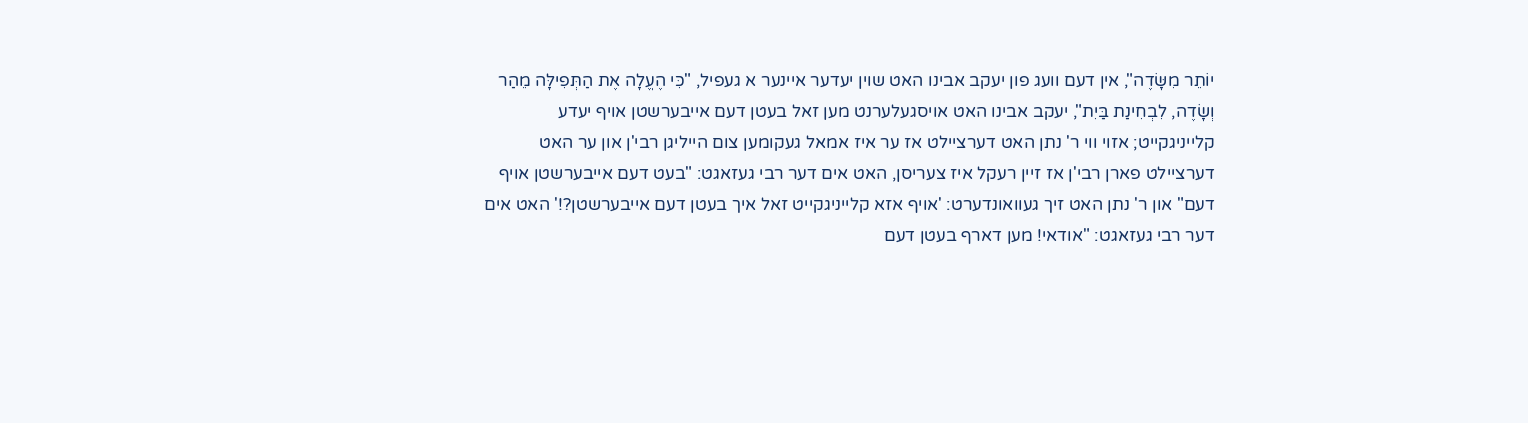יוֹתֵר מִשָּׂדֶה", אין דעם וועג פון יעקב אבינו האט שוין יעדער איינער א געפיל, "כִּי הֶעֱלָה אֶת הַתְּפִילָּה מֵהַר וְשָׂדֶה, לִבְחִינַת בַּיִת", יעקב אבינו האט אויסגעלערנט מען זאל בעטן דעם אייבערשטן אויף יעדע קלייניגקייט; אזוי ווי ר' נתן האט דערציילט אז ער איז אמאל געקומען צום הייליגן רבי'ן און ער האט דערציילט פארן רבי'ן אז זיין רעקל איז צעריסן, האט אים דער רבי געזאגט: "בעט דעם אייבערשטן אויף דעם" און ר' נתן האט זיך געוואונדערט: 'אויף אזא קלייניגקייט זאל איך בעטן דעם אייבערשטן?!' האט אים דער רבי געזאגט: "אודאי! מען דארף בעטן דעם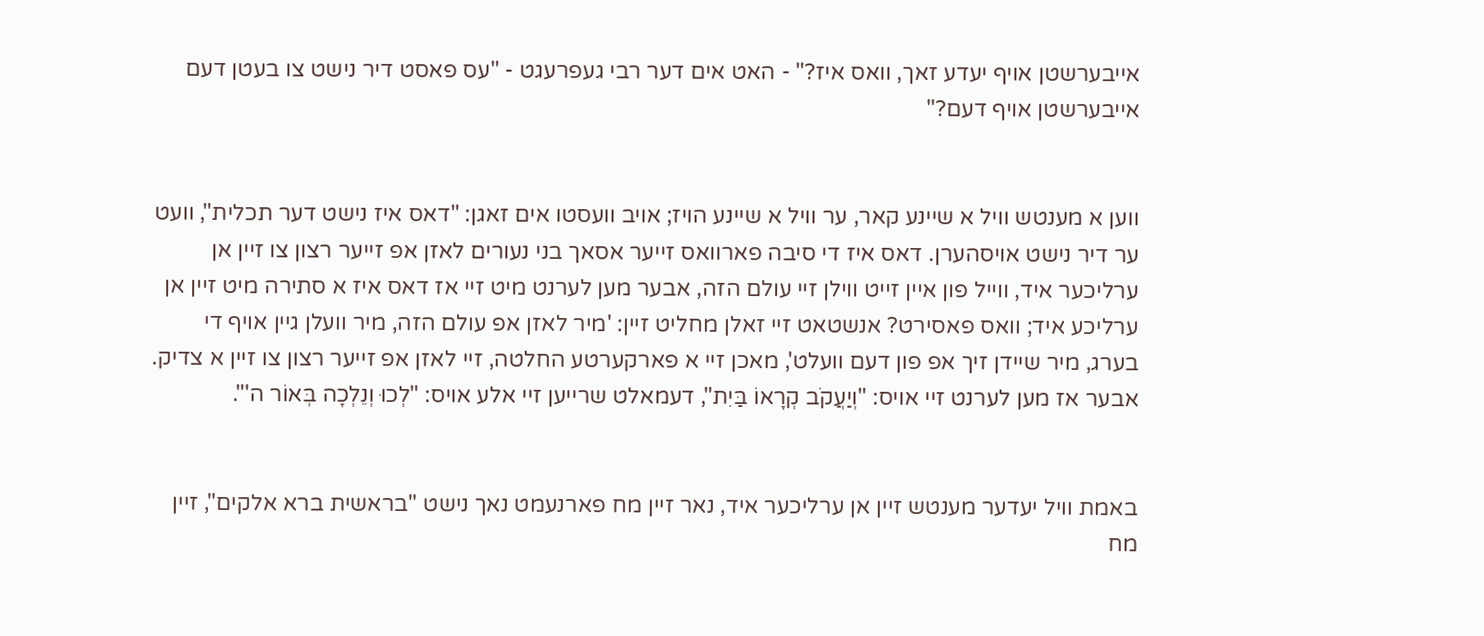אייבערשטן אויף יעדע זאך, וואס איז?" - האט אים דער רבי געפרעגט - "עס פאסט דיר נישט צו בעטן דעם אייבערשטן אויף דעם?"


ווען א מענטש וויל א שיינע קאר, ער וויל א שיינע הויז; אויב וועסטו אים זאגן: "דאס איז נישט דער תכלית", וועט ער דיר נישט אויסהערן. דאס איז די סיבה פארוואס זייער אסאך בני נעורים לאזן אפ זייער רצון צו זיין אן ערליכער איד, ווייל פון איין זייט ווילן זיי עולם הזה, אבער מען לערנט מיט זיי אז דאס איז א סתירה מיט זיין אן ערליכע איד; וואס פאסירט? אנשטאט זיי זאלן מחליט זיין: 'מיר לאזן אפ עולם הזה, מיר וועלן גיין אויף די בערג, מיר שיידן זיך אפ פון דעם וועלט', מאכן זיי א פארקערטע החלטה, זיי לאזן אפ זייער רצון צו זיין א צדיק. אבער אז מען לערנט זיי אויס: "וְיַעֲקֹב קְרָאוֹ בַּיִת", דעמאלט שרייען זיי אלע אויס: "לְכוּ וְנֵלְכָה בְּאוֹר ה'".


באמת וויל יעדער מענטש זיין אן ערליכער איד, נאר זיין מח פארנעמט נאך נישט "בראשית ברא אלקים", זיין מח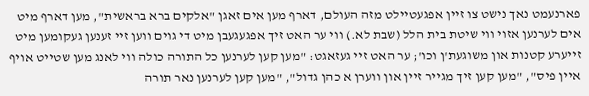פארנעמט נאך נישט צו זיין אפגעטיילט מזה העולם, דארף מען אים זאגן "אלקים ברא בראשית", מען דארף מיט אים לערנען אזוי ווי שיטת בית הלל (שבת לא.) ווי ער האט זיך אפגעגעבן מיט די גוים ווען זיי זענען געקומען מיט זייערע קטנות און משוגעת'ן וכו'; ער האט זיי געזאגט: "מען קען לערנען כל התורה כולה ווי לאנג מען שטייט אויף איין פיס", "מען קען זיך מגייר זיין און ווערן א כהן גדול", "מען קען לערנען נאר תורה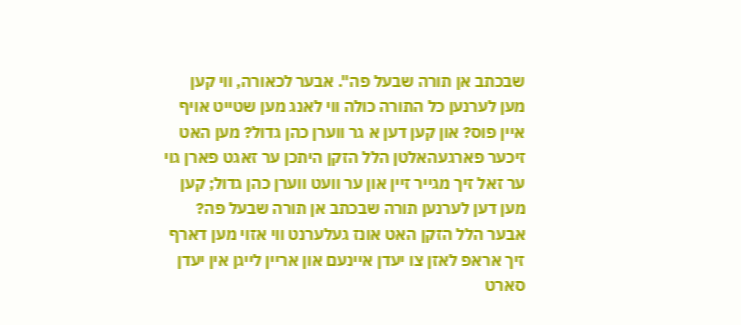שבכתב אן תורה שבעל פה". אבער לכאורה, ווי קען מען לערנען כל התורה כולה ווי לאנג מען שטייט אויף איין פוס? און קען דען א גר ווערן כהן גדול? מען האט זיכער פארגעהאלטן הלל הזקן היתכן ער זאגט פארן גוי ער זאל זיך מגייר זיין און ער וועט ווערן כהן גדול; קען מען דען לערנען תורה שבכתב אן תורה שבעל פה? אבער הלל הזקן האט אונז געלערנט ווי אזוי מען דארף זיך אראפ לאזן צו יעדן איינעם און אריין לייגן אין יעדן סארט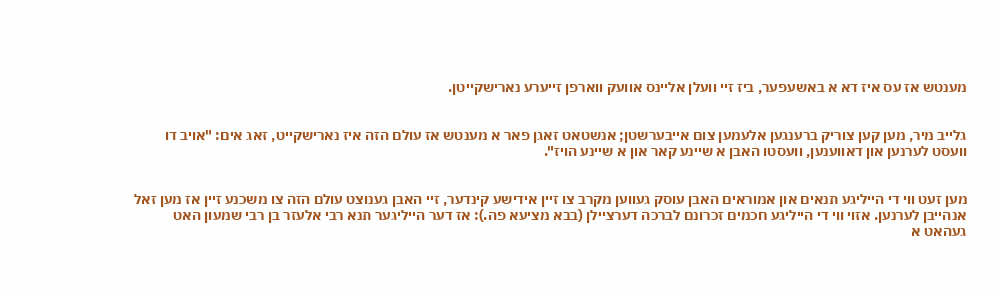מענטש אז עס איז דא א באשעפער, ביז זיי וועלן אליינס אוועק ווארפן זייערע נארישקייטן.


גלייב מיר, מען קען צוריק ברענגען אלעמען צום אייבערשטן; אנשטאט זאגן פאר א מענטש אז עולם הזה איז נארישקייט, זאג אים: "אויב דו וועסט לערנען און דאווענען, וועסטו האבן א שיינע קאר און א שיינע הויז".


מען זעט ווי די הייליגע תנאים און אמוראים האבן עוסק געווען מקרב צו זיין אידישע קינדער, זיי האבן גענוצט עולם הזה צו משכנע זיין אז מען זאל אנהייבן לערנען. אזוי ווי די הייליגע חכמים זכרונם לברכה דערציילן (בבא מציעא פה.): אז דער הייליגער תנא רבי אלעזר בן רבי שמעון האט געהאט א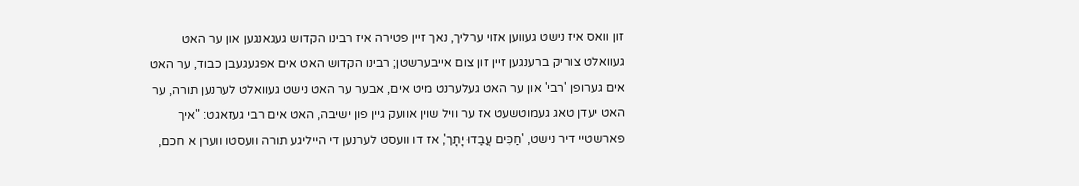זון וואס איז נישט געווען אזוי ערליך, נאך זיין פטירה איז רבינו הקדוש געגאנגען און ער האט געוואלט צוריק ברענגען זיין זון צום אייבערשטן; רבינו הקדוש האט אים אפגעגעבן כבוד, ער האט אים גערופן 'רבי' און ער האט געלערנט מיט אים, אבער ער האט נישט געוואלט לערנען תורה, ער האט יעדן טאג געמוטשעט אז ער וויל שוין אוועק גיין פון ישיבה, האט אים רבי געזאגט: "איך פארשטיי דיר נישט, 'חַכִּים עֲבַדוּ יָתָך', אז דו וועסט לערנען די הייליגע תורה וועסטו ווערן א חכם,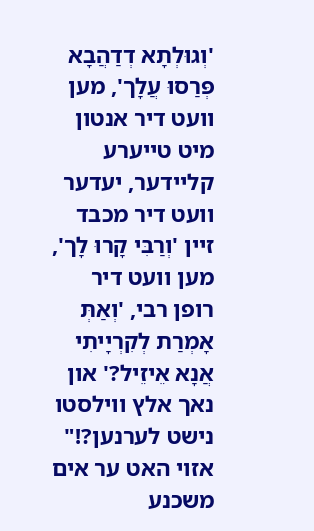'וְגוּלְתָא דְדַהֲבָא פְּרַסוּ עֲלָך', מען וועט דיר אנטון מיט טייערע קליידער, יעדער וועט דיר מכבד זיין 'וְרַבִּי קָרוּ לָך', מען וועט דיר רופן רבי, 'וְאַתְּ אָמְרַת לְקִרְיָיתִי אֲנָא אֵיזֵיל?' און נאך אלץ ווילסטו נישט לערנען?!" אזוי האט ער אים משכנע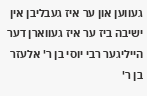געווען און ער איז געבליבן אין ישיבה ביז ער איז געווארן דער הייליגער רבי יוסי בן ר' אלעזר בן ר'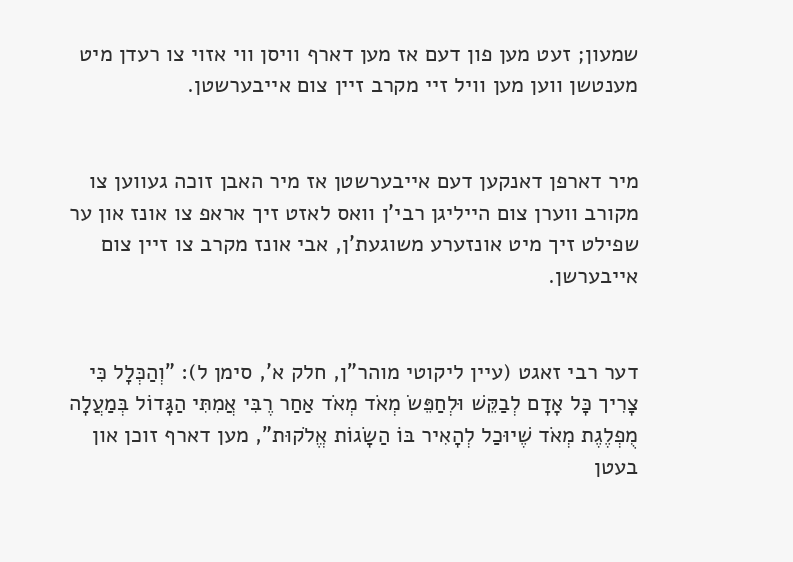שמעון; זעט מען פון דעם אז מען דארף וויסן ווי אזוי צו רעדן מיט מענטשן ווען מען וויל זיי מקרב זיין צום אייבערשטן.


מיר דארפן דאנקען דעם אייבערשטן אז מיר האבן זוכה געווען צו מקורב ווערן צום הייליגן רבי'ן וואס לאזט זיך אראפ צו אונז און ער שפילט זיך מיט אונזערע משוגעת'ן, אבי אונז מקרב צו זיין צום אייבערשן.


דער רבי זאגט (עיין ליקוטי מוהר"ן, חלק א', סימן ל): "וְהַכְּלָל כִּי צָרִיך כָּל אָדָם לְבַקֵּשׁ וּלְחַפֵּשׂ מְאֹד מְאֹד אַחַר רֶבִּי אֲמִתִּי הַגָּדוֹל בְּמַעֲלָה מֻפְלֶגֶת מְאֹד שֶׁיוּכַל לְהָאִיר בּוֹ הַשָֹגוֹת אֱלֹקוּת", מען דארף זוכן און בעטן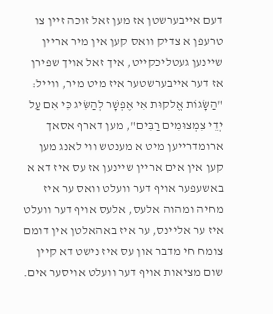דעם אייבערשטן אז מען זאל זוכה זיין צו טרעפן א צדיק וואס קען אין מיר אריין שיינען געטליכקייט, איך זאל אויך שפירן אז דער אייבערשטער איז מיט מיר, ווייל: "הַשָּׂגוֹת אֱלקוּת אִי אֶפְשָׁר לְהַשִּׂיג כִּי אִם עַל יְדֵי צִמְצוּמִים רַבִּים", מען דארף אסאך ארומדרייען מיט א מענטש ווי לאנג מען קען אין אים אריין שיינען אז עס איז דא א באשעפער אויף דער וועלט וואס ער איז מחיה ומהוה אלעס, אלעס אויף דער וועלט איז ער אליינס, ער איז באהאלטן אין דומם צומח חי מדבר און עס איז נישט דא קיין שום מציאות אויף דער וועלט אויסער אים.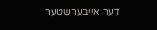דער אייבערשטער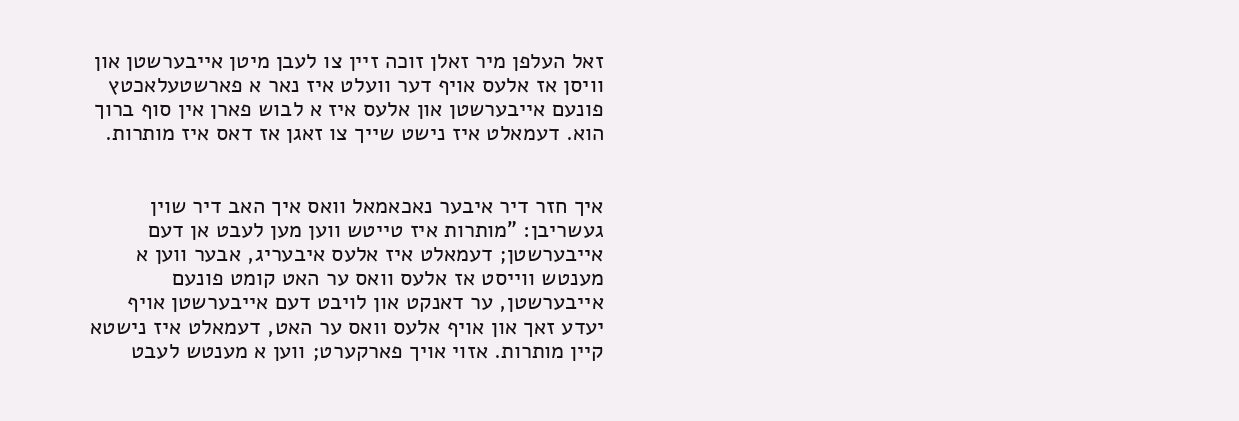זאל העלפן מיר זאלן זוכה זיין צו לעבן מיטן אייבערשטן און וויסן אז אלעס אויף דער וועלט איז נאר א פארשטעלאכטץ פונעם אייבערשטן און אלעס איז א לבוש פארן אין סוף ברוך הוא. דעמאלט איז נישט שייך צו זאגן אז דאס איז מותרות.


איך חזר דיר איבער נאכאמאל וואס איך האב דיר שוין געשריבן: "מותרות איז טייטש ווען מען לעבט אן דעם אייבערשטן; דעמאלט איז אלעס איבעריג, אבער ווען א מענטש ווייסט אז אלעס וואס ער האט קומט פונעם אייבערשטן, ער דאנקט און לויבט דעם אייבערשטן אויף יעדע זאך און אויף אלעס וואס ער האט, דעמאלט איז נישטא קיין מותרות. אזוי אויך פארקערט; ווען א מענטש לעבט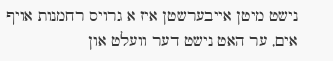נישט מיטן אייבערשטן איז א גרויס רחמנות אויף אים, ער האט נישט דער וועלט און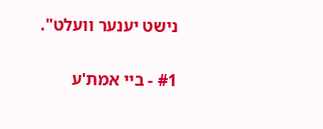נישט יענער וועלט".

#1 - ביי אמת'ע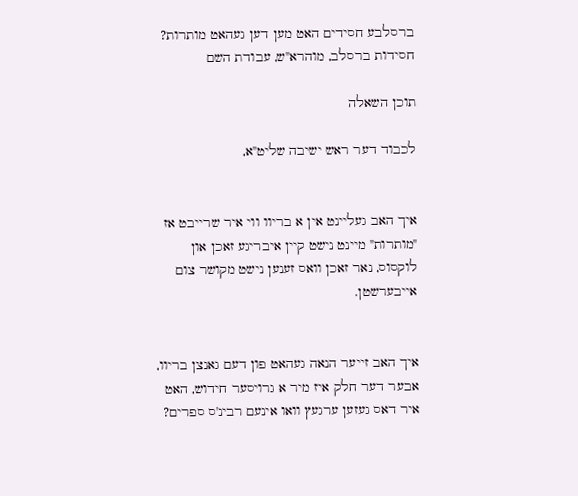ברסלבע חסידים האט מען דען געהאט מותרות?
חסידות ברסלב, מוהרא"ש, עבודת השם

תוכן השאלה

לכבוד דער ראש ישיבה שליט"א,


איך האב געליינט אין א בריוו ווי איר שרייבט אז "מותרות" מיינט נישט קיין איבריגע זאכן און לוקסוס, נאר זאכן וואס זענען נישט מקושר צום אייבערשטן.


איך האב זייער הנאה געהאט פון דעם גאנצן בריוו, אבער דער חלק איז מיר א גרויסער חידוש, האט איר דאס געזען ערגעץ וואו אינעם רבינ'ס ספרים?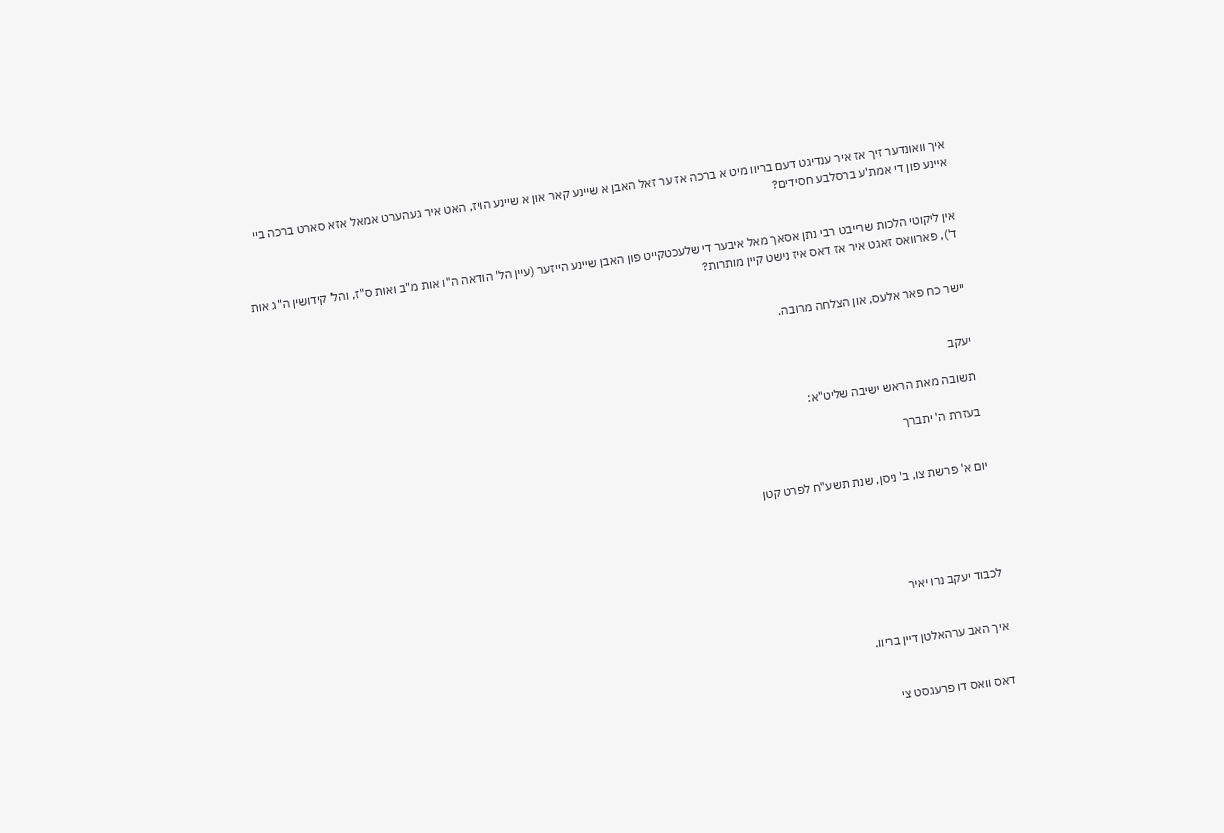איך וואונדער זיך אז איר ענדיגט דעם בריוו מיט א ברכה אז ער זאל האבן א שיינע קאר און א שיינע הויז, האט איר געהערט אמאל אזא סארט ברכה ביי איינע פון די אמת'ע ברסלבע חסידים?


אין ליקוטי הלכות שרייבט רבי נתן אסאך מאל איבער די שלעכטקייט פון האבן שיינע הייזער (עיין הל' הודאה ה"ו אות מ"ב ואות ס"ז, והל' קידושין ה"ג אות ד'), פארוואס זאגט איר אז דאס איז נישט קיין מותרות?


יישר כח פאר אלעס, און הצלחה מרובה.


יעקב

תשובה מאת הראש ישיבה שליט"א:

בעזרת ה' יתברך


יום א' פרשת צו, ב' ניסן, שנת תשע"ח לפרט קטן





לכבוד יעקב נרו יאיר


איך האב ערהאלטן דיין בריוו.


דאס וואס דו פרעגסט צי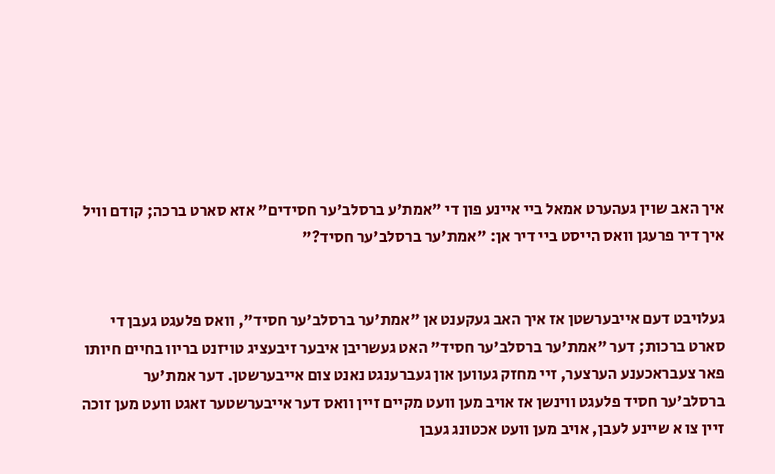איך האב שוין געהערט אמאל ביי איינע פון די "אמת'ע ברסלב'ער חסידים" אזא סארט ברכה; קודם וויל איך דיר פרעגן וואס הייסט ביי דיר אן: "אמת'ער ברסלב'ער חסיד?"


געלויבט דעם אייבערשטן אז איך האב געקענט אן "אמת'ער ברסלב'ער חסיד", וואס פלעגט געבן די סארט ברכות; דער "אמת'ער ברסלב'ער חסיד" האט געשריבן איבער זיבעציג טויזנט בריוו בחיים חיותו פאר צעבראכענע הערצער, זיי מחזק געווען און געברענגט נאנט צום אייבערשטן. דער אמת'ער ברסלב'ער חסיד פלעגט ווינשן אז אויב מען וועט מקיים זיין וואס דער אייבערשטער זאגט וועט מען זוכה זיין צו א שיינע לעבן, אויב מען וועט אכטונג געבן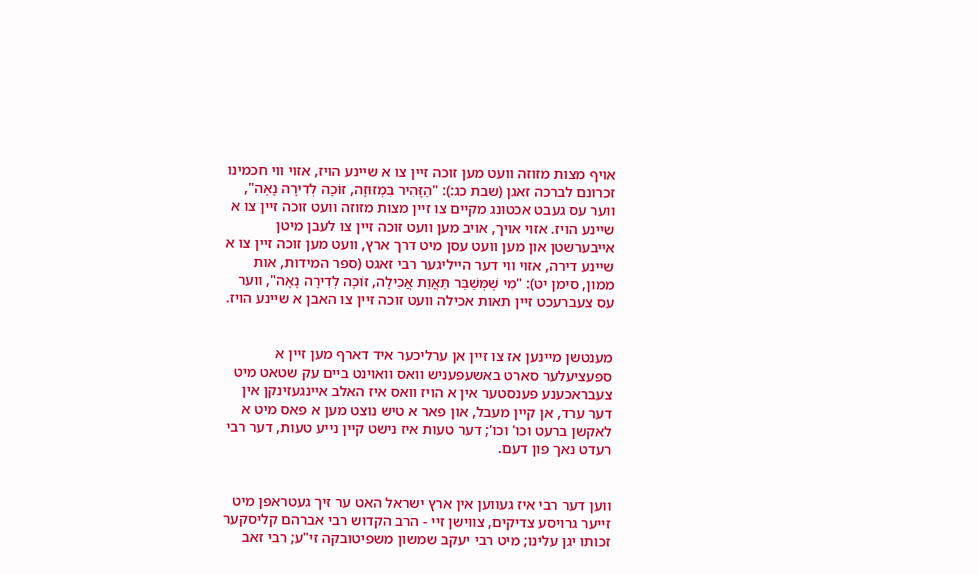אויף מצות מזוזה וועט מען זוכה זיין צו א שיינע הויז, אזוי ווי חכמינו זכרונם לברכה זאגן (שבת כג:): "הַזָּהִיר בִּמְזוּזָה, זוֹכָה לְדִירָה נָאֶה", ווער עס געבט אכטונג מקיים צו זיין מצות מזוזה וועט זוכה זיין צו א שיינע הויז. אזוי אויך, אויב מען וועט זוכה זיין צו לעבן מיטן אייבערשטן און מען וועט עסן מיט דרך ארץ, וועט מען זוכה זיין צו א שיינע דירה, אזוי ווי דער הייליגער רבי זאגט (ספר המידות, אות ממון, סימן יט): "מִי שֶׁמְּשַׁבֵּר תַּאֲוַת אֲכִילָה, זוֹכֶה לְדִירָה נָאָה", ווער עס צעברעכט זיין תאות אכילה וועט זוכה זיין צו האבן א שיינע הויז.


מענטשן מיינען אז צו זיין אן ערליכער איד דארף מען זיין א ספעציעלער סארט באשעפעניש וואס וואוינט ביים עק שטאט מיט צעבראכענע פענסטער אין א הויז וואס איז האלב איינגעזינקן אין דער ערד, אן קיין מעבל, און פאר א טיש נוצט מען א פאס מיט א לאקשן ברעט וכו' וכו'; דער טעות איז נישט קיין נייע טעות, דער רבי רעדט נאך פון דעם.


ווען דער רבי איז געווען אין ארץ ישראל האט ער זיך געטראפן מיט זייער גרויסע צדיקים, צווישן זיי - הרב הקדוש רבי אברהם קליסקער זכותו יגן עלינו; מיט רבי יעקב שמשון משפיטובקה זי"ע; רבי זאב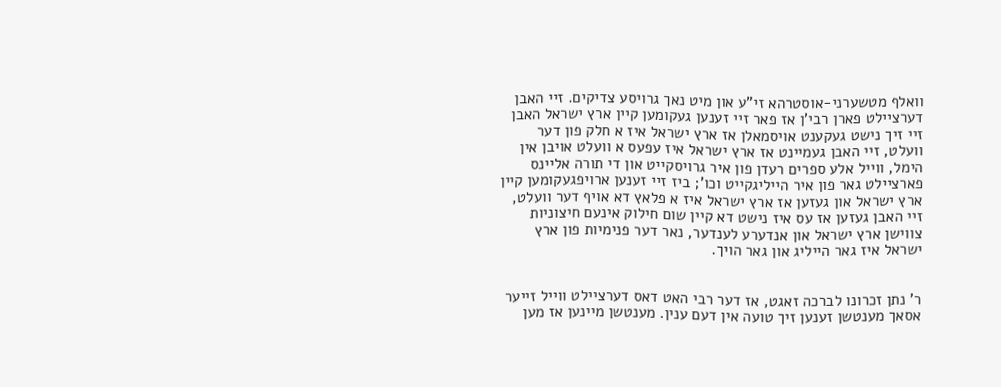וואלף מטשערני-אוסטרהא זי"ע און מיט נאך גרויסע צדיקים. זיי האבן דערציילט פארן רבי'ן אז פאר זיי זענען געקומען קיין ארץ ישראל האבן זיי זיך נישט געקענט אויסמאלן אז ארץ ישראל איז א חלק פון דער וועלט, זיי האבן געמיינט אז ארץ ישראל איז עפעס א וועלט אויבן אין הימל, ווייל אלע ספרים רעדן פון איר גרויסקייט און די תורה אליינס פארציילט גאר פון איר הייליגקייט וכו'; ביז זיי זענען ארויפגעקומען קיין ארץ ישראל און געזען אז ארץ ישראל איז א פלאץ דא אויף דער וועלט, זיי האבן געזען אז עס איז נישט דא קיין שום חילוק אינעם חיצוניות צווישן ארץ ישראל און אנדערע לענדער, נאר דער פנימיות פון ארץ ישראל איז גאר הייליג און גאר הויך.


ר' נתן זכרונו לברכה זאגט, אז דער רבי האט דאס דערציילט ווייל זייער אסאך מענטשן זענען זיך טועה אין דעם ענין. מענטשן מיינען אז מען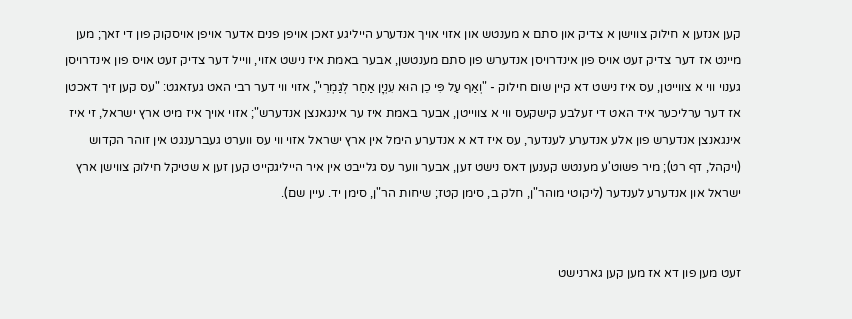קען אנזען א חילוק צווישן א צדיק און סתם א מענטש און אזוי אויך אנדערע הייליגע זאכן אויפן פנים אדער אויפן אויסקוק פון די זאך; מען מיינט אז דער צדיק זעט אויס פון אינדרויסן אנדערש פון סתם מענטשן, אבער באמת איז נישט אזוי, ווייל דער צדיק זעט אויס פון אינדרויסן גענוי ווי א צווייטן, עס איז נישט דא קיין שום חילוק - "וְאַף עַל פִּי כֵן הוּא עִנְיָן אַחַר לְגַמְרֵי", אזוי ווי דער רבי האט געזאגט: "עס קען זיך דאכטן אז דער ערליכער איד האט די זעלבע קישקעס ווי א צווייטן, אבער באמת איז ער אינגאנצן אנדערש"; אזוי אויך איז מיט ארץ ישראל, זי איז אינגאנצן אנדערש פון אלע אנדערע לענדער, עס איז דא א אנדערע הימל אין ארץ ישראל אזוי ווי עס ווערט געברענגט אין זוהר הקדוש (ויקהל, דף רט); מיר פשוט'ע מענטש קענען דאס נישט זען, אבער ווער עס גלייבט אין איר הייליגקייט קען זען א שטיקל חילוק צווישן ארץ ישראל און אנדערע לענדער (ליקוטי מוהר"ן, חלק ב, סימן קטז; שיחות הר"ן, סימן יד. עיין שם).


זעט מען פון דא אז מען קען גארנישט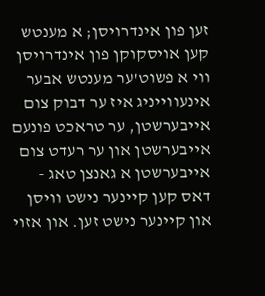זען פון אינדרויסן; א מענטש קען אויסקוקן פון אינדרויסן ווי א פשוט'ער מענטש אבער אינעווייניג איז ער דבוק צום אייבערשטן, ער טראכט פונעם אייבערשטן און ער רעדט צום אייבערשטן א גאנצן טאג - דאס קען קיינער נישט וויסן און קיינער נישט זען. און אזוי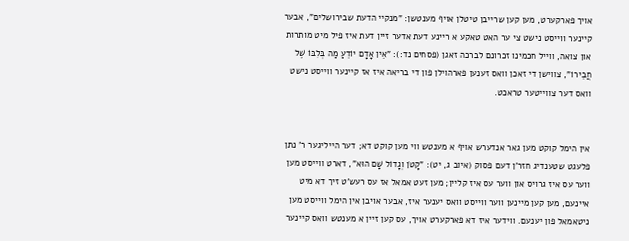אויך פארקערט, מען קען שרייבן טיטלן אויף מענטשן: "מנקיי הדעת שבירושלים", אבער קיינער ווייסט נישט צי ער האט טאקע א ריינע דעת אדער זיין דעת איז פיל מיט מותרות און צואה, ווייל חכמינו זכרונם לברכה זאגן (פסחים נד:): "אֵין אָדָם יוֹדֵעַ מַה בְּלִבּוֹ שֶׁל חֲבֵירוֹ", צווישן די זאכן וואס זענען פארהוילן פון די בריאה איז אז קיינער ווייסט נישט וואס דער צווייטער טראכט.


אין הימל קוקט מען גאר אנדערש אויף א מענטש ווי מען קוקט דא; דער הייליגער ר' נתן פלעגט שטענדיג חזר'ן דעם פסוק (איוב ג, יט): "קָטֹן וְגָדוֹל שָׁם הוּא", דארט ווייסט מען ווער עס איז גרויס און ווער עס איז קליין; מען זעט אמאל אז עס רעש'ט זיך דא מיט איינעם, מען קען מיינען ווער ווייסט וואס יענער איז, אבער אויבן אין הימל ווייסט מען ניטאמאל פון יענעם. ווידער איז דא פארקערט אויך, עס קען זיין א מענטש וואס קיינער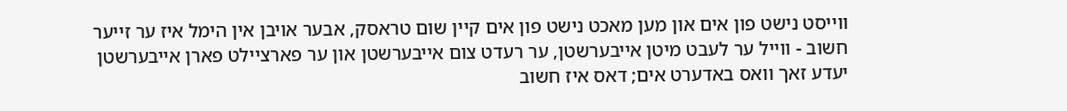ווייסט נישט פון אים און מען מאכט נישט פון אים קיין שום טראסק, אבער אויבן אין הימל איז ער זייער חשוב - ווייל ער לעבט מיטן אייבערשטן, ער רעדט צום אייבערשטן און ער פארציילט פארן אייבערשטן יעדע זאך וואס באדערט אים; דאס איז חשוב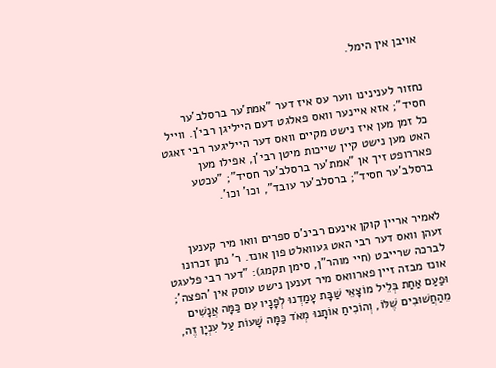אויבן אין הימל.


נחזור לענינינו ווער עס איז דער "אמת'ער ברסלב'ער חסיד"; אזא איינער וואס פאלגט דעם הייליגן רבי'ן. ווייל כל זמן מען איז נישט מקיים וואס דער הייליגער רבי זאגט האט מען נישט קיין שייכות מיטן רבי'ן, אפילו מען פאררופט זיך אן "אמת'ער ברסלב'ער חסיד"; "עכטע ברסלב'ער חסיד"; ברסלב'ער עובד", וכו' וכו'.


לאמיר אריין קוקן אינעם רבינ'ס ספרים וואו מיר קענען זעהן וואס דער רבי האט געוואלט פון אונז. ר' נתן זכרונו לברכה שרייבט (חיי מוהר"ן, סימן תקמג): "דער רבי פלעגט אונז מבזה זיין פארוואס מיר זענען נישט עוסק אין 'הפצה'; וּפַעַם אַחַת בְּלֵיל מוֹצָאֵי שַׁבָּת עָמַדְנוּ לְפָנָיו עִם כַּמָּה אֲנָשִׁים מֵהַחֲשׁוּבִים שֶׁלּוֹ, וְהוֹכִיחַ אוֹתָנוּ מְאֹד כַּמָּה שָׁעוֹת עַל עִנְיָן זֶה,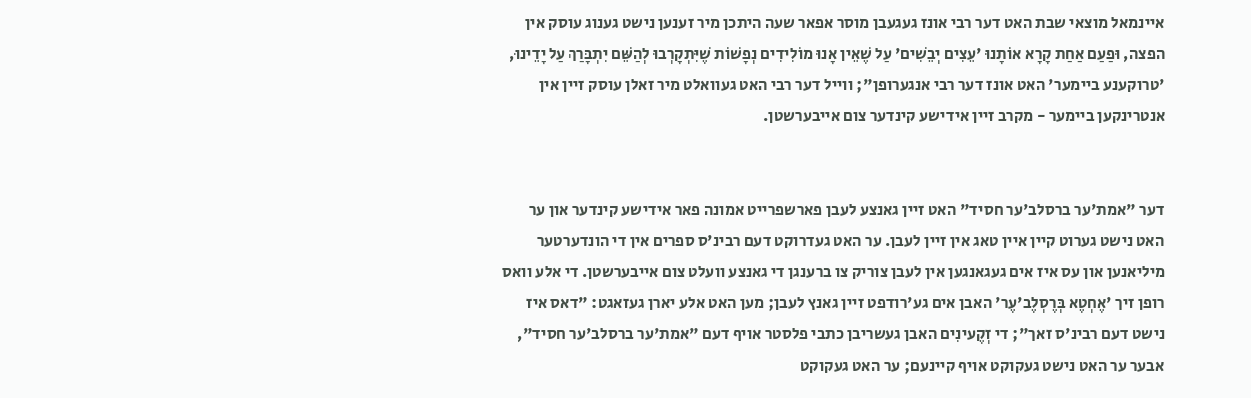איינמאל מוצאי שבת האט דער רבי אונז געגעבן מוסר אפאר שעה היתכן מיר זענען נישט גענוג עוסק אין הפצה, וּפַעַם אַחַת קָרָא אוֹתָנוּ 'עֵצִים יְבֵשִׁים' עַל שֶׁאֵין אָנוּ מוֹלִידִים נְפָשׁוֹת שֶׁיִּתְקָרְבוּ לְהַשֵּׁם יִתְבָּרַךְ עַל יָדֵינוּ, 'טרוקענע ביימער' האט אונז דער רבי אנגערופן"; ווייל דער רבי האט געוואלט מיר זאלן עוסק זיין אין אנטרינקען ביימער - מקרב זיין אידישע קינדער צום אייבערשטן.


דער "אמת'ער ברסלב'ער חסיד" האט זיין גאנצע לעבן פארשפרייט אמונה פאר אידישע קינדער און ער האט נישט גערוט קיין איין טאג אין זיין לעבן. ער האט געדרוקט דעם רבינ'ס ספרים אין די הונדערטער מיליאנען און עס איז אים געגאנגען אין לעבן צוריק צו ברענגן די גאנצע וועלט צום אייבערשטן. די אלע וואס רופן זיך 'אֶחְטֶא בְּרֶסְלֶב'עֶר' האבן אים גע'רודפט זיין גאנץ לעבן; מען האט אלע יארן געזאגט: "דאס איז נישט דעם רבינ'ס זאך"; די זְקֶעינִים האבן געשריבן כתבי פלסטר אויף דעם "אמת'ער ברסלב'ער חסיד", אבער ער האט נישט געקוקט אויף קיינעם; ער האט געקוקט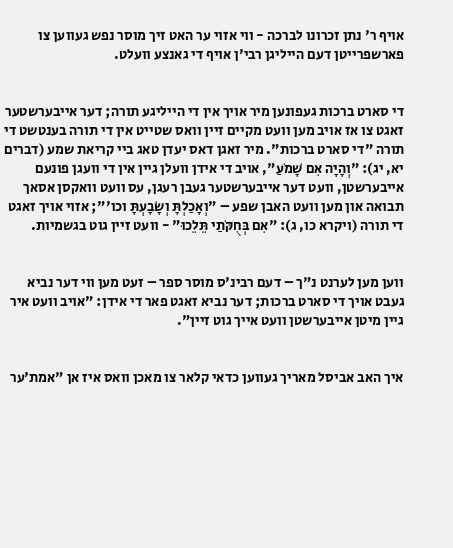אויף ר' נתן זכרונו לברכה - ווי אזוי ער האט זיך מוסר נפש געווען צו פארשפרייטן דעם הייליגן רבי'ן אויף די גאנצע וועלט.


די סארט ברכות געפונען מיר אויך אין די הייליגע תורה; דער אייבערשטער זאגט צו אז אויב מען וועט מקיים זיין וואס שטייט אין די תורה בענטשט די תורה "די סארט ברכות". מיר זאגן דאס יעדן טאג ביי קריאת שמע (דברים יא, יג): "וְהָיָה אִם שָׁמֹעַ", אויב די אידן וועלן גיין אין די וועגן פונעם אייבערשטן, וועט דער אייבערשטער געבן רעגן, עס וועט וואקסן אסאך תבואה און מען וועט האבן שפע – "וְאָכַלְתָּ וְשָׂבָעְתָּ וכו'"; אזוי אויך זאגט די תורה (ויקרא כו, ג): "אִם בְּחֻקֹּתַי תֵּלֵכוּ" - וועט זיין גוט בגשמיות.


ווען מען לערנט נ"ך – דעם רבינ'ס מוסר ספר – זעט מען ווי דער נביא געבט אויך די סארט ברכות; דער נביא זאגט פאר די אידן: "אויב וועט איר גיין מיטן אייבערשטן וועט אייך גוט זיין".


איך האב אביסל מאריך געווען כדאי קלאר צו מאכן וואס איז אן "אמת'ער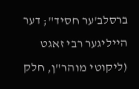ברסלב'ער חסיד"; דער הייליגער רבי זאגט (ליקוטי מוהר"ן, חלק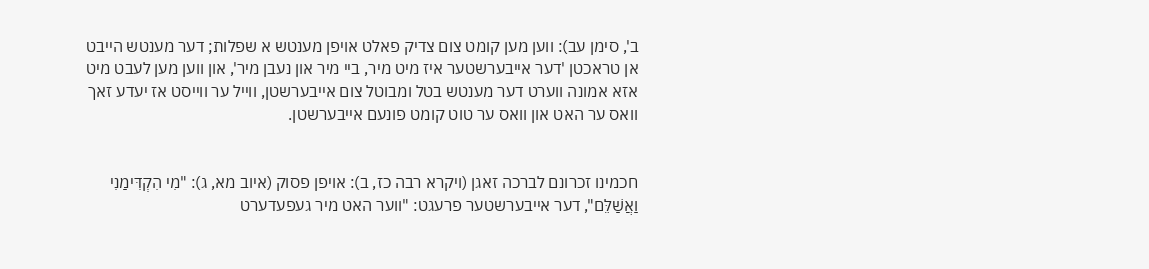ב', סימן עב): ווען מען קומט צום צדיק פאלט אויפן מענטש א שפלות; דער מענטש הייבט אן טראכטן 'דער אייבערשטער איז מיט מיר, ביי מיר און נעבן מיר', און ווען מען לעבט מיט אזא אמונה ווערט דער מענטש בטל ומבוטל צום אייבערשטן, ווייל ער ווייסט אז יעדע זאך וואס ער האט און וואס ער טוט קומט פונעם אייבערשטן.


חכמינו זכרונם לברכה זאגן (ויקרא רבה כז, ב): אויפן פסוק (איוב מא, ג): "מִי הִקְדִּימַנִי וַאֲשַׁלֵּם", דער אייבערשטער פרעגט: "ווער האט מיר געפעדערט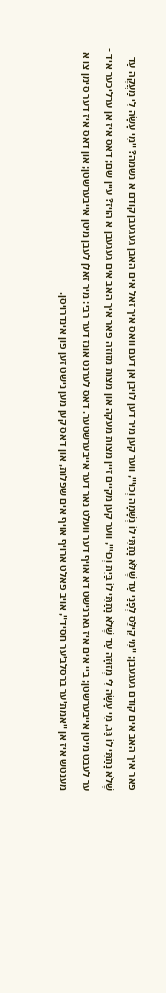פאר איך האב אים קודם געגעבן; "מִי קִילֵּס לְפָנַי עַד שֶׁלֹּא נָתַתִּי לוֹ נְשָׁמָה וְכוּ'", ווער קען מיר דען לויבן אן דעם וואס איך זאל אים האבן געגעבן קודם א נשמה? "מִי עָשָׂה לִי מַעֲקֶה עַד שֶׁלֹא נָתַתִּי לוֹ גַּג, מִי עָשָׂה לִי מְזוּזָה עַד שֶׁלֹא נָתַתִּי לוֹ בַּיִת וְכוּ'", ווער קען מקיים זיין מצות מעקה און מצות מזוזה פאר איך האב אים געגעבן א הויז? עיין שם; דאס איז אן ערליכער איד - ער לעבט מיטן אייבערשטן; ביי אים איז גארנישט דא אויף דער וועלט נאר דער אייבערשטער. דאס לערנט אונז דער רבי: מיר זאלן לעבן מיטן אייבערשטן; און דאס איז דער סימן צו א מענטש איז אן "אמת'ער ברסלב'ער חסיד", אויב פאלט ארויף אויף אים שפלות, און דאס קען מען נישט זען פון אינדרויסן.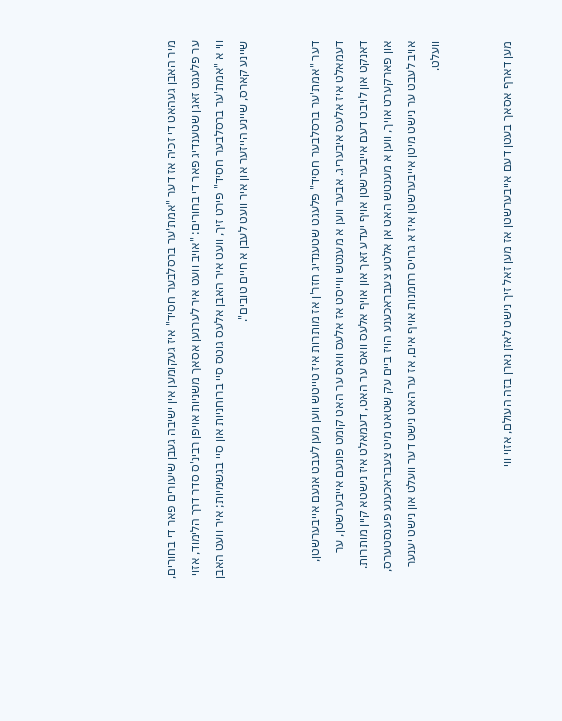מיר האבן געהאט די זכיה אז דער "אמת'ער ברסלבער חסיד" איז געקומען אין ישיבה געבן שיעורים פאר די בחורים, ער פלעגט זאגן שטענדיג פאר די בחורים: "אויב וועט איר לערנען אסאך משניות אויפן רבינ'ס סדר דרך הלימוד, אזוי ווי א "אמת'ער ברסלבער חסיד" פירט זיך, וועט איר האבן אלעס גוטס סיי ברוחניות און סיי בגשמיות; איר וועט האבן שיינע קארס, שיינע הייזער און איר וועט לעבן א חיים טובים".


דער "אמת'ער ברסלבער חסיד" פלעגט שטענדיג חזר'ן אז מותרות איז טייטש ווען מען לעבט אנעם אייבערשטן, דעמאלט איז אלעס איבעריג. אבער ווען א מענטש ווייסט אז אלעס וואס ער האט קומט פונעם אייבערשטן, ער דאנקט און לויבט דעם אייבערשטן אויף יעדע זאך און אויף אלעס וואס ער האט, דעמאלט איז נישטא קיין מותרות. און פארקערט אויך, ווען א מענטש האט אן אלטע צעבראכענע הויז ביים עק שטאט מיט צעבראכענע פענסטערס, אויב לעבט ער נישט מיטן אייבערשטן איז א גרויס רחמנות אויף אים, אז ער האט נישט דער וועלט און נישט יענער וועלט.


מען דארף אסאך בעטן דעם אייבערשטן אז מען זאל זיך נישט לאזן נארן בזה העולם, אזוי ווי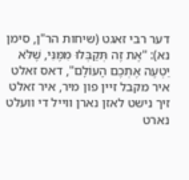דער רבי זאגט (שיחות הר"ן, סימן נא): "אֶת זֶה תְּקַבְּלוּ מִמֶּנִּי, שֶׁלֹּא יַטְעֶה אֶתְכֶם הָעוֹלָם", דאס זאלט איר מקבל זיין פון מיר, איר זאלט זיך נישט לאזן נארן ווייל די וועלט נארט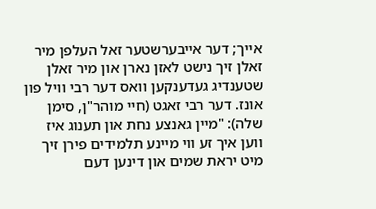אייך; דער אייבערשטער זאל העלפן מיר זאלן זיך נישט לאזן נארן און מיר זאלן שטענדיג געדענקען וואס דער רבי וויל פון אונז. דער רבי זאגט (חיי מוהר"ן, סימן שלה): "מיין גאנצע נחת און תענוג איז ווען איך זע ווי מיינע תלמידים פירן זיך מיט יראת שמים און דינען דעם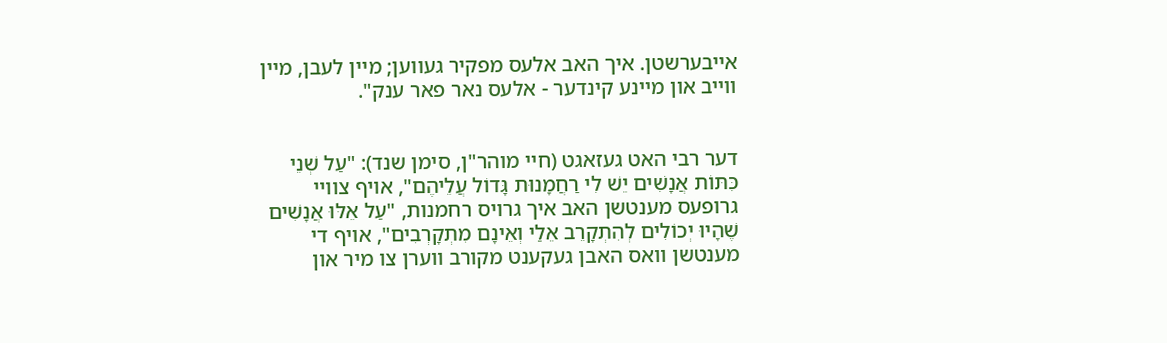אייבערשטן. איך האב אלעס מפקיר געווען; מיין לעבן, מיין ווייב און מיינע קינדער - אלעס נאר פאר ענק".


דער רבי האט געזאגט (חיי מוהר"ן, סימן שנד): "עַל שְׁנֵי כִּתּוֹת אֲנָשִׁים יֵשׁ לִי רַחֲמָנוּת גָּדוֹל עֲלֵיהֶם", אויף צוויי גרופעס מענטשן האב איך גרויס רחמנות, "עַל אֵלּוּ אֲנָשִׁים שֶׁהָיוּ יְכוֹלִים לְהִתְקָרֵב אֵלַי וְאֵינָם מִתְקָרְבִים", אויף די מענטשן וואס האבן געקענט מקורב ווערן צו מיר און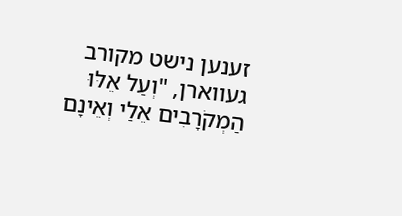זענען נישט מקורב געווארן, "וְעַל אֵלּוּ הַמְקֹרָבִים אֵלַי וְאֵינָם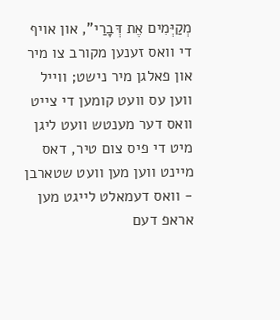מְקַיְּמִים אֶת דְּבָרַי", און אויף די וואס זענען מקורב צו מיר און פאלגן מיר נישט; ווייל ווען עס וועט קומען די צייט וואס דער מענטש וועט ליגן מיט די פיס צום טיר, דאס מיינט ווען מען וועט שטארבן - וואס דעמאלט לייגט מען אראפ דעם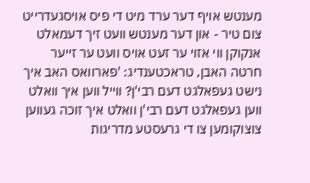מענטש אויף דער ערד מיט די פיס אויסגעדרייט צום טיר - און דער מענטש וועט זיך דעמאלט אנקוקן ווי אזוי ער זעט אויס וועט ער זייער חרטה האבן, טראכטענדיג: 'פארוואס האב איך נישט געפאלגט דעם רבי'ן? ווייל ווען איך וואלט ווען געפאלגט דעם רבי'ן וואלט איך זוכה געווען צוצוקומען צו די גרעסטע מדריגות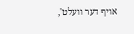אויף דער וועלט',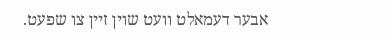אבער דעמאלט וועט שוין זיין צו שפעט.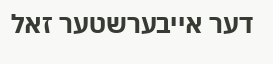דער אייבערשטער זאל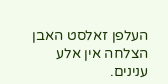העלפן זאלסט האבן הצלחה אין אלע ענינים.